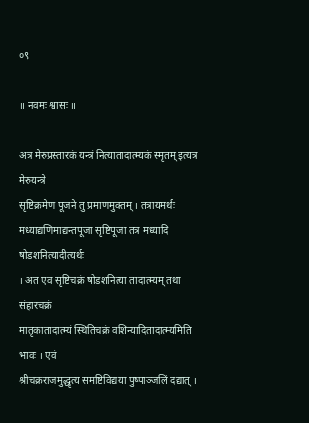०९

॥ नवमः श्वासः ॥

अत्र मेरुप्रस्तारकं यन्त्रं नित्यातादात्म्यकं स्मृतम् इत्यत्र मेरुयन्त्रे
सृष्टिक्रमेण पूजने तु प्रमाणमुक्तम् । तत्रायमर्थः
मध्याद्यणिमाद्यन्तपूजा सृष्टिपूजा तत्र मध्यादि षोडशनित्यादीत्यर्थः
। अत एव सृष्टिचक्रं षोडशनित्या तादात्म्यम् तथा संहारचक्रं
मातृकातादात्म्यं स्थितिचक्रं वशिन्यादितादात्म्यमिति भावः । एवं
श्रीचक्रराजमुद्धृत्य समष्टिविद्यया पुष्पाञ्जलिं दद्यात् ।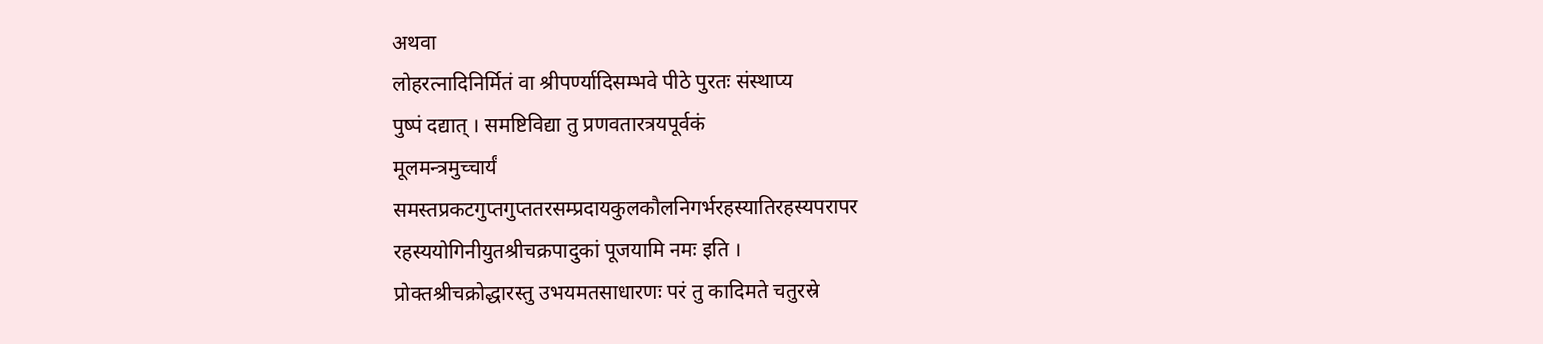अथवा
लोहरत्नादिनिर्मितं वा श्रीपर्ण्यादिसम्भवे पीठे पुरतः संस्थाप्य
पुष्पं दद्यात् । समष्टिविद्या तु प्रणवतारत्रयपूर्वकं
मूलमन्त्रमुच्चार्यं
समस्तप्रकटगुप्तगुप्ततरसम्प्रदायकुलकौलनिगर्भरहस्यातिरहस्यपरापर
रहस्ययोगिनीयुतश्रीचक्रपादुकां पूजयामि नमः इति ।
प्रोक्तश्रीचक्रोद्धारस्तु उभयमतसाधारणः परं तु कादिमते चतुरस्रे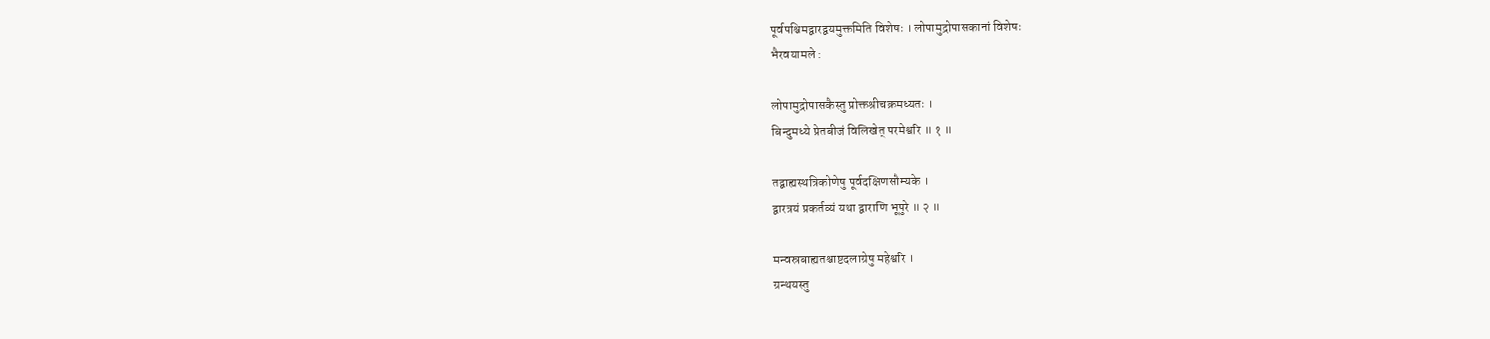पूर्वपश्चिमद्वारद्वयमुक्तमिति विशेषः । लोपामुद्रोपासकानां विशेषः
भैरवयामले :

लोपामुद्रोपासकैस्तु प्रोक्तश्रीचक्रमध्यतः ।
बिन्दुमध्ये प्रेतबीजं विलिखेत् परमेश्वरि ॥ १ ॥

तद्बाह्यस्थत्रिकोणेषु पूर्वदक्षिणसौम्यके ।
द्वारत्रयं प्रकर्तव्यं यथा द्वाराणि भूपुरे ॥ २ ॥

मन्वस्रबाह्यतश्चाष्टदलाग्रेषु महेश्वरि ।
ग्रन्थयस्तु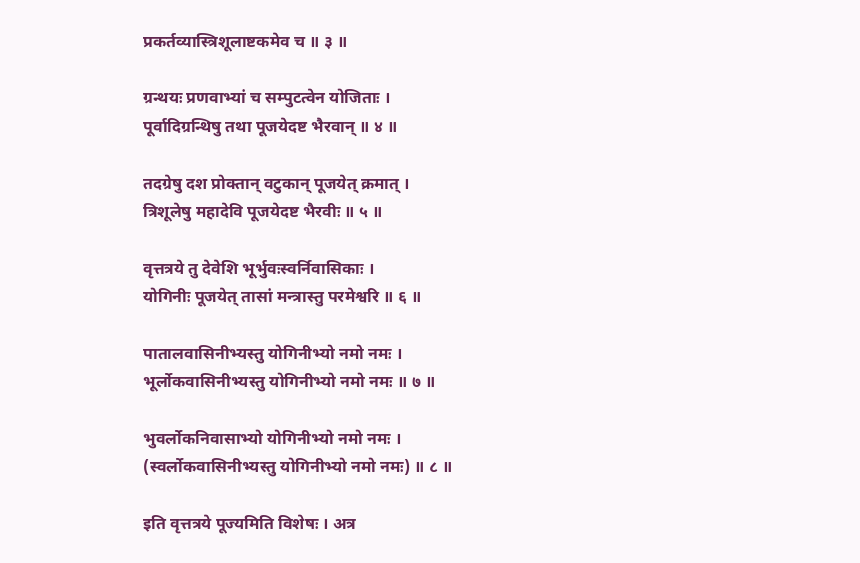प्रकर्तव्यास्त्रिशूलाष्टकमेव च ॥ ३ ॥

ग्रन्थयः प्रणवाभ्यां च सम्पुटत्वेन योजिताः ।
पूर्वादिग्रन्थिषु तथा पूजयेदष्ट भैरवान् ॥ ४ ॥

तदग्रेषु दश प्रोक्तान् वटुकान् पूजयेत् क्रमात् ।
त्रिशूलेषु महादेवि पूजयेदष्ट भैरवीः ॥ ५ ॥

वृत्तत्रये तु देवेशि भूर्भुवःस्वर्निवासिकाः ।
योगिनीः पूजयेत् तासां मन्त्रास्तु परमेश्वरि ॥ ६ ॥

पातालवासिनीभ्यस्तु योगिनीभ्यो नमो नमः ।
भूर्लोकवासिनीभ्यस्तु योगिनीभ्यो नमो नमः ॥ ७ ॥

भुवर्लोकनिवासाभ्यो योगिनीभ्यो नमो नमः ।
(स्वर्लोकवासिनीभ्यस्तु योगिनीभ्यो नमो नमः) ॥ ८ ॥

इति वृत्तत्रये पूज्यमिति विशेषः । अत्र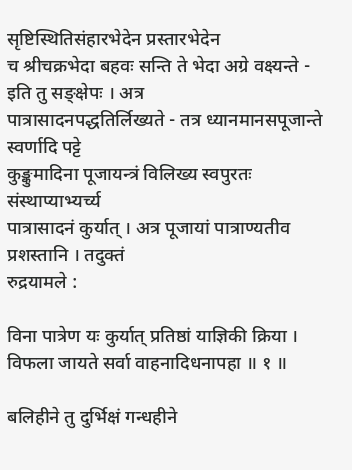सृष्टिस्थितिसंहारभेदेन प्रस्तारभेदेन
च श्रीचक्रभेदा बहवः सन्ति ते भेदा अग्रे वक्ष्यन्ते - इति तु सङ्क्षेपः । अत्र
पात्रासादनपद्धतिर्लिख्यते - तत्र ध्यानमानसपूजान्ते स्वर्णादि पट्टे
कुङ्कुमादिना पूजायन्त्रं विलिख्य स्वपुरतः संस्थाप्याभ्यर्च्य
पात्रासादनं कुर्यात् । अत्र पूजायां पात्राण्यतीव प्रशस्तानि । तदुक्तं
रुद्रयामले :

विना पात्रेण यः कुर्यात् प्रतिष्ठां याज्ञिकी क्रिया ।
विफला जायते सर्वा वाहनादिधनापहा ॥ १ ॥

बलिहीने तु दुर्भिक्षं गन्धहीने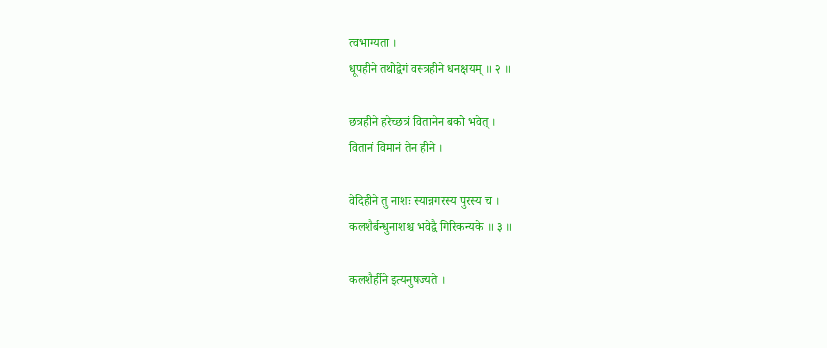त्वभाग्यता ।
धूपहीने तथोद्वेगं वस्त्रहीने धनक्षयम् ॥ २ ॥

छत्रहीने हरेच्छत्रं वितानेन बको भवेत् ।
वितानं विमानं तेन हीने ।

वेदिहीने तु नाशः स्यान्नगरस्य पुरस्य च ।
कलशैर्बन्धुनाशश्च भवेद्वै गिरिकन्यके ॥ ३ ॥

कलशैर्हीने इत्यनुषज्यते ।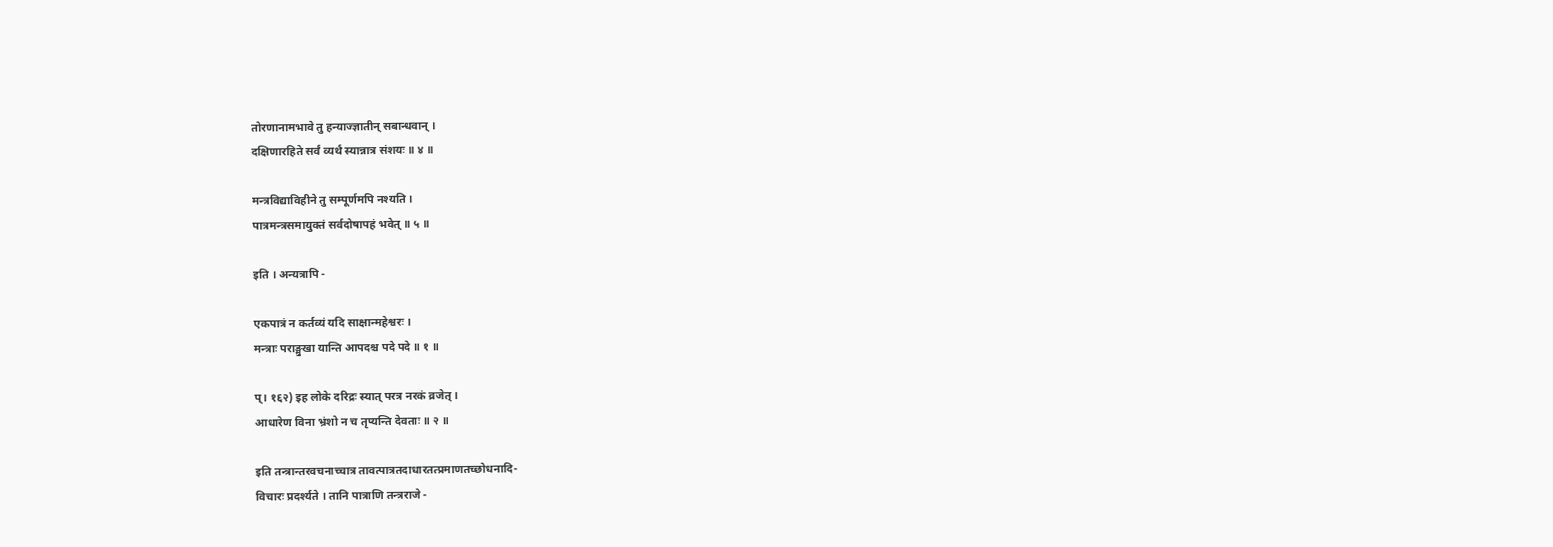तोरणानामभावे तु हन्याज्ज्ञातीन् सबान्धवान् ।
दक्षिणारहिते सर्वं व्यर्थं स्यान्नात्र संशयः ॥ ४ ॥

मन्त्रविद्याविहीने तु सम्पूर्णमपि नश्यति ।
पात्रमन्त्रसमायुक्तं सर्वदोषापहं भवेत् ॥ ५ ॥

इति । अन्यत्रापि -

एकपात्रं न कर्तव्यं यदि साक्षान्महेश्वरः ।
मन्त्राः पराङ्मुखा यान्ति आपदश्च पदे पदे ॥ १ ॥

प्। १६२) इह लोके दरिद्रः स्यात् परत्र नरकं व्रजेत् ।
आधारेण विना भ्रंशो न च तृप्यन्ति देवताः ॥ २ ॥

इति तन्त्रान्तरवचनाच्चात्र तावत्पात्रतदाधारतत्प्रमाणतच्छोधनादि-
विचारः प्रदर्श्यते । तानि पात्राणि तन्त्रराजे -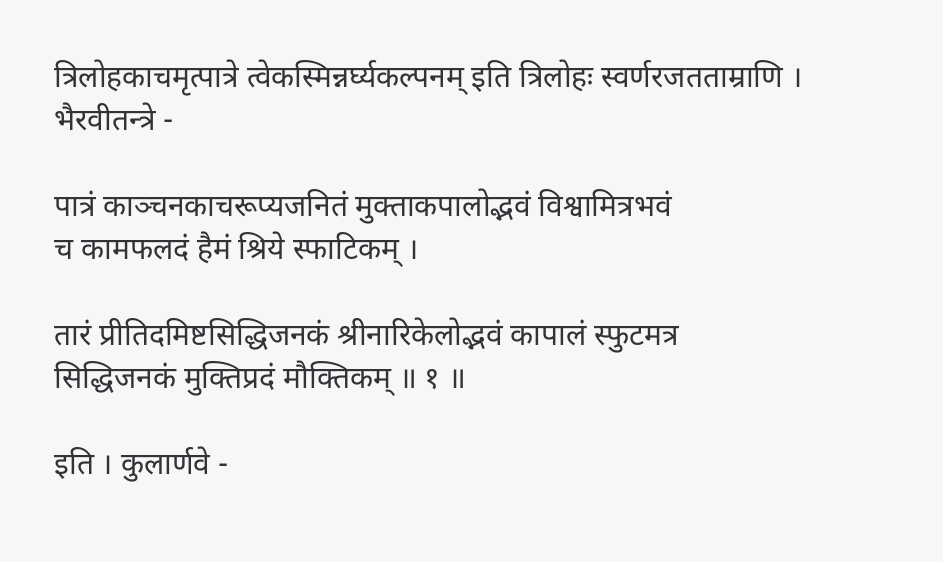त्रिलोहकाचमृत्पात्रे त्वेकस्मिन्नर्घ्यकल्पनम् इति त्रिलोहः स्वर्णरजतताम्राणि ।
भैरवीतन्त्रे -

पात्रं काञ्चनकाचरूप्यजनितं मुक्ताकपालोद्भवं विश्वामित्रभवं
च कामफलदं हैमं श्रिये स्फाटिकम् ।

तारं प्रीतिदमिष्टसिद्धिजनकं श्रीनारिकेलोद्भवं कापालं स्फुटमत्र
सिद्धिजनकं मुक्तिप्रदं मौक्तिकम् ॥ १ ॥

इति । कुलार्णवे -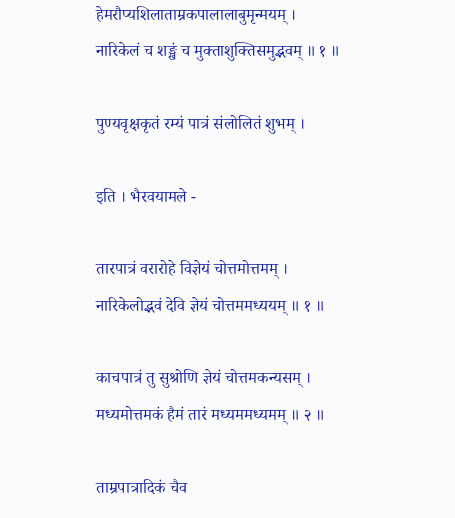हेमरौप्यशिलाताम्रकपालालाबुमृन्मयम् ।
नारिकेलं च शङ्खं च मुक्ताशुक्तिसमुद्भवम् ॥ १ ॥

पुण्यवृक्षकृतं रम्यं पात्रं संलोलितं शुभम् ।

इति । भैरवयामले -

तारपात्रं वरारोहे विज्ञेयं चोत्तमोत्तमम् ।
नारिकेलोद्भवं देवि ज्ञेयं चोत्तममध्ययम् ॥ १ ॥

काचपात्रं तु सुश्रोणि ज्ञेयं चोत्तमकन्यसम् ।
मध्यमोत्तमकं हैमं तारं मध्यममध्यमम् ॥ २ ॥

ताम्रपात्रादिकं चैव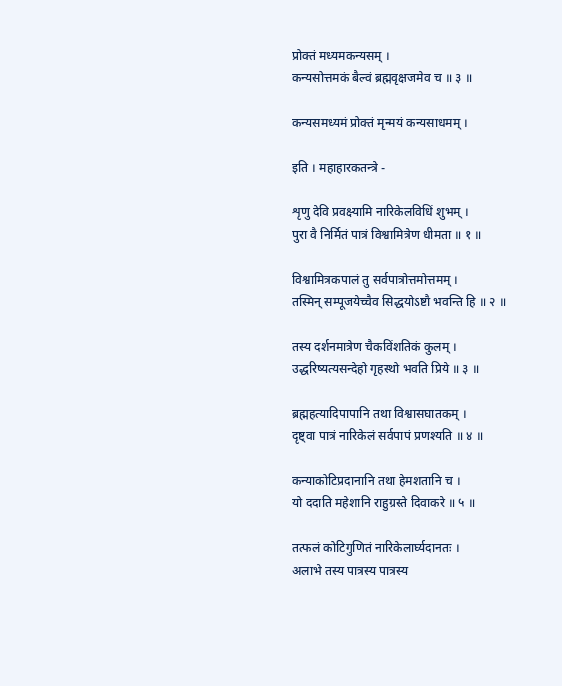प्रोक्तं मध्यमकन्यसम् ।
कन्यसोत्तमकं बैल्वं ब्रह्मवृक्षजमेव च ॥ ३ ॥

कन्यसमध्यमं प्रोक्तं मृन्मयं कन्यसाधमम् ।

इति । महाहारकतन्त्रे -

शृणु देवि प्रवक्ष्यामि नारिकेलविधिं शुभम् ।
पुरा वै निर्मितं पात्रं विश्वामित्रेण धीमता ॥ १ ॥

विश्वामित्रकपालं तु सर्वपात्रोत्तमोत्तमम् ।
तस्मिन् सम्पूजयेच्चैव सिद्धयोऽष्टौ भवन्ति हि ॥ २ ॥

तस्य दर्शनमात्रेण चैकविंशतिकं कुलम् ।
उद्धरिष्यत्यसन्देहो गृहस्थो भवति प्रिये ॥ ३ ॥

ब्रह्महत्यादिपापानि तथा विश्वासघातकम् ।
दृष्ट्वा पात्रं नारिकेलं सर्वपापं प्रणश्यति ॥ ४ ॥

कन्याकोटिप्रदानानि तथा हेमशतानि च ।
यो ददाति महेशानि राहुग्रस्ते दिवाकरे ॥ ५ ॥

तत्फलं कोटिगुणितं नारिकेलार्घ्यदानतः ।
अलाभे तस्य पात्रस्य पात्रस्य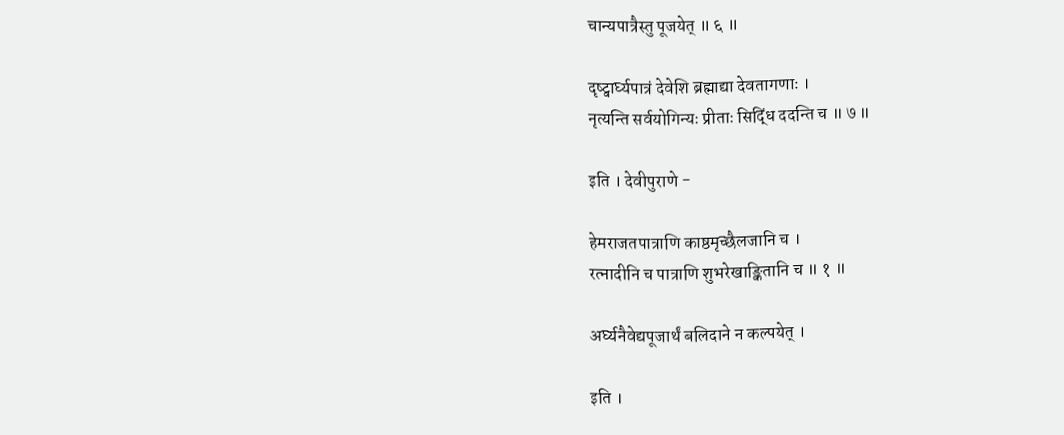चान्यपात्रैस्तु पूजयेत् ॥ ६ ॥

दृष्ट्वार्घ्यपात्रं देवेशि ब्रह्माद्या देवतागणाः ।
नृत्यन्ति सर्वयोगिन्यः प्रीताः सिद्धिं ददन्ति च ॥ ७ ॥

इति । देवीपुराणे -

हेमराजतपात्राणि काष्ठमृच्छैलजानि च ।
रत्नादीनि च पात्राणि शुभरेखाङ्कितानि च ॥ १ ॥

अर्घ्यनैवेद्यपूजार्थं बलिदाने न कल्पयेत् ।

इति ।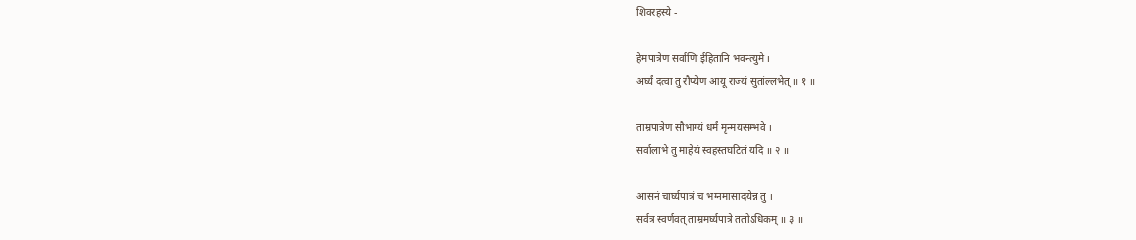शिवरहस्ये -

हेमपात्रेण सर्वाणि ईहितानि भवन्त्युमे ।
अर्घ्यं दत्वा तु रौप्येण आयू राज्यं सुतांल्लभेत् ॥ १ ॥

ताम्रपात्रेण सौभाग्यं धर्मं मृन्मयसम्भवे ।
सर्वालाभे तु माहेयं स्वहस्तघटितं यदि ॥ २ ॥

आसनं चार्घ्यपात्रं च भग्नमासादयेन्न तु ।
सर्वत्र स्वर्णवत् ताम्रमर्घ्यपात्रे ततोऽधिकम् ॥ ३ ॥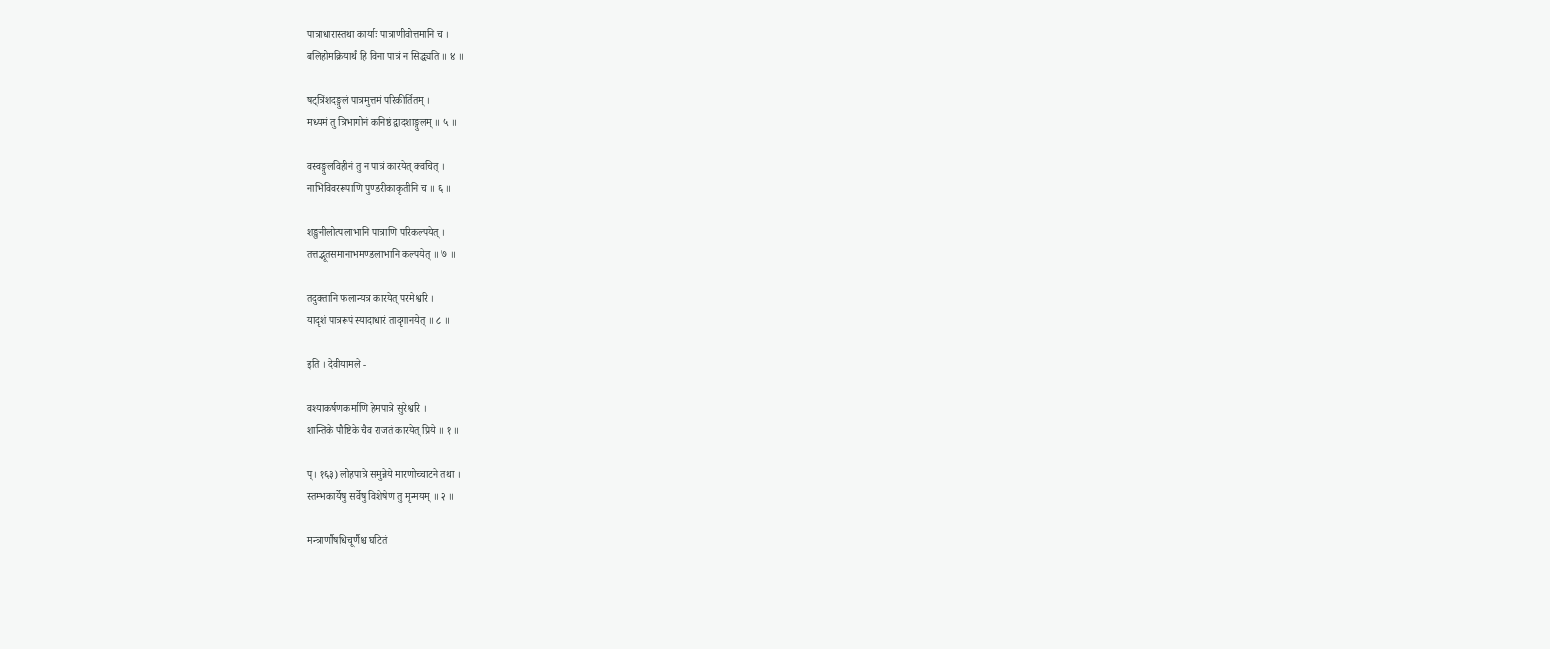पात्राधारास्तथा कार्याः पात्राणीवोत्तमानि च ।
बलिहोमक्रियार्थं हि विना पात्रं न सिद्ध्यति ॥ ४ ॥

षट्त्रिंशदङ्गुलं पात्रमुत्तमं परिकीर्तितम् ।
मध्यमं तु त्रिभागोनं कनिष्ठं द्वादशाङ्गुलम् ॥ ५ ॥

वस्वङ्गुलविहीनं तु न पात्रं कारयेत् क्वचित् ।
नाभिविवररूपाणि पुण्डरीकाकृतीनि च ॥ ६ ॥

शङ्खनीलोत्पलाभानि पात्राणि परिकल्पयेत् ।
तत्तद्भूतसमानाभमण्डलाभानि कल्पयेत् ॥ ७ ॥

तदुक्तानि फलान्यत्र कारयेत् परमेश्वरि ।
यादृशं पात्ररूपं स्यादाधारं तादृगानयेत् ॥ ८ ॥

इति । देवीयामले -

वश्याकर्षणकर्माणि हेमपात्रे सुरेश्वरि ।
शान्तिके पौष्टिके चैव राजतं कारयेत् प्रिये ॥ १ ॥

प्। १६३) लोहपात्रे समुन्नेये मारणोच्चाटने तथा ।
स्तम्भकार्येषु सर्वेषु विशेषेण तु मृन्मयम् ॥ २ ॥

मन्त्रार्णौषधिचूर्णैश्च घटितं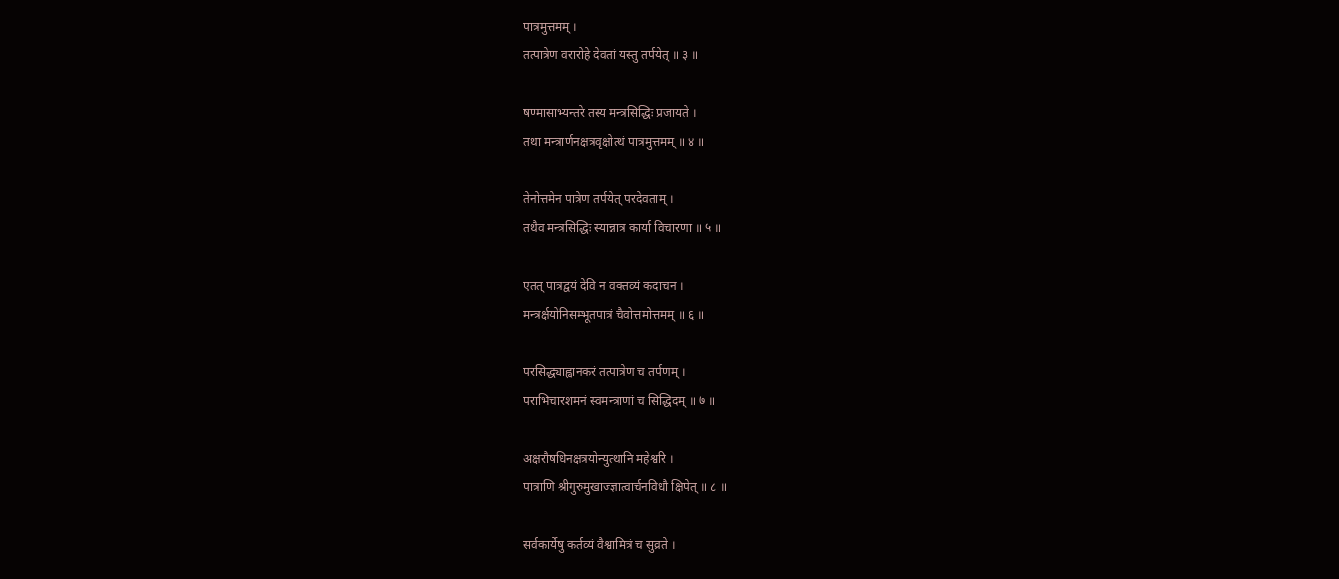पात्रमुत्तमम् ।
तत्पात्रेण वरारोहे देवतां यस्तु तर्पयेत् ॥ ३ ॥

षण्मासाभ्यन्तरे तस्य मन्त्रसिद्धिः प्रजायते ।
तथा मन्त्रार्णनक्षत्रवृक्षोत्थं पात्रमुत्तमम् ॥ ४ ॥

तेनोत्तमेन पात्रेण तर्पयेत् परदेवताम् ।
तथैव मन्त्रसिद्धिः स्यान्नात्र कार्या विचारणा ॥ ५ ॥

एतत् पात्रद्वयं देवि न वक्तव्यं कदाचन ।
मन्त्रर्क्षयोनिसम्भूतपात्रं चैवोत्तमोत्तमम् ॥ ६ ॥

परसिद्ध्याह्वानकरं तत्पात्रेण च तर्पणम् ।
पराभिचारशमनं स्वमन्त्राणां च सिद्धिदम् ॥ ७ ॥

अक्षरौषधिनक्षत्रयोन्युत्थानि महेश्वरि ।
पात्राणि श्रीगुरुमुखाज्ज्ञात्वार्चनविधौ क्षिपेत् ॥ ८ ॥

सर्वकार्येषु कर्तव्यं वैश्वामित्रं च सुव्रते ।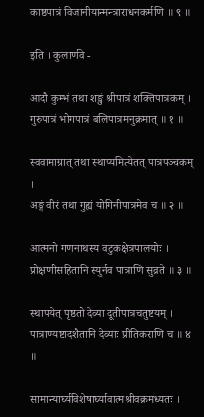काष्ठपात्रं विजानीयान्मन्त्राराधनकर्मणि ॥ ९ ॥

इति । कुलार्णवे -

आदौ कुम्भं तथा शङ्खं श्रीपात्रं शक्तिपात्रकम् ।
गुरुपात्रं भोगपात्रं बलिपात्रमनुक्रमात् ॥ १ ॥

स्ववामाग्रात् तथा स्थाप्यमित्येतत् पात्रपञ्चकम् ।
अङ्गं वीरं तथा गुह्यं योगिनीपात्रमेव च ॥ २ ॥

आत्मनो गणनाथस्य वटुकक्षेत्रपालयोः ।
प्रोक्षणीसहितानि स्युर्नव पात्राणि सुव्रते ॥ ३ ॥

स्थापयेत् पृष्ठतो देव्या दूतीपात्रचतुष्टयम् ।
पात्राण्यष्टादशैतानि देव्याः प्रीतिकराणि च ॥ ४ ॥

सामान्यार्घ्यविशेषार्घ्यावात्मश्रीवक्रमध्यतः ।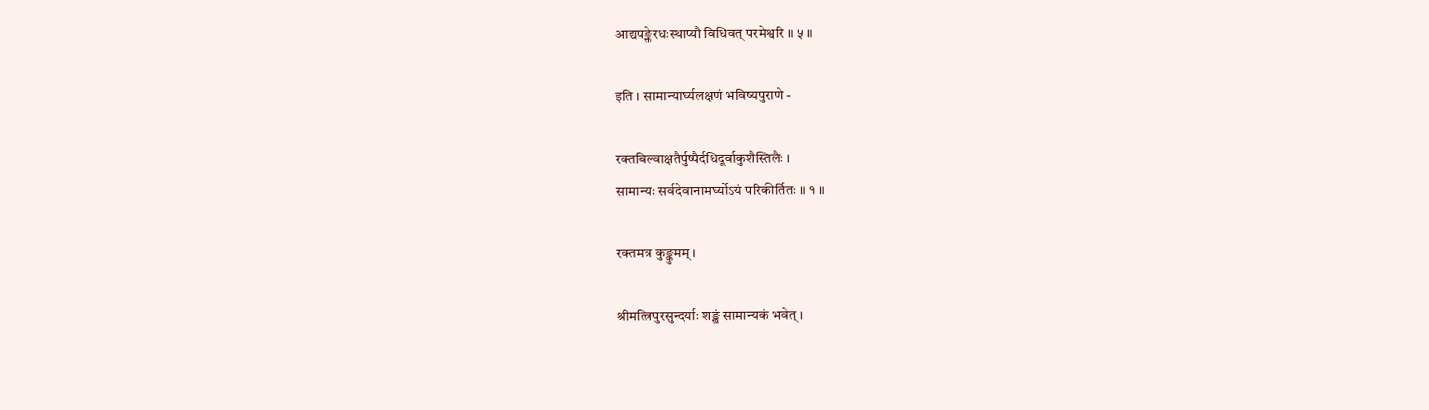आद्यपङ्क्तेरधःस्थाप्यौ विधिवत् परमेश्वरि ॥ ५ ॥

इति । सामान्यार्घ्यलक्षणं भविष्यपुराणे -

रक्तबिल्वाक्षतैर्पुष्पैर्दधिदूर्वाकुशैस्तिलैः ।
सामान्यः सर्वदेवानामर्घ्योऽयं परिकीर्तितः ॥ १ ॥

रक्तमत्र कुङ्कुमम् ।

श्रीमत्त्रिपुरसुन्दर्याः शङ्खं सामान्यकं भवेत् ।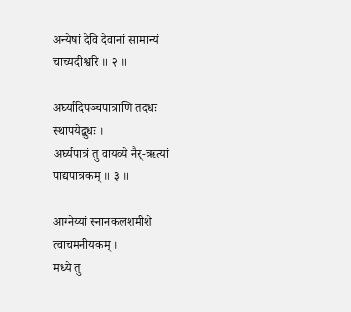अन्येषां देवि देवानां सामान्यं चाच्यदीश्वरि ॥ २ ॥

अर्घ्यादिपञ्चपात्राणि तदधः स्थापयेद्बुधः ।
अर्घ्यपात्रं तु वायव्ये नैर्-ऋत्यां पाद्यपात्रकम् ॥ ३ ॥

आग्नेय्यां स्नानकलशमीशे त्वाचमनीयकम् ।
मध्ये तु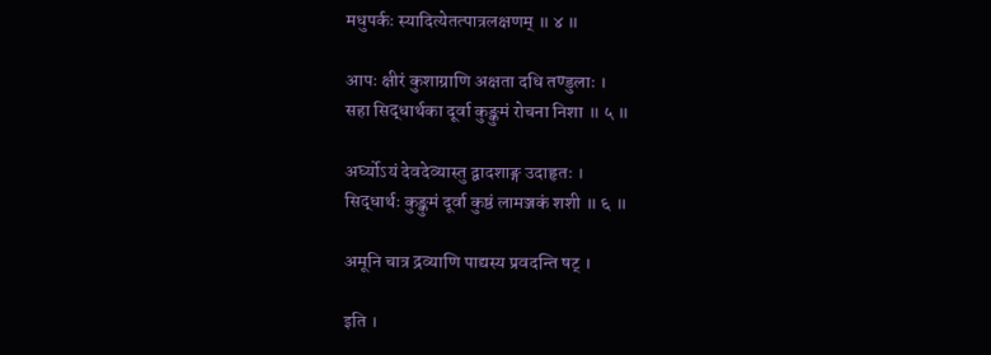मधुपर्कः स्यादित्येतत्पात्रलक्षणम् ॥ ४ ॥

आपः क्षीरं कुशाग्राणि अक्षता दधि तण्डुलाः ।
सहा सिद्धार्थका दूर्वा कुङ्कुमं रोचना निशा ॥ ५ ॥

अर्घ्योऽयं देवदेव्यास्तु द्वादशाङ्ग उदाहृतः ।
सिद्धार्थः कुङ्कुमं दूर्वा कुष्ठं लामञ्जकं शशी ॥ ६ ॥

अमूनि चात्र द्रव्याणि पाद्यस्य प्रवदन्ति षट् ।

इति ।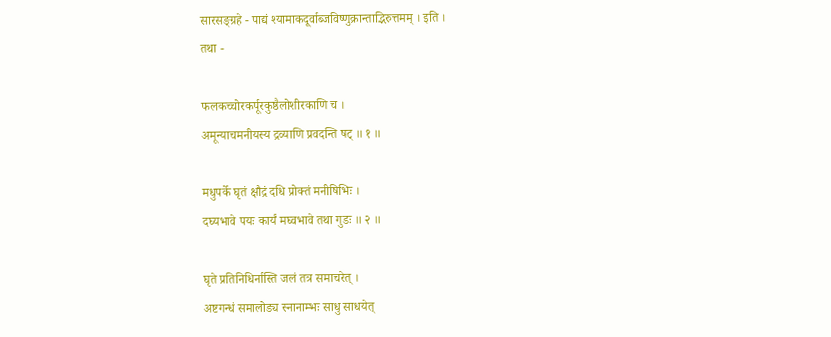सारसङ्ग्रहे - पाद्यं श्यामाकदूर्वाब्जविष्णुक्रान्ताद्भिरुत्तमम् । इति ।
तथा -

फलकच्चोरकर्पूरकुष्ठैलोशीरकाणि च ।
अमून्याचमनीयस्य द्रव्याणि प्रवदन्ति षट् ॥ १ ॥

मधुपर्के घृतं क्षौद्रं दधि प्रोक्तं मनीषिभिः ।
दघ्यभावे पयः कार्यं मघ्वभावे तथा गुडः ॥ २ ॥

घृते प्रतिनिधिर्नास्ति जलं तत्र समाचरेत् ।
अष्टगन्धं समालोड्य स्नानाम्भः साधु साधयेत्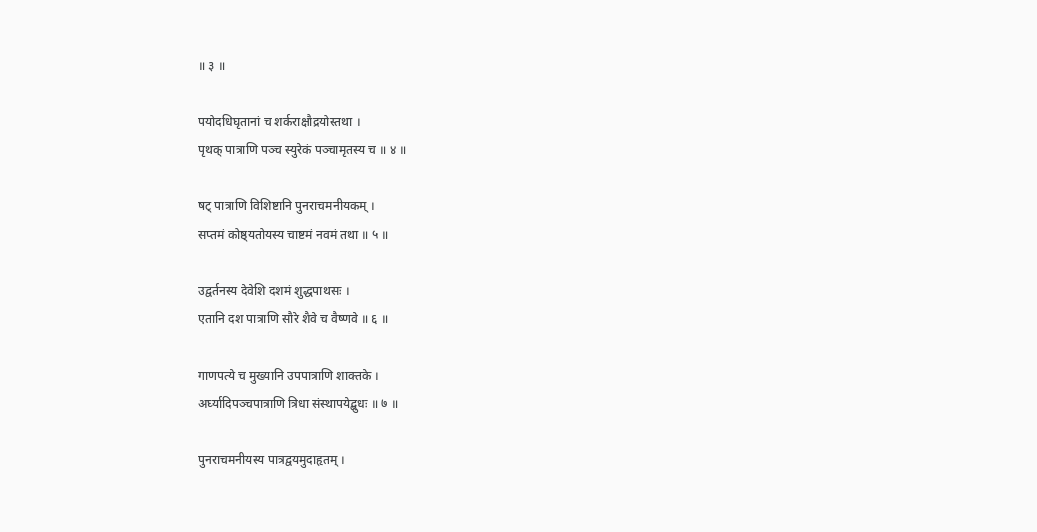॥ ३ ॥

पयोदधिघृतानां च शर्कराक्षौद्रयोस्तथा ।
पृथक् पात्राणि पञ्च स्युरेकं पञ्चामृतस्य च ॥ ४ ॥

षट् पात्राणि विशिष्टानि पुनराचमनीयकम् ।
सप्तमं कोष्ठ्यतोयस्य चाष्टमं नवमं तथा ॥ ५ ॥

उद्वर्तनस्य देवेशि दशमं शुद्धपाथसः ।
एतानि दश पात्राणि सौरे शैवे च वैष्णवे ॥ ६ ॥

गाणपत्ये च मुख्यानि उपपात्राणि शाक्तके ।
अर्घ्यादिपञ्चपात्राणि त्रिधा संस्थापयेद्बुधः ॥ ७ ॥

पुनराचमनीयस्य पात्रद्वयमुदाहृतम् ।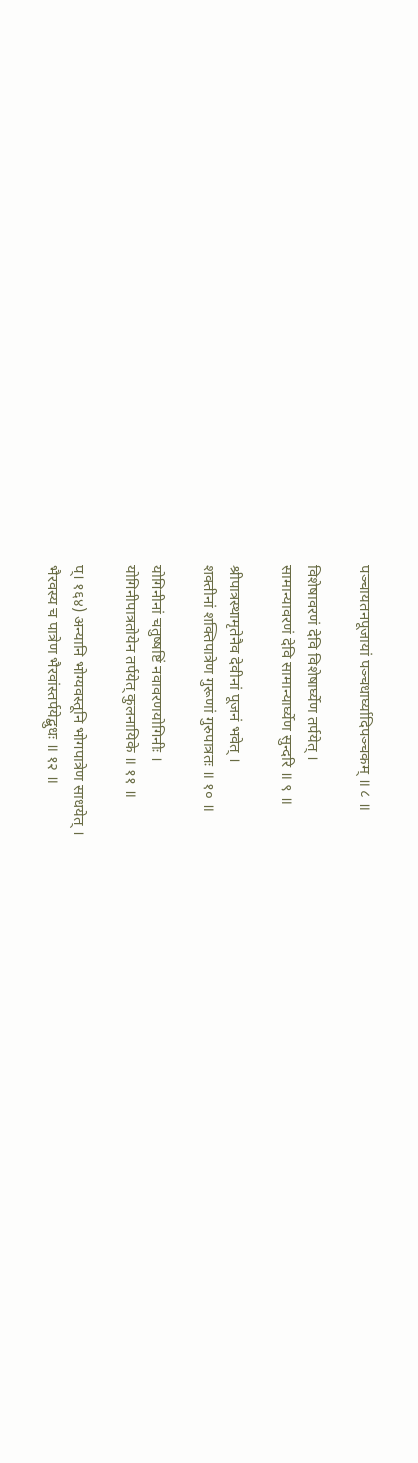पञ्चायतनपूजायां पञ्चधार्घ्यादिपञ्चकम् ॥ ८ ॥

विशेषावरणं देवि विशेषार्घ्येण तर्पयेत् ।
सामान्यावरणं देवि सामान्यार्घ्येण सुन्दरि ॥ ९ ॥

श्रीपात्रस्थामृतेनैव देवीनां पूजनं भवेत् ।
शक्तीनां शक्तिपात्रेण गुरूणां गुरुपात्रतः ॥ १० ॥

योगिनीनां चतुष्षष्टिं नवावरणयोगिनीः ।
योगिनीपात्रतोयेन तर्पयेत् कुलनायिके ॥ ११ ॥

प्। १६४) अन्यानि भोग्यवस्तूनि भोगपात्रेण साधयेत् ।
भैरवस्य च पात्रेण भैरवांस्तर्पयेद्बुधः ॥ १२ ॥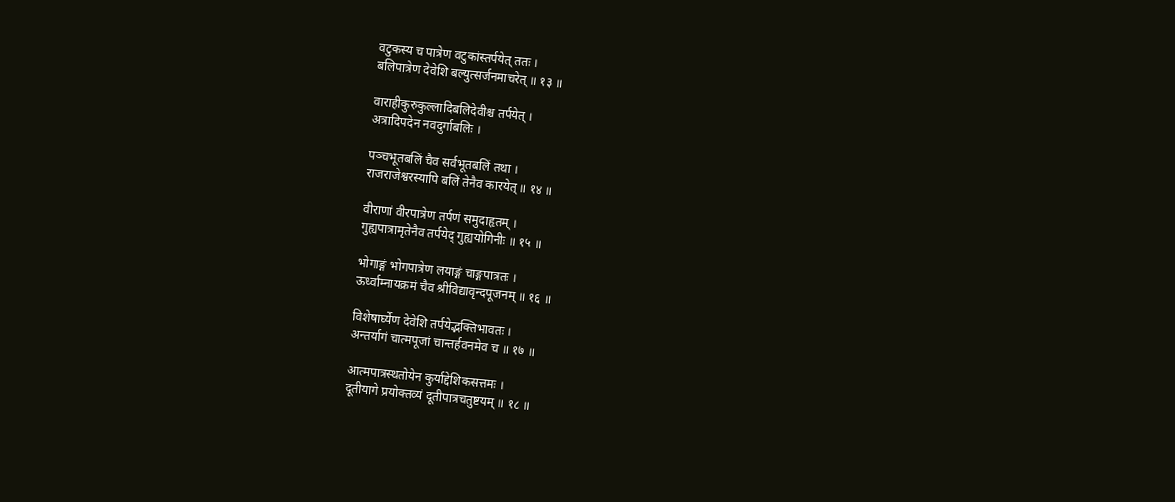वटुकस्य च पात्रेण वटुकांस्तर्पयेत् ततः ।
बलिपात्रेण देवेशि बल्युत्सर्जनमाचरेत् ॥ १३ ॥

वाराहीकुरुकुल्लादिबलिदेवीश्च तर्पयेत् ।
अत्रादिपदेन नवदुर्गाबलिः ।

पञ्चभूतबलिं चैव सर्वभूतबलिं तथा ।
राजराजेश्वरस्यापि बलिं तेनैव कारयेत् ॥ १४ ॥

वीराणां वीरपात्रेण तर्पणं समुदाहृतम् ।
गुह्यपात्रामृतेनैव तर्पयेद् गुह्ययोगिनीः ॥ १५ ॥

भोगाङ्गं भोगपात्रेण लयाङ्गं चाङ्गपात्रतः ।
ऊर्ध्वाम्नायक्रमं चैव श्रीविद्यावृन्दपूजनम् ॥ १६ ॥

विशेषार्घ्येण देवेशि तर्पयेद्भक्तिभावतः ।
अन्तर्यागं चात्मपूजां चान्तर्हवनमेव च ॥ १७ ॥

आत्मपात्रस्थतोयेन कुर्याद्देशिकसत्तमः ।
दूतीयागे प्रयोक्तव्यं दूतीपात्रचतुष्टयम् ॥ १८ ॥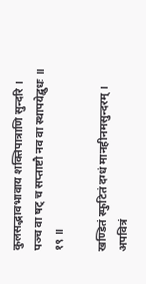कुलसद्भावभावाय शक्तिपात्राणि सुन्दरि ।
पञ्च वा षट् च सप्ताष्टौ नव वा स्थापयेद्बुधः ॥ १९ ॥

खण्डितं स्फुटितं दग्धं मानहीनमसुन्दरम् ।
अपवित्रं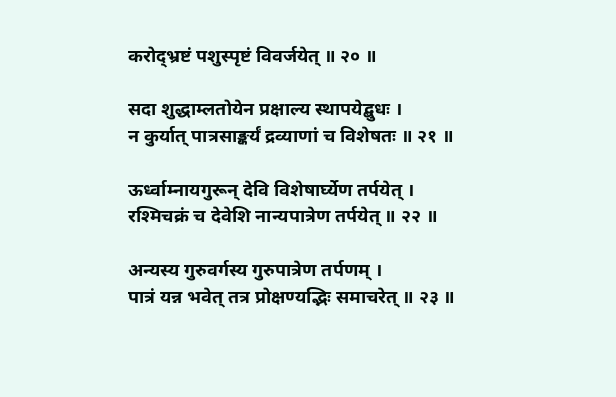करोद्भ्रष्टं पशुस्पृष्टं विवर्जयेत् ॥ २० ॥

सदा शुद्धाम्लतोयेन प्रक्षाल्य स्थापयेद्बुधः ।
न कुर्यात् पात्रसाङ्कर्यं द्रव्याणां च विशेषतः ॥ २१ ॥

ऊर्ध्वाम्नायगुरून् देवि विशेषार्घ्येण तर्पयेत् ।
रश्मिचक्रं च देवेशि नान्यपात्रेण तर्पयेत् ॥ २२ ॥

अन्यस्य गुरुवर्गस्य गुरुपात्रेण तर्पणम् ।
पात्रं यन्न भवेत् तत्र प्रोक्षण्यद्भिः समाचरेत् ॥ २३ ॥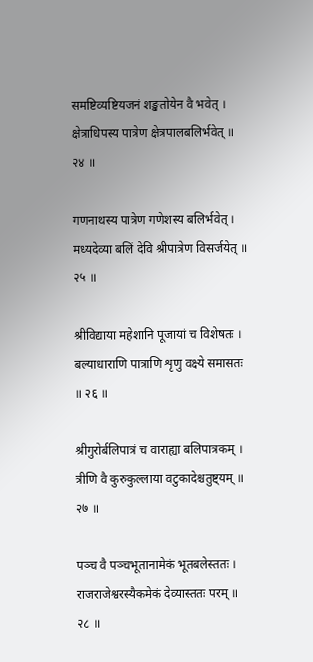समष्टिव्यष्टियजनं शङ्खतोयेन वै भवेत् ।
क्षेत्राधिपस्य पात्रेण क्षेत्रपालबलिर्भवेत् ॥ २४ ॥

गणनाथस्य पात्रेण गणेशस्य बलिर्भवेत् ।
मध्यदेव्या बलिं देवि श्रीपात्रेण विसर्जयेत् ॥ २५ ॥

श्रीविद्याया महेशानि पूजायां च विशेषतः ।
बल्याधाराणि पात्राणि शृणु वक्ष्ये समासतः ॥ २६ ॥

श्रीगुरोर्बलिपात्रं च वाराह्या बलिपात्रकम् ।
त्रीणि वै कुरुकुल्लाया वटुकादेश्चतुष्ट्यम् ॥ २७ ॥

पञ्च वै पञ्चभूतानामेकं भूतबलेस्ततः ।
राजराजेश्वरस्यैकमेकं देव्यास्ततः परम् ॥ २८ ॥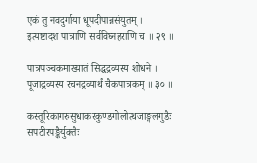एकं तु नवदुर्गाया धूपदीपान्नसंयुतम् ।
इत्यष्टादश पात्राणि सर्वविघ्नहराणि च ॥ २९ ॥

पात्रपञ्चकमाख्यातं सिद्धद्रव्यस्य शोधने ।
पूजाद्रव्यस्य रचनद्रव्यार्थं चैकपात्रकम् ॥ ३० ॥

कस्तूरिकागरुसुधाकरकुण्डगोलोत्थजाङ्गलगुडैः सपटीरपङ्कैर्युक्तैः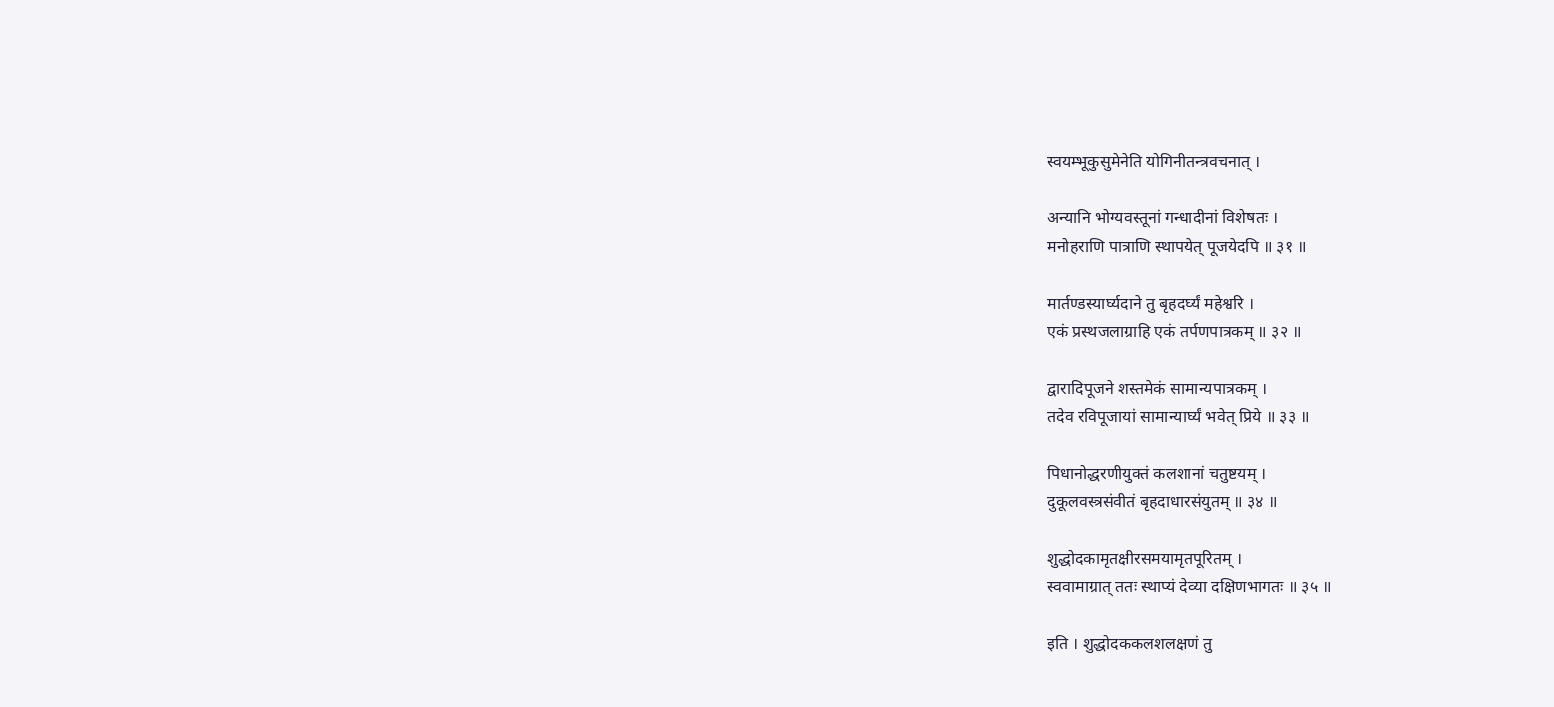स्वयम्भूकुसुमेनेति योगिनीतन्त्रवचनात् ।

अन्यानि भोग्यवस्तूनां गन्धादीनां विशेषतः ।
मनोहराणि पात्राणि स्थापयेत् पूजयेदपि ॥ ३१ ॥

मार्तण्डस्यार्घ्यदाने तु बृहदर्घ्यं महेश्वरि ।
एकं प्रस्थजलाग्राहि एकं तर्पणपात्रकम् ॥ ३२ ॥

द्वारादिपूजने शस्तमेकं सामान्यपात्रकम् ।
तदेव रविपूजायां सामान्यार्घ्यं भवेत् प्रिये ॥ ३३ ॥

पिधानोद्धरणीयुक्तं कलशानां चतुष्टयम् ।
दुकूलवस्त्रसंवीतं बृहदाधारसंयुतम् ॥ ३४ ॥

शुद्धोदकामृतक्षीरसमयामृतपूरितम् ।
स्ववामाग्रात् ततः स्थाप्यं देव्या दक्षिणभागतः ॥ ३५ ॥

इति । शुद्धोदककलशलक्षणं तु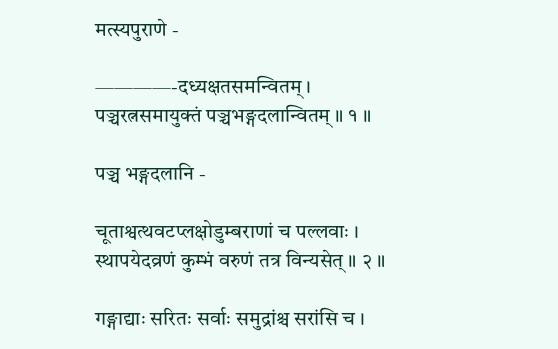मत्स्यपुराणे -

————-दध्यक्षतसमन्वितम् ।
पञ्चरत्नसमायुक्तं पञ्चभङ्गदलान्वितम् ॥ १ ॥

पञ्च भङ्गदलानि -

चूताश्वत्थवटप्लक्षोडुम्बराणां च पल्लवाः ।
स्थापयेदव्रणं कुम्भं वरुणं तत्र विन्यसेत् ॥ २ ॥

गङ्गाद्याः सरितः सर्वाः समुद्रांश्च सरांसि च ।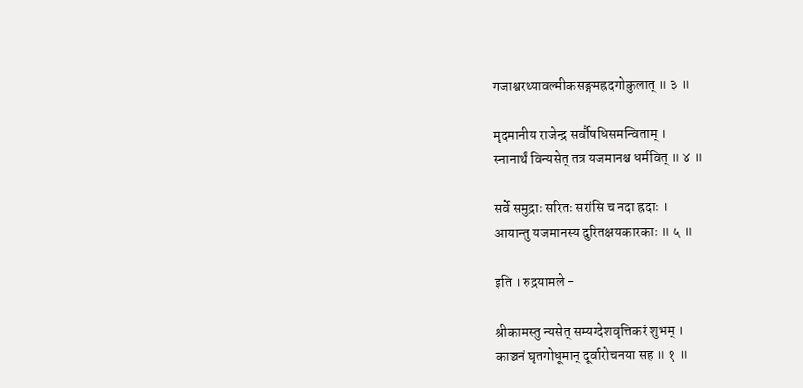गजाश्वरथ्यावल्मीकसङ्गमह्रदगोकुलात् ॥ ३ ॥

मृदमानीय राजेन्द्र सर्वौषधिसमन्विताम् ।
स्नानार्थं विन्यसेत् तत्र यजमानश्च धर्मवित् ॥ ४ ॥

सर्वे समुद्राः सरितः सरांसि च नदा ह्रदाः ।
आयान्तु यजमानस्य दुरितक्षयकारकाः ॥ ५ ॥

इति । रुद्रयामले -

श्रीकामस्तु न्यसेत् सम्यग्देशवृत्तिकरं शुभम् ।
काञ्चनं घृतगोधूमान् दूर्वारोचनया सह ॥ १ ॥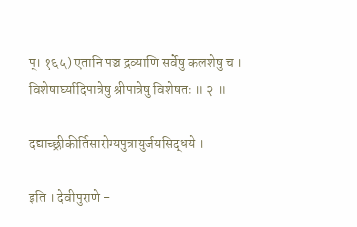प्। १६५) एतानि पञ्च द्रव्याणि सर्वेषु कलशेषु च ।
विशेषार्घ्यादिपात्रेषु श्रीपात्रेषु विशेषतः ॥ २ ॥

दद्याच्छ्रीकीर्तिसारोग्यपुत्रायुर्जयसिद्धये ।

इति । देवीपुराणे -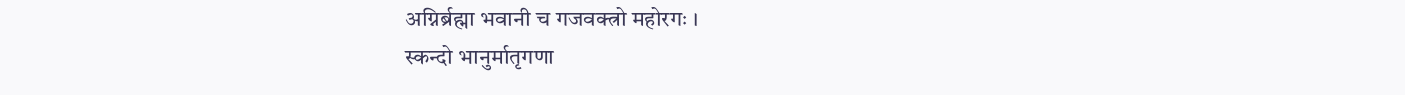अग्निर्ब्रह्मा भवानी च गजवक्त्रो महोरगः ।
स्कन्दो भानुर्मातृगणा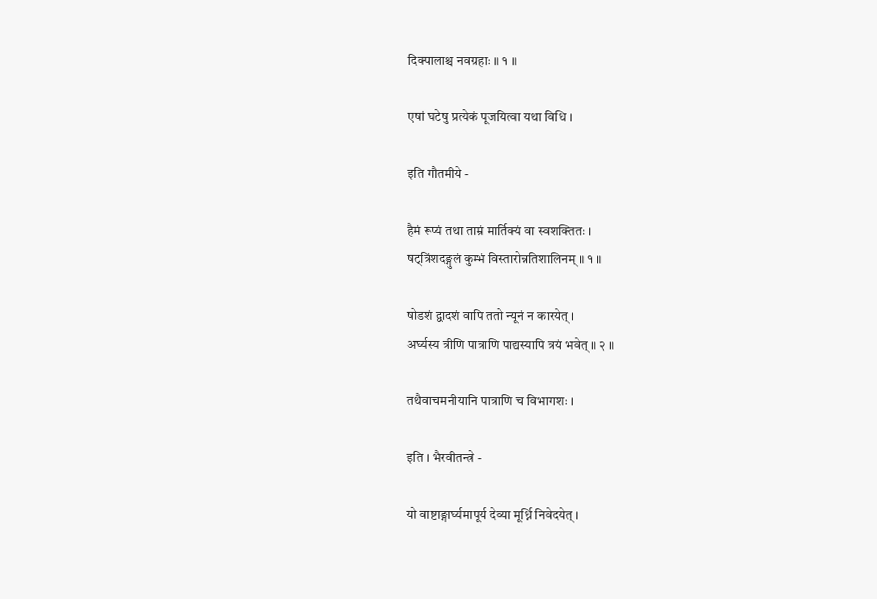दिक्पालाश्च नवग्रहाः ॥ १ ॥

एषां घटेषु प्रत्येकं पूजयित्वा यथा विधि ।

इति गौतमीये -

हैमं रूप्यं तथा ताम्रं मार्तिक्यं वा स्वशक्तितः ।
षट्त्रिंशदङ्गुलं कुम्भं विस्तारोन्नतिशालिनम् ॥ १ ॥

षोडशं द्वादशं वापि ततो न्यूनं न कारयेत् ।
अर्घ्यस्य त्रीणि पात्राणि पाद्यस्यापि त्रयं भवेत् ॥ २ ॥

तथैवाचमनीयानि पात्राणि च विभागशः ।

इति । भैरवीतन्त्रे -

यो वाष्टाङ्गार्घ्यमापूर्य देव्या मूर्ध्नि निवेदयेत् ।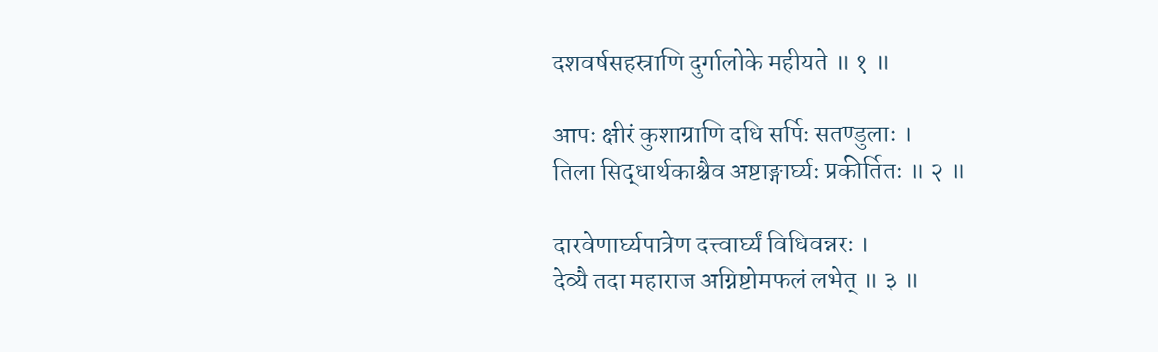दशवर्षसहस्राणि दुर्गालोके महीयते ॥ १ ॥

आपः क्षीरं कुशाग्राणि दधि सर्पिः सतण्डुलाः ।
तिला सिद्धार्थकाश्चैव अष्टाङ्गार्घ्यः प्रकीर्तितः ॥ २ ॥

दारवेणार्घ्यपात्रेण दत्त्वार्घ्यं विधिवन्नरः ।
देव्यै तदा महाराज अग्निष्टोमफलं लभेत् ॥ ३ ॥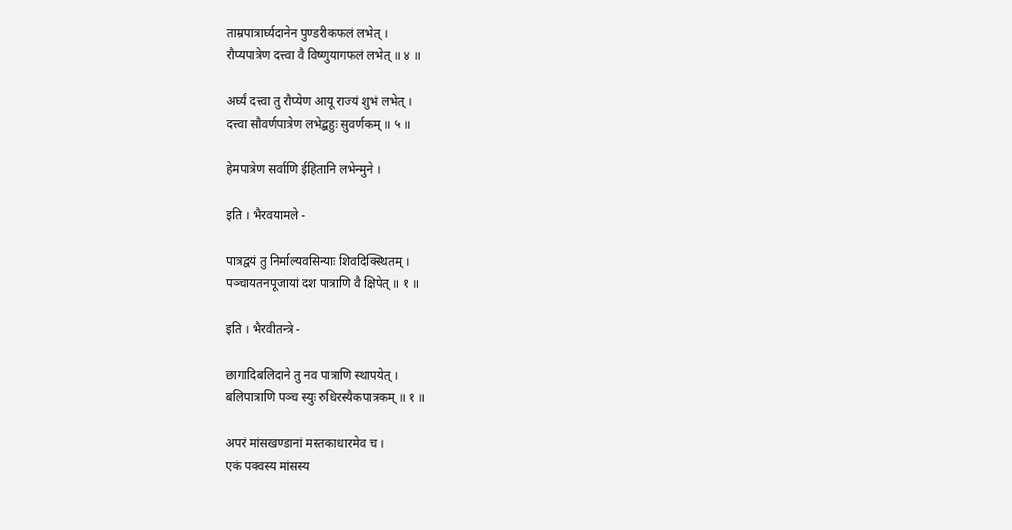ताम्रपात्रार्घ्यदानेन पुण्डरीकफलं लभेत् ।
रौप्यपात्रेण दत्त्वा वै विष्णुयागफलं लभेत् ॥ ४ ॥

अर्घ्यं दत्त्वा तु रौप्येण आयू राज्यं शुभं लभेत् ।
दत्त्वा सौवर्णपात्रेण लभेद्बहुः सुवर्णकम् ॥ ५ ॥

हेमपात्रेण सर्वाणि ईहितानि लभेन्मुने ।

इति । भैरवयामले -

पात्रद्वयं तु निर्माल्यवसिन्याः शिवदिक्स्थितम् ।
पञ्चायतनपूजायां दश पात्राणि वै क्षिपेत् ॥ १ ॥

इति । भैरवीतन्त्रे -

छागादिबलिदाने तु नव पात्राणि स्थापयेत् ।
बलिपात्राणि पञ्च स्युः रुधिरस्यैकपात्रकम् ॥ १ ॥

अपरं मांसखण्डानां मस्तकाधारमेव च ।
एकं पक्वस्य मांसस्य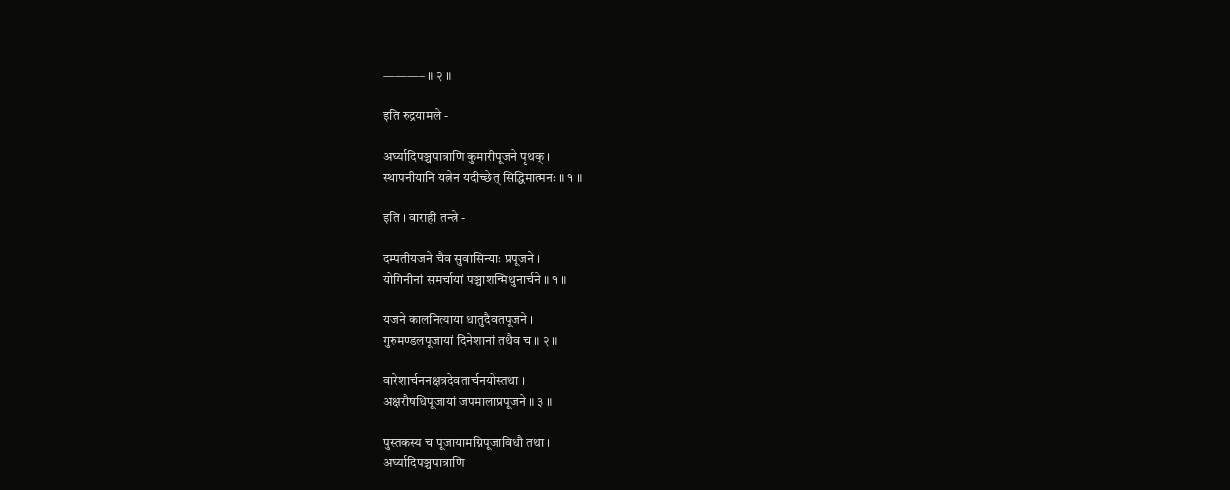———– ॥ २ ॥

इति रुद्रयामले -

अर्घ्यादिपञ्चपात्राणि कुमारीपूजने पृथक् ।
स्थापनीयानि यत्नेन यदीच्छेत् सिद्धिमात्मनः ॥ १ ॥

इति । वाराही तन्त्रे -

दम्पतीयजने चैव सुवासिन्याः प्रपूजने ।
योगिनीनां समर्चायां पञ्चाशन्मिथुनार्चने ॥ १ ॥

यजने कालनित्याया धातुदैवतपूजने ।
गुरुमण्डलपूजायां दिनेशानां तथैव च ॥ २ ॥

वारेशार्चननक्षत्रदेवतार्चनयोस्तथा ।
अक्षरौषधिपूजायां जपमालाप्रपूजने ॥ ३ ॥

पुस्तकस्य च पूजायामग्निपूजाविधौ तथा ।
अर्घ्यादिपञ्चपात्राणि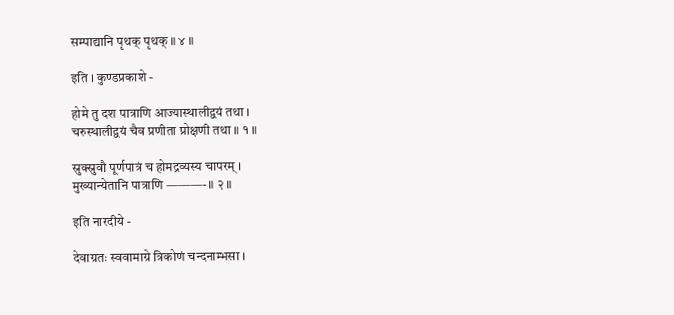सम्पाद्यानि पृथक् पृथक् ॥ ४ ॥

इति । कुण्डप्रकाशे -

होमे तु दश पात्राणि आज्यास्थालीद्वयं तथा ।
चरुस्थालीद्वयं चैव प्रणीता प्रोक्षणी तथा ॥ १ ॥

स्रुक्स्रुवौ पूर्णपात्रं च होमद्रव्यस्य चापरम् ।
मुख्यान्येतानि पात्राणि ———- ॥ २ ॥

इति नारदीये -

देवाग्रतः स्ववामाग्रे त्रिकोणं चन्दनाम्भसा ।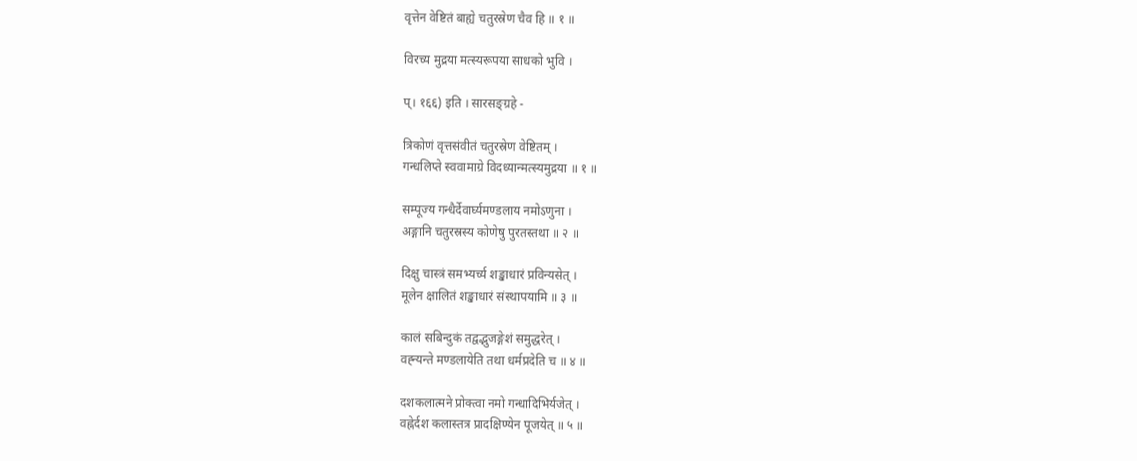वृत्तेन वेष्टितं बाह्ये चतुरस्रेण चैव हि ॥ १ ॥

विरच्य मुद्रया मत्स्यरूपया साधको भुवि ।

प्। १६६) इति । सारसङ्ग्रहे -

त्रिकोणं वृत्तसंवीतं चतुरस्रेण वेष्टितम् ।
गन्धलिप्ते स्ववामाग्रे विदध्यान्मत्स्यमुद्रया ॥ १ ॥

सम्पूज्य गन्धैर्देवार्घ्यमण्डलाय नमोऽणुना ।
अङ्गानि चतुरस्रस्य कोणेषु पुरतस्तथा ॥ २ ॥

दिक्षु चास्त्रं समभ्यर्च्य शङ्खाधारं प्रविन्यसेत् ।
मूलेन क्षालितं शङ्खाधारं संस्थापयामि ॥ ३ ॥

कालं सबिन्दुकं तद्वद्भुजङ्गेशं समुद्धरेत् ।
वह्न्यन्ते मण्डलायेति तथा धर्मप्रदेति च ॥ ४ ॥

दशकलात्मने प्रोक्त्वा नमो गन्धादिभिर्यजेत् ।
वह्नेर्दश कलास्तत्र प्रादक्षिण्येन पूजयेत् ॥ ५ ॥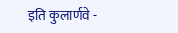इति कुलार्णवे -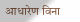आधारेण विना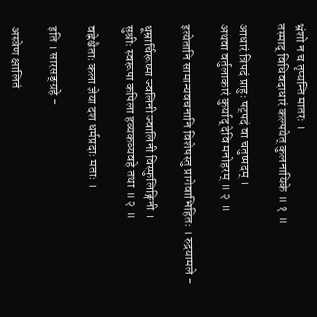भ्रंशो न च तृप्यन्ति मातरः ।
तस्माद् विधिवदाधारं कल्पयेत् कुलनायिके ॥ १ ॥

आधारं त्रिपदं प्राहुः षट्पदं वा चतुष्पदम् ।
अथवा वर्तुलाकारं कुर्याद् देवि मनोहरम् ॥ २ ॥

इत्येतानि सामान्यवचनानि विशेषस्तु प्रागेवाभिहितः । रुद्रयामले -

धूम्रार्चिरूष्मा ज्वलिनी ज्वालिनी विस्फुलिङ्गिनी ।
सुश्रीः स्वरूपा कपिला हव्यकव्यवहे तथा ॥ २ ॥

वह्नेश्चैताः कला ज्ञेया दश धर्मप्रदाः मताः ।

इति । सारसङ्ग्रहे -

अस्त्रेण क्षालितं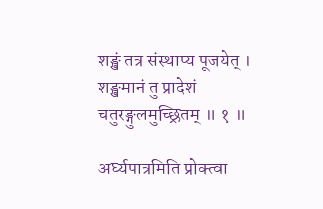शङ्खं तत्र संस्थाप्य पूजयेत् ।
शङ्खमानं तु प्रादेशं चतुरङ्गुलमुच्छ्रितम् ॥ १ ॥

अर्घ्यपात्रमिति प्रोक्त्वा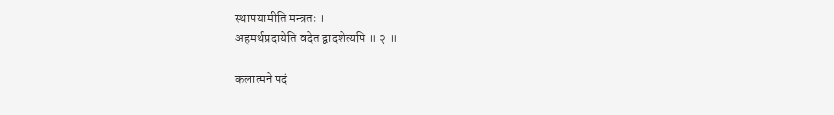स्थापयामीति मन्त्रतः ।
अहमर्थप्रदायेति वदेत द्वादशेत्यपि ॥ २ ॥

कलात्मने पदं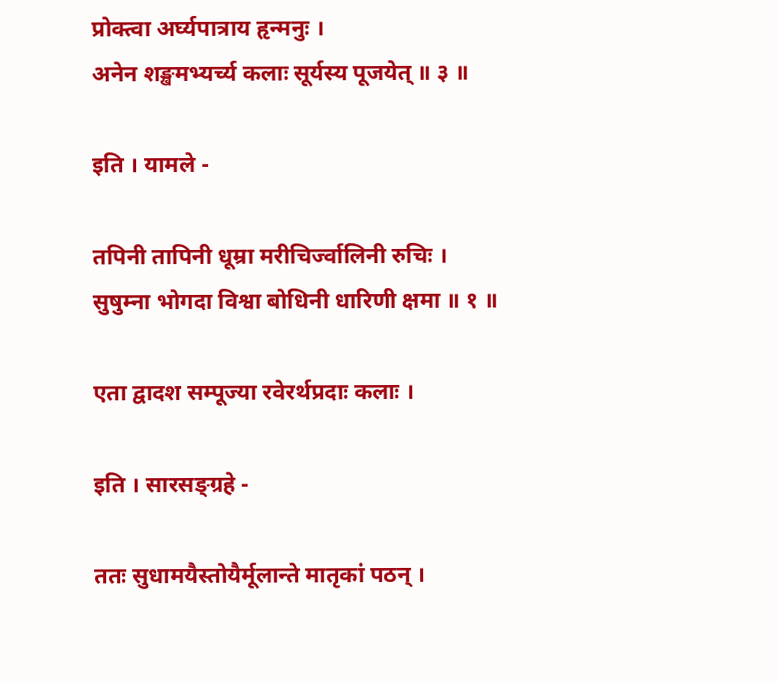प्रोक्त्वा अर्घ्यपात्राय हृन्मनुः ।
अनेन शङ्खमभ्यर्च्य कलाः सूर्यस्य पूजयेत् ॥ ३ ॥

इति । यामले -

तपिनी तापिनी धूम्रा मरीचिर्ज्वालिनी रुचिः ।
सुषुम्ना भोगदा विश्वा बोधिनी धारिणी क्षमा ॥ १ ॥

एता द्वादश सम्पूज्या रवेरर्थप्रदाः कलाः ।

इति । सारसङ्ग्रहे -

ततः सुधामयैस्तोयैर्मूलान्ते मातृकां पठन् ।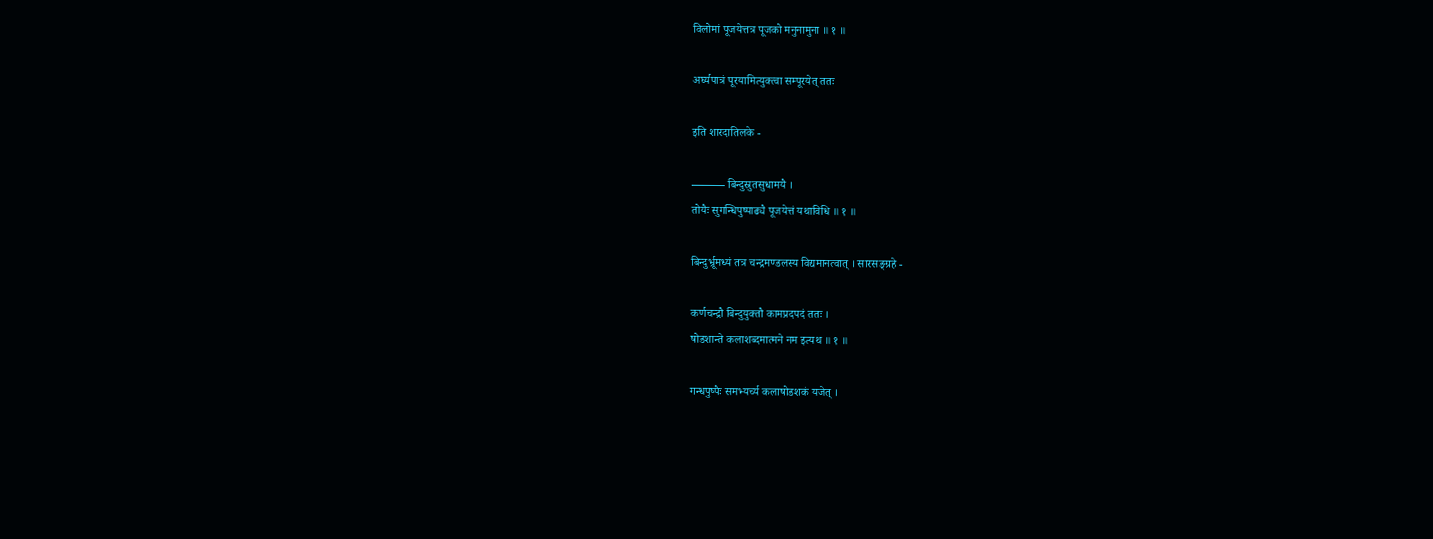विलोमां पूजयेत्तत्र पूजको मनुनामुना ॥ १ ॥

अर्घ्यपात्रं पूरयामित्युक्त्वा सम्पूरयेत् ततः

इति शारदातिलके -

——— बिन्दुस्रुतसुधामयै ।
तोयैः सुगन्धिपुष्पाढ्यै पूजयेत्तं यथाविधि ॥ १ ॥

बिन्दुर्भ्रूमध्यं तत्र चन्द्रमण्डलस्य विद्यमानत्वात् । सारसङ्ग्रहे -

कर्णचन्द्रौ बिन्दुयुक्तौ कामप्रदपदं ततः ।
षोडशान्ते कलाशब्दमात्मने नम इत्यथ ॥ १ ॥

गन्धपुष्पैः समभ्यर्च्य कलाषोडशकं यजेत् ।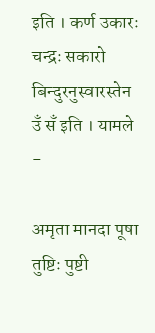इति । कर्ण उकारः चन्द्रः सकारो बिन्दुरनुस्वारस्तेन उँ सँ इति । यामले -

अमृता मानदा पूषा तुष्टिः पुष्टी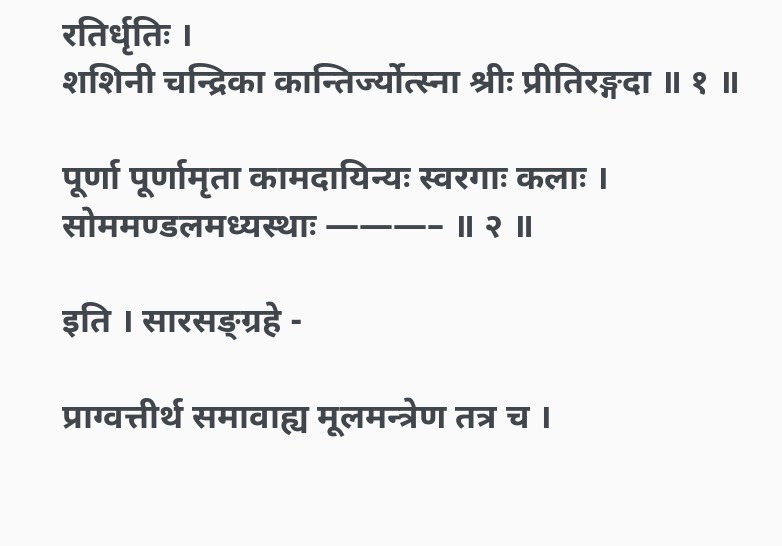रतिर्धृतिः ।
शशिनी चन्द्रिका कान्तिर्ज्योत्स्ना श्रीः प्रीतिरङ्गदा ॥ १ ॥

पूर्णा पूर्णामृता कामदायिन्यः स्वरगाः कलाः ।
सोममण्डलमध्यस्थाः ———– ॥ २ ॥

इति । सारसङ्ग्रहे -

प्राग्वत्तीर्थ समावाह्य मूलमन्त्रेण तत्र च ।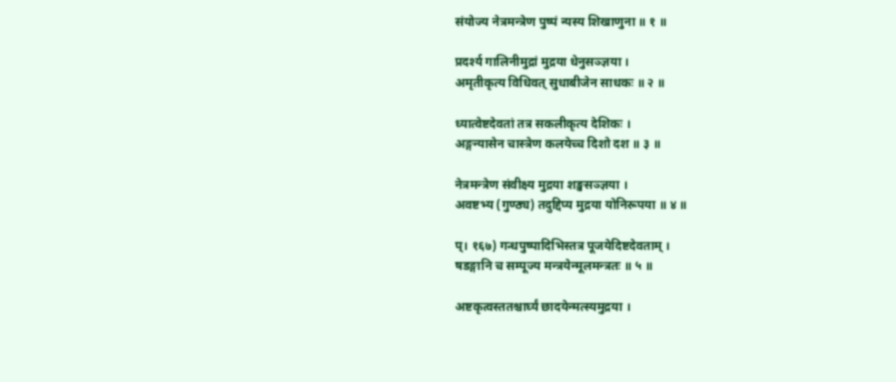संयोज्य नेत्रमन्त्रेण पुष्पं न्यस्य शिखाणुना ॥ १ ॥

प्रदर्श्य गालिनीमुद्रां मुद्रया धेनुसञ्ज्ञया ।
अमृतीकृत्य विधिवत् सुधाबीजेन साधकः ॥ २ ॥

ध्यात्वेष्टदेवतां तत्र सकलीकृत्य देशिकः ।
अङ्गन्यासेन चास्त्रेण कलयेच्च दिशो दश ॥ ३ ॥

नेत्रमन्त्रेण संवीक्ष्य मुद्रया शङ्खसञ्ज्ञया ।
अवष्टभ्य (गुण्ठ्य) तदुद्दिप्य मुद्रया योनिरूपया ॥ ४ ॥

प्। १६७) गन्धपुष्पादिभिस्तत्र पूजयेदिष्टदेवताम् ।
षडङ्गानि च सम्पूज्य मन्त्रयेन्मूलमन्त्रतः ॥ ५ ॥

अष्टकृत्वस्ततश्चार्घ्यं छादयेन्मत्स्यमुद्रया ।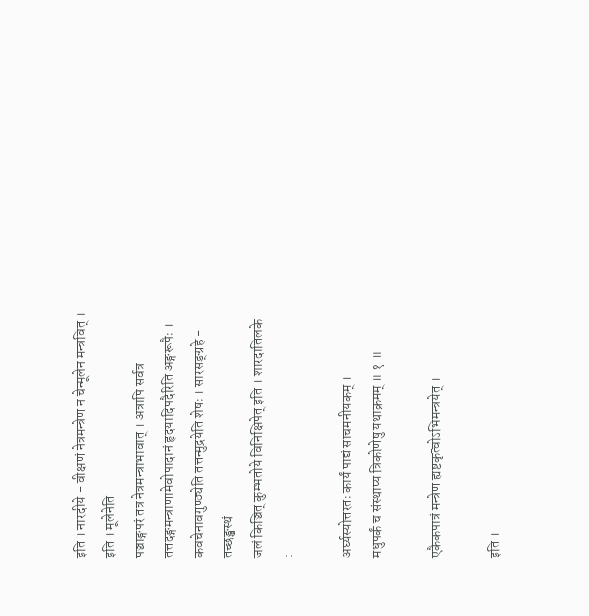इति । नारदीये - वीक्षणं नेत्रमन्त्रेण न चेन्मूलेन मन्त्रवित् । इति । मूलेनेति
पञ्चाङ्गपरं तत्र नेत्रमन्त्राभावात् । अत्रापि सर्वत्र
तत्तदङ्गमन्त्राणामेवोपादानं हृदयादिपदैरिति अङ्गरूपैः ।
कवचेनावगुण्ठ्येति तत्तन्मुद्रयेति शेषः । सारसङ्ग्रहे - तच्छङ्खस्थं
जलं किञ्चित् कुम्भतोये विनिक्षिपेत् इति । शारदातिलके :

अर्घ्यस्योत्तरतः कार्यं पाद्यं साचमनीयकम् ।
मधुपर्कं च संस्थाप्य त्रिकोणेषु यथाक्रमम् ॥ १ ॥

एकैकपात्रं मन्त्रेण ह्यष्टकृत्वोऽभिमन्त्रयेत् ।

इति ।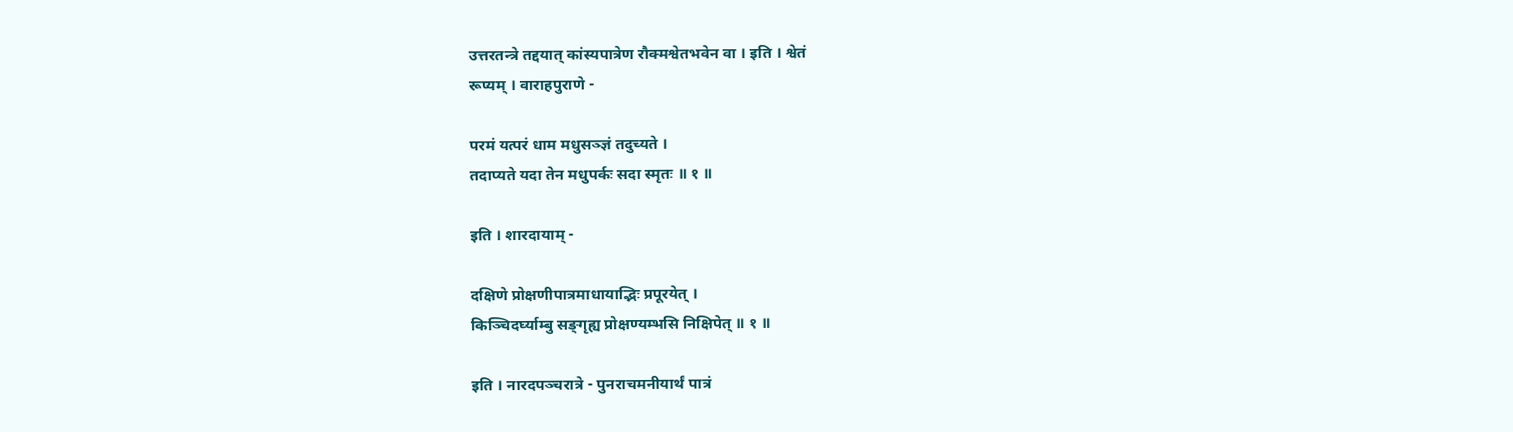उत्तरतन्त्रे तद्दयात् कांस्यपात्रेण रौक्मश्वेतभवेन वा । इति । श्वेतं
रूप्यम् । वाराहपुराणे -

परमं यत्परं धाम मधुसञ्ज्ञं तदुच्यते ।
तदाप्यते यदा तेन मधुपर्कः सदा स्मृतः ॥ १ ॥

इति । शारदायाम् -

दक्षिणे प्रोक्षणीपात्रमाधायाद्भिः प्रपूरयेत् ।
किञ्चिदर्घ्याम्बु सङ्गृह्य प्रोक्षण्यम्भसि निक्षिपेत् ॥ १ ॥

इति । नारदपञ्चरात्रे - पुनराचमनीयार्थं पात्रं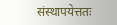संस्थापयेत्ततः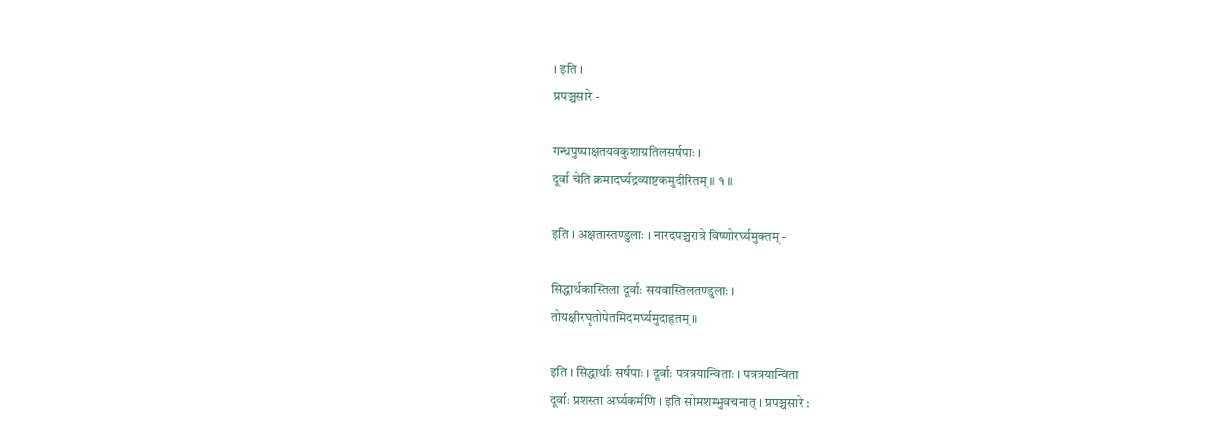। इति ।
प्रपञ्चसारे -

गन्धपुष्पाक्षतयवकुशाग्रतिलसर्षपाः ।
दूर्वा चेति क्रमादर्घ्यद्रव्याष्टकमुदीरितम् ॥ १ ॥

इति । अक्षतास्तण्डुलाः । नारदपञ्चरात्रे विष्णोरर्घ्यमुक्तम् -

सिद्धार्थकास्तिला दूर्वाः सयवास्तिलतण्डुलाः ।
तोयक्षीरघृतोपेतमिदमर्घ्यमुदाहृतम् ॥

इति । सिद्धार्थाः सर्षपाः । दूर्वाः पत्रत्रयान्विताः । पत्रत्रयान्विता
दूर्वाः प्रशस्ता अर्घ्यकर्मणि । इति सोमशम्भुवचनात् । प्रपञ्चसारे :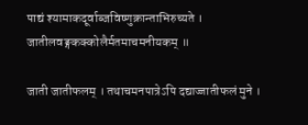पाद्यं श्यामाकदूर्वाब्जविष्णुक्रान्ताभिरुच्यते ।
जातीलवङ्गकक्कोलैर्मतमाचमनीयकम् ॥

जाती जातीफलम् । तथाचमनपात्रेऽपि दद्याज्जातीफलं मुने ।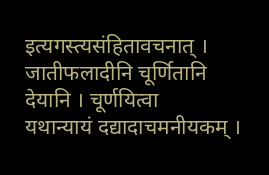इत्यगस्त्यसंहितावचनात् । जातीफलादीनि चूर्णितानि देयानि । चूर्णयित्वा
यथान्यायं दद्यादाचमनीयकम् ।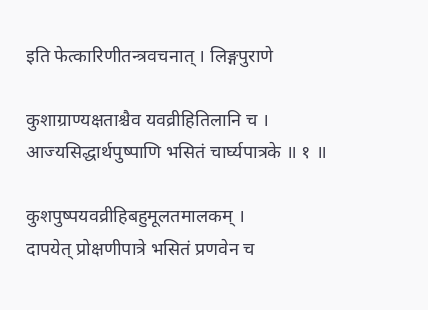इति फेत्कारिणीतन्त्रवचनात् । लिङ्गपुराणे

कुशाग्राण्यक्षताश्चैव यवव्रीहितिलानि च ।
आज्यसिद्धार्थपुष्पाणि भसितं चार्घ्यपात्रके ॥ १ ॥

कुशपुष्पयवव्रीहिबहुमूलतमालकम् ।
दापयेत् प्रोक्षणीपात्रे भसितं प्रणवेन च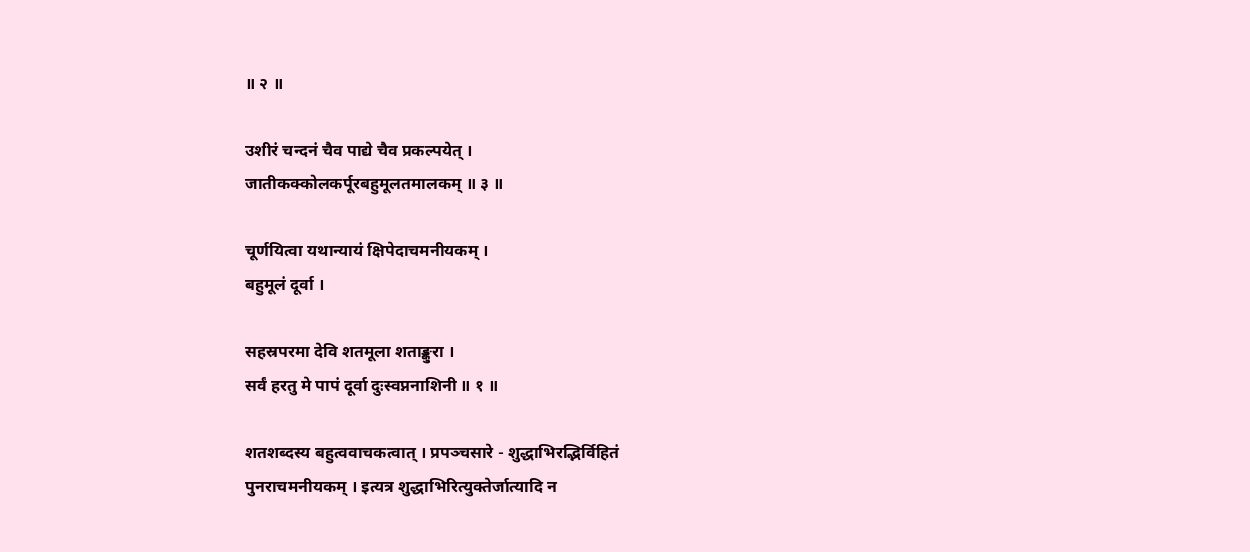॥ २ ॥

उशीरं चन्दनं चैव पाद्ये चैव प्रकल्पयेत् ।
जातीकक्कोलकर्पूरबहुमूलतमालकम् ॥ ३ ॥

चूर्णयित्वा यथान्यायं क्षिपेदाचमनीयकम् ।
बहुमूलं दूर्वा ।

सहस्रपरमा देवि शतमूला शताङ्कुरा ।
सर्वं हरतु मे पापं दूर्वा दुःस्वप्ननाशिनी ॥ १ ॥

शतशब्दस्य बहुत्ववाचकत्वात् । प्रपञ्चसारे - शुद्धाभिरद्भिर्विहितं
पुनराचमनीयकम् । इत्यत्र शुद्धाभिरित्युक्तेर्जात्यादि न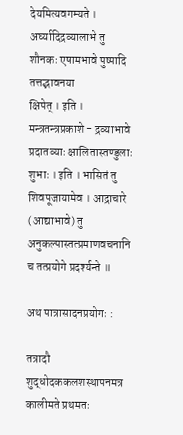देयमित्यवगम्यते ।
अर्घ्यादिद्रव्यालाभे तु शौनकः एषामभावे पुष्पादि तत्तद्भावनया
क्षिपेत् । इति । मन्त्रतन्त्रप्रकाशे - द्रव्याभावे प्रदातव्याः क्षालितास्तण्डुलाः
शुभाः । इति । भासितं तु शिवपूजायामेव । आद्राचारे (आद्याभावे) तु
अनुकल्पास्तत्प्रमाणवचनानि च तत्प्रयोगे प्रदर्श्यन्ते ॥

अथ पात्रासादनप्रयोगः :

तत्रादौ शुद्धोदककलशस्थापनमत्र कालीमते प्रथमतः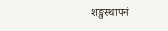शङ्खस्थापनं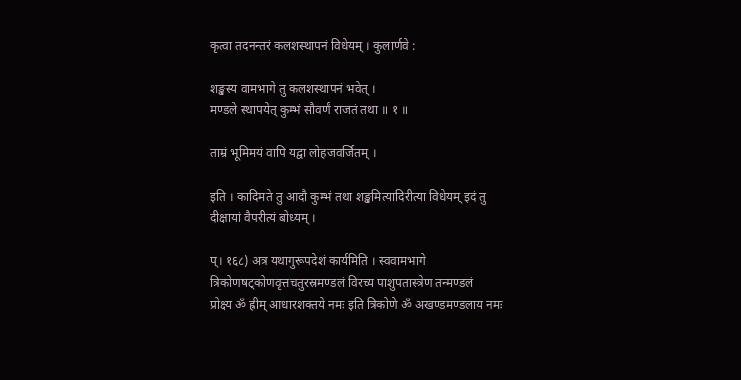कृत्वा तदनन्तरं कलशस्थापनं विधेयम् । कुलार्णवे :

शङ्खस्य वामभागे तु कलशस्थापनं भवेत् ।
मण्डले स्थापयेत् कुम्भं सौवर्णं राजतं तथा ॥ १ ॥

ताम्रं भूमिमयं वापि यद्वा लोहजवर्जितम् ।

इति । कादिमते तु आदौ कुम्भं तथा शङ्खमित्यादिरीत्या विधेयम् इदं तु
दीक्षायां वैपरीत्यं बोध्यम् ।

प्। १६८) अत्र यथागुरूपदेशं कार्यमिति । स्ववामभागे
त्रिकोणषट्कोणवृत्तचतुरस्रमण्डलं विरच्य पाशुपतास्त्रेण तन्मण्डलं
प्रोक्ष्य ॐ ह्रीम् आधारशक्तये नमः इति त्रिकोणे ॐ अखण्डमण्डलाय नमः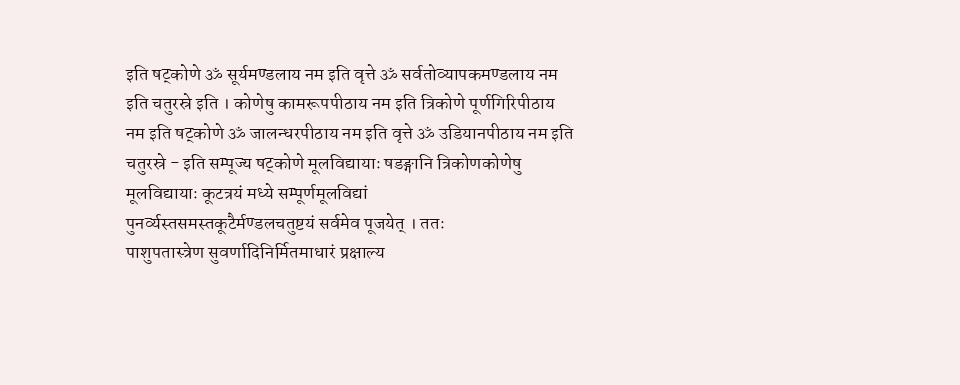इति षट्कोणे ॐ सूर्यमण्डलाय नम इति वृत्ते ॐ सर्वतोव्यापकमण्डलाय नम
इति चतुरस्रे इति । कोणेषु कामरूपपीठाय नम इति त्रिकोणे पूर्णगिरिपीठाय
नम इति षट्कोणे ॐ जालन्धरपीठाय नम इति वृत्ते ॐ उडियानपीठाय नम इति
चतुरस्रे - इति सम्पूज्य षट्कोणे मूलविद्यायाः षडङ्गानि त्रिकोणकोणेषु
मूलविद्यायाः कूटत्रयं मध्ये सम्पूर्णमूलविद्यां
पुनर्व्यस्तसमस्तकूटैर्मण्डलचतुष्टयं सर्वमेव पूजयेत् । ततः
पाशुपतास्त्रेण सुवर्णादिनिर्मितमाधारं प्रक्षाल्य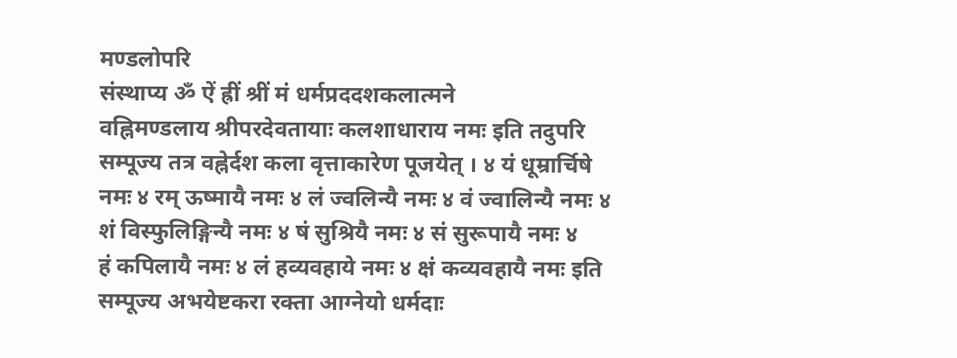मण्डलोपरि
संस्थाप्य ॐ ऐं ह्रीं श्रीं मं धर्मप्रददशकलात्मने
वह्निमण्डलाय श्रीपरदेवतायाः कलशाधाराय नमः इति तदुपरि
सम्पूज्य तत्र वह्नेर्दश कला वृत्ताकारेण पूजयेत् । ४ यं धूम्रार्चिषे
नमः ४ रम् ऊष्मायै नमः ४ लं ज्वलिन्यै नमः ४ वं ज्वालिन्यै नमः ४
शं विस्फुलिङ्गिन्यै नमः ४ षं सुश्रियै नमः ४ सं सुरूपायै नमः ४
हं कपिलायै नमः ४ लं हव्यवहाये नमः ४ क्षं कव्यवहायै नमः इति
सम्पूज्य अभयेष्टकरा रक्ता आग्नेयो धर्मदाः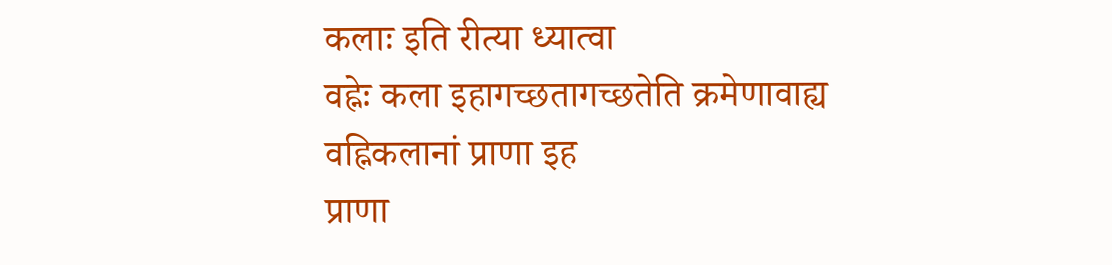कलाः इति रीत्या ध्यात्वा
वह्नेः कला इहागच्छतागच्छतेति क्रमेणावाह्य वह्निकलानां प्राणा इह
प्राणा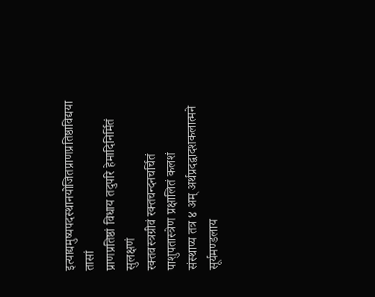इत्याद्यमुष्यपदस्थानयोजितप्राणप्रतिष्ठाविद्यया तासां
प्राणप्रतिष्ठां विधाय तदुपरि हेमादिनिर्मितं सुलक्षणं
रक्तवस्त्रग्रीवं रक्तचन्दनचर्चितं पाशुपतास्त्रेण प्रक्षालितं कलशं
संस्थाप्य तत्र ४ अम् अर्थप्रदद्वादशकलात्मने सूर्यमण्डलाय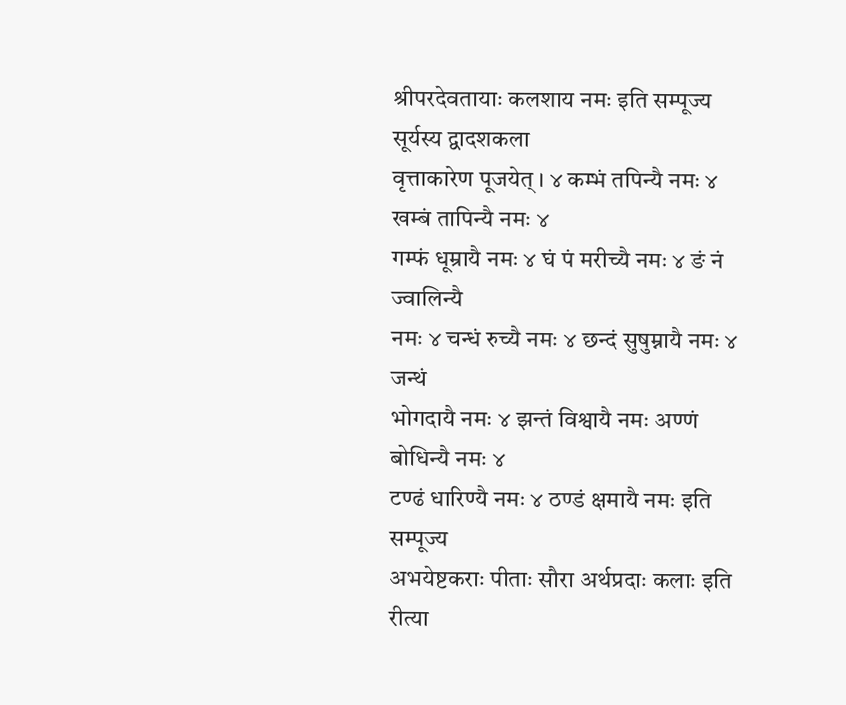श्रीपरदेवतायाः कलशाय नमः इति सम्पूज्य सूर्यस्य द्वादशकला
वृत्ताकारेण पूजयेत् । ४ कम्भं तपिन्यै नमः ४ खम्बं तापिन्यै नमः ४
गम्फं धूम्रायै नमः ४ घं पं मरीच्यै नमः ४ ङं नं ज्वालिन्यै
नमः ४ चन्धं रुच्यै नमः ४ छन्दं सुषुम्नायै नमः ४ जन्थं
भोगदायै नमः ४ झन्तं विश्वायै नमः अण्णं बोधिन्यै नमः ४
टण्ढं धारिण्यै नमः ४ ठण्डं क्षमायै नमः इति सम्पूज्य
अभयेष्टकराः पीताः सौरा अर्थप्रदाः कलाः इति रीत्या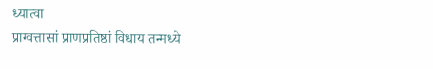ध्यात्वा
प्राग्वत्तासां प्राणप्रतिष्ठां विधाय तन्मध्ये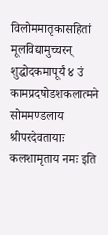विलोममातृकासहितां
मूलविद्यामुच्चरन् शुद्धोदकमापूर्यं ४ उं कामप्रदषोडशकलात्मने
सोममण्डलाय श्रीपरदेवतायाः कलशामृताय नमः इति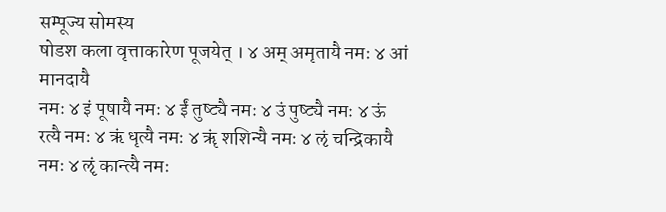सम्पूज्य सोमस्य
षोडश कला वृत्ताकारेण पूजयेत् । ४ अम् अमृतायै नमः ४ आं मानदायै
नमः ४ इं पूषायै नमः ४ ईं तुष्ट्यै नमः ४ उं पुष्ट्यै नमः ४ ऊं
रत्यै नमः ४ ऋं धृत्यै नमः ४ ॠं शशिन्यै नमः ४ ऌं चन्द्रिकायै
नमः ४ ॡं कान्त्यै नमः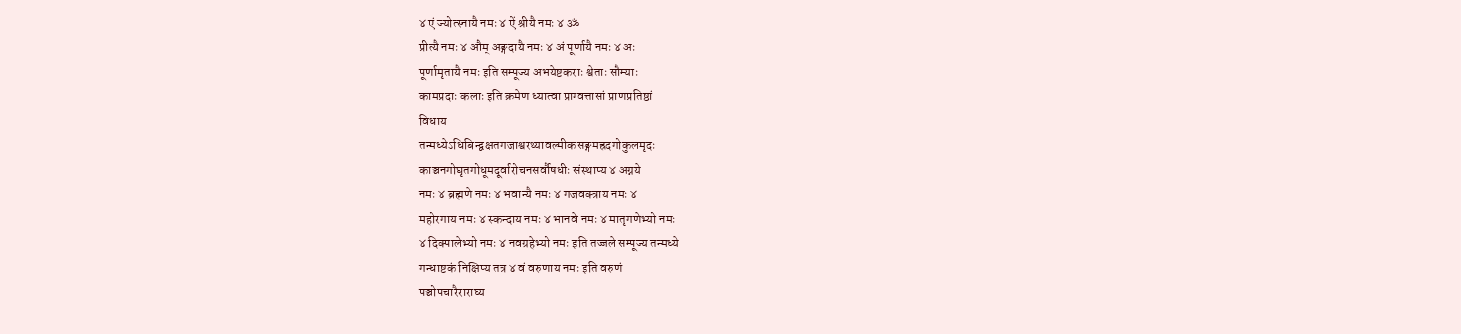४ एं ज्योत्स्नायै नमः ४ ऐं श्रीयै नमः ४ ॐ
प्रीत्यै नमः ४ औम् अङ्गदायै नमः ४ अं पूर्णायै नमः ४ अः
पूर्णामृतायै नमः इति सम्पूज्य अभयेष्टकराः श्वेताः सौम्याः
कामप्रदाः कलाः इति क्रमेण ध्यात्वा प्राग्वत्तासां प्राणप्रतिष्ठां
विधाय
तन्मध्येऽधिबिन्द्वक्षतगजाश्वरथ्यावल्मीकसङ्गमह्रदगोकुलमृदः
काञ्चनगोघृतगोधूमदूर्वारोचनसर्वौषधीः संस्थाप्य ४ अग्नये
नमः ४ ब्रह्मणे नमः ४ भवान्यै नमः ४ गजवक्त्राय नमः ४
महोरगाय नमः ४ स्कन्दाय नमः ४ भानवे नमः ४ मातृगणेभ्यो नमः
४ दिक्पालेभ्यो नमः ४ नवग्रहेभ्यो नमः इति तज्जले सम्पूज्य तन्मध्ये
गन्धाष्टकं निक्षिप्य तत्र ४ वं वरुणाय नमः इति वरुणं
पञ्चोपचारैराराघ्य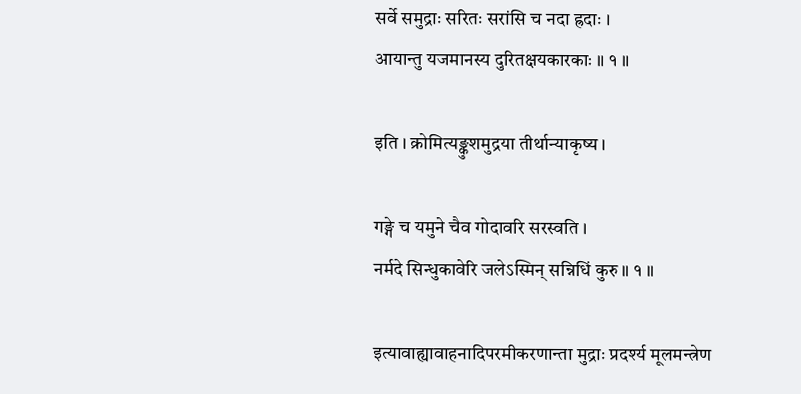सर्वे समुद्राः सरितः सरांसि च नदा ह्रदाः ।
आयान्तु यजमानस्य दुरितक्षयकारकाः ॥ १ ॥

इति । क्रोमित्यङ्कुशमुद्रया तीर्थान्याकृष्य ।

गङ्गे च यमुने चैव गोदावरि सरस्वति ।
नर्मदे सिन्धुकावेरि जलेऽस्मिन् सन्निधिं कुरु ॥ १ ॥

इत्यावाह्यावाहनादिपरमीकरणान्ता मुद्राः प्रदर्श्य मूलमन्त्रेण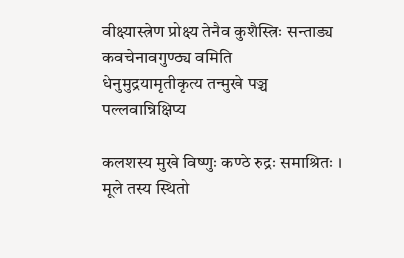वीक्ष्यास्त्रेण प्रोक्ष्य तेनैव कुशैस्त्रिः सन्ताड्य कवचेनावगुण्ठ्य वमिति
धेनुमुद्रयामृतीकृत्य तन्मुखे पञ्च पल्लवान्निक्षिप्य

कलशस्य मुखे विष्णुः कण्ठे रुद्रः समाश्रितः ।
मूले तस्य स्थितो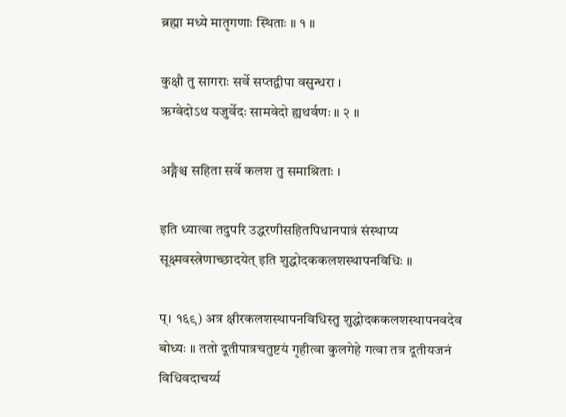ब्रह्मा मध्ये मातृगणाः स्थिताः ॥ १ ॥

कुक्षौ तु सागराः सर्वे सप्तद्वीपा वसुन्धरा ।
ऋग्वेदोऽथ यजुर्वेदः सामवेदो ह्यथर्वणः ॥ २ ॥

अङ्गैश्च सहिता सर्वे कलश तु समाश्रिताः ।

इति ध्यात्वा तदुपरि उद्धरणीसहितपिधानपात्रं संस्थाप्य
सूक्ष्मवस्त्रेणाच्छादयेत् इति शुद्धोदककलशस्थापनविधिः ॥

प्। १६९) अत्र क्षीरकलशस्थापनविधिस्तु शुद्धोदककलशस्थापनवदेव
बोध्यः ॥ ततो दूतीपात्रचतुष्टयं गृहीत्वा कुलगेहे गत्वा तत्र दूतीयजनं
विधिवदाचर्य्य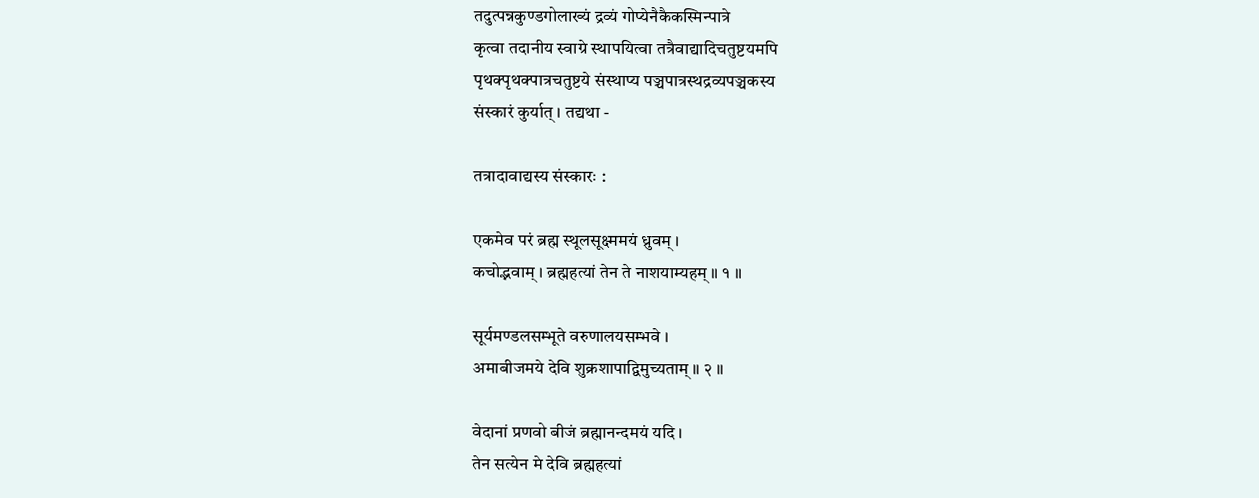तदुत्पन्नकुण्डगोलाख्यं द्रव्यं गोप्येनैकैकस्मिन्पात्रे
कृत्वा तदानीय स्वाग्रे स्थापयित्वा तत्रैवाद्यादिचतुष्टयमपि
पृथक्पृथक्पात्रचतुष्टये संस्थाप्य पञ्चपात्रस्थद्रव्यपञ्चकस्य
संस्कारं कुर्यात् । तद्यथा -

तत्रादावाद्यस्य संस्कारः :

एकमेव परं ब्रह्म स्थूलसूक्ष्ममयं ध्रुवम् ।
कचोद्भवाम् । ब्रह्महत्यां तेन ते नाशयाम्यहम् ॥ १ ॥

सूर्यमण्डलसम्भूते वरुणालयसम्भवे ।
अमाबीजमये देवि शुक्रशापाद्विमुच्यताम् ॥ २ ॥

वेदानां प्रणवो बीजं ब्रह्मानन्दमयं यदि ।
तेन सत्येन मे देवि ब्रह्महत्यां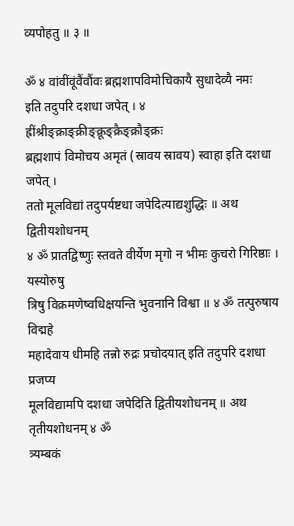व्यपोहतु ॥ ३ ॥

ॐ ४ वांवींवूंवैंवौंवः ब्रह्मशापविमोचिकायै सुधादेव्यै नमः
इति तदुपरि दशधा जपेत् । ४ ह्रींश्रीङ्क्राङ्क्रीङ्क्रूङ्क्रैङ्क्रौङ्क्रः
ब्रह्मशापं विमोचय अमृतं (स्रावय स्रावय) स्वाहा इति दशधा जपेत् ।
ततो मूलविद्यां तदुपर्यष्टधा जपेदित्याद्यशुद्धिः ॥ अथ द्वितीयशोधनम्
४ ॐ प्रातद्विष्णुः स्तवते वीर्येण मृगो न भीमः कुचरो गिरिष्ठाः । यस्योरुषु
त्रिषु विक्रमणेष्वधिक्षयन्ति भुवनानि विश्वा ॥ ४ ॐ तत्पुरुषाय विद्महे
महादेवाय धीमहि तन्नो रुद्रः प्रचोदयात् इति तदुपरि दशधा प्रजप्य
मूलविद्यामपि दशधा जपेदिति द्वितीयशोधनम् ॥ अथ तृतीयशोधनम् ४ ॐ
त्र्यम्बकं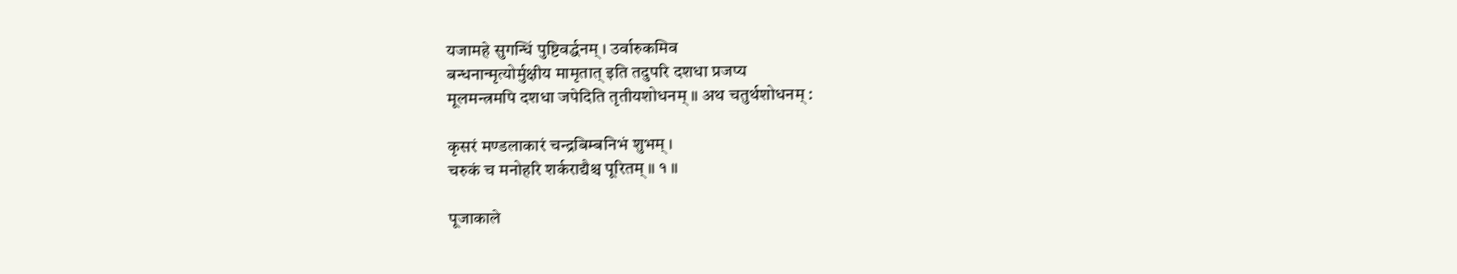यजामहे सुगन्धिं पुष्टिवर्द्धनम् । उर्वारुकमिव
बन्धनान्मृत्योर्मुक्षीय मामृतात् इति तदुपरि दशधा प्रजप्य
मूलमन्त्रमपि दशधा जपेदिति तृतीयशोधनम् ॥ अथ चतुर्थशोधनम् :

कृसरं मण्डलाकारं चन्द्रबिम्बनिभं शुभम् ।
चरुकं च मनोहरि शर्कराद्यैश्च पूरितम् ॥ १ ॥

पूजाकाले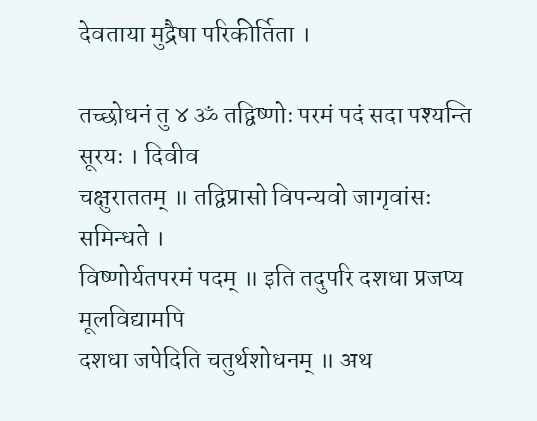देवताया मुद्रैषा परिकीर्तिता ।

तच्छोधनं तु ४ ॐ तद्विष्णोः परमं पदं सदा पश्यन्ति सूरयः । दिवीव
चक्षुराततम् ॥ तद्विप्रासो विपन्यवो जागृवांसः समिन्धते ।
विष्णोर्यतपरमं पदम् ॥ इति तदुपरि दशधा प्रजप्य मूलविद्यामपि
दशधा जपेदिति चतुर्थशोधनम् ॥ अथ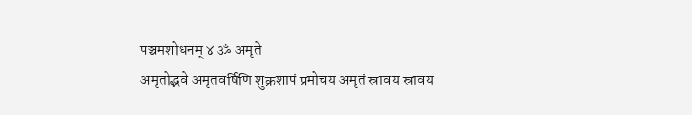पञ्चमशोधनम् ४ ॐ अमृते
अमृतोद्भवे अमृतवर्षिणि शुक्रशापं प्रमोचय अमृतं स्रावय स्रावय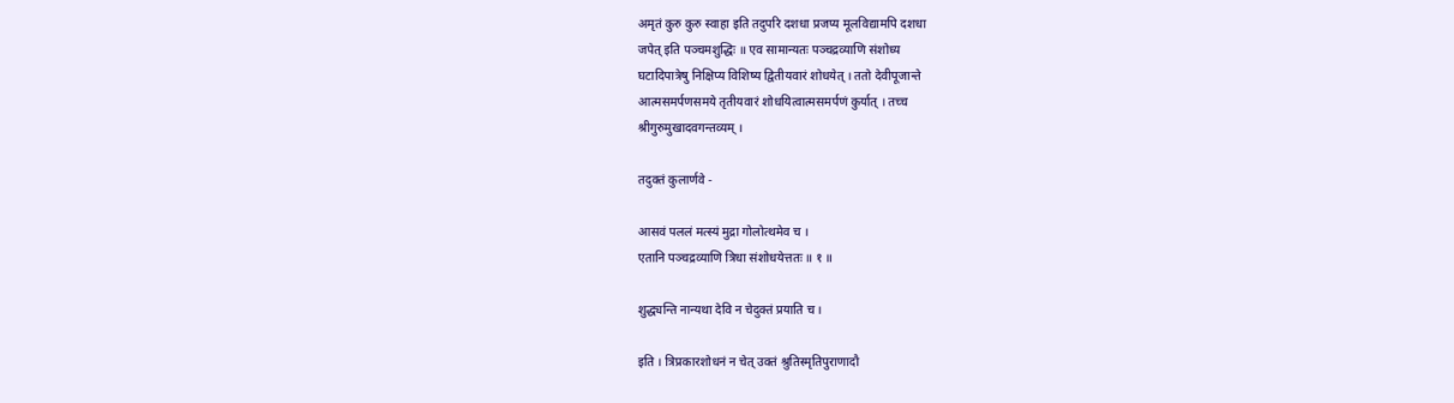अमृतं कुरु कुरु स्वाहा इति तदुपरि दशधा प्रजप्य मूलविद्यामपि दशधा
जपेत् इति पञ्चमशुद्धिः ॥ एव सामान्यतः पञ्चद्रव्याणि संशोध्य
घटादिपात्रेषु निक्षिप्य विशिष्य द्वितीयवारं शोधयेत् । ततो देवीपूजान्ते
आत्मसमर्पणसमये तृतीयवारं शोधयित्वात्मसमर्पणं कुर्यात् । तच्च
श्रीगुरुमुखादवगन्तव्यम् ।

तदुक्तं कुलार्णवे -

आसवं पललं मत्स्यं मुद्रा गोलोत्थमेव च ।
एतानि पञ्चद्रव्याणि त्रिधा संशोधयेत्ततः ॥ १ ॥

शुद्ध्यन्ति नान्यथा देवि न चेदुक्तं प्रयाति च ।

इति । त्रिप्रकारशोधनं न चेत् उक्तं श्रुतिस्मृतिपुराणादौ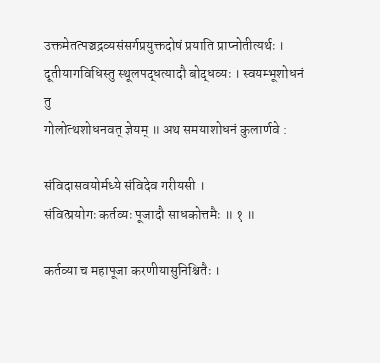उक्तमेतत्पञ्चद्रव्यसंसर्गप्रयुक्तदोषं प्रयाति प्राप्नोतीत्यर्थः ।
दूतीयागविधिस्तु स्थूलपद्धत्यादौ बोद्धव्यः । स्वयम्भूशोधनं तु
गोलोत्थशोधनवत् ज्ञेयम् ॥ अथ समयाशोधनं कुलार्णवे :

संविदासवयोर्मध्ये संविदेव गरीयसी ।
संवित्प्रयोगः कर्तव्यः पूजादौ साधकोत्तमैः ॥ १ ॥

कर्तव्या च महापूजा करणीयासुनिश्चितैः ।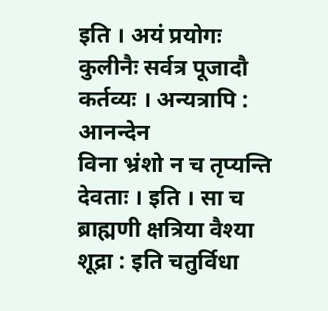इति । अयं प्रयोगः कुलीनैः सर्वत्र पूजादौ कर्तव्यः । अन्यत्रापि : आनन्देन
विना भ्रंशो न च तृप्यन्ति देवताः । इति । सा च ब्राह्मणी क्षत्रिया वैश्या
शूद्रा : इति चतुर्विधा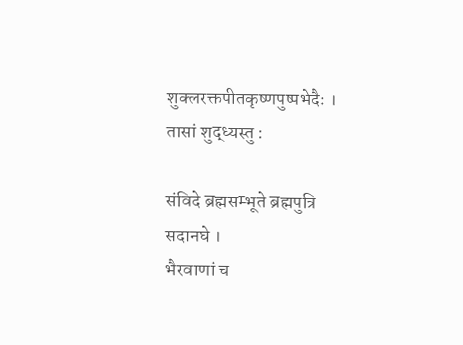शुक्लरक्तपीतकृष्णपुष्पभेदैः । तासां शुद्ध्यस्तु :

संविदे ब्रह्मसम्भूते ब्रह्मपुत्रि सदानघे ।
भैरवाणां च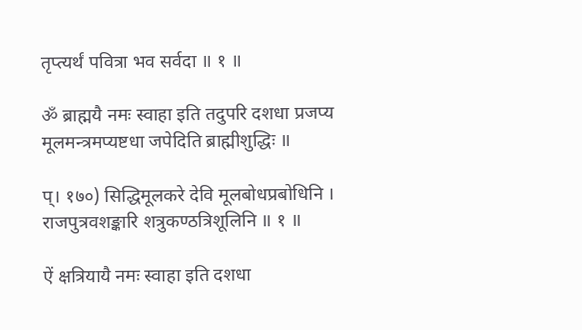तृप्त्यर्थं पवित्रा भव सर्वदा ॥ १ ॥

ॐ ब्राह्मयै नमः स्वाहा इति तदुपरि दशधा प्रजप्य
मूलमन्त्रमप्यष्टधा जपेदिति ब्राह्मीशुद्धिः ॥

प्। १७०) सिद्धिमूलकरे देवि मूलबोधप्रबोधिनि ।
राजपुत्रवशङ्कारि शत्रुकण्ठत्रिशूलिनि ॥ १ ॥

ऐं क्षत्रियायै नमः स्वाहा इति दशधा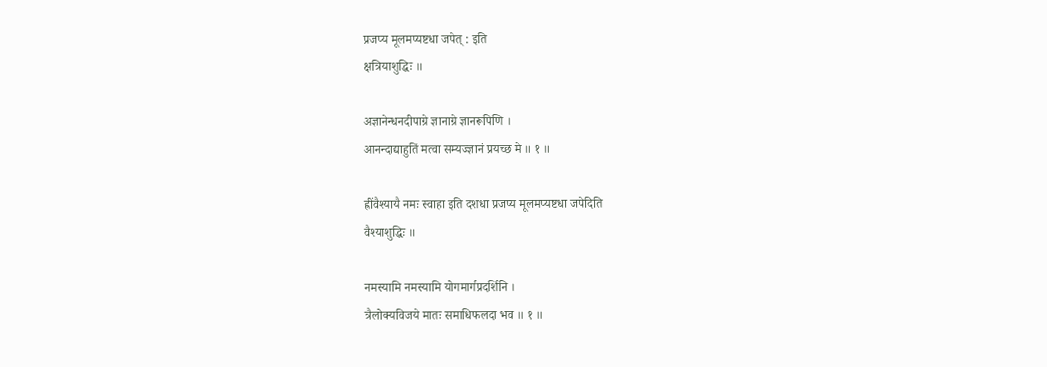प्रजप्य मूलमप्यष्टधा जपेत् : इति
क्षत्रियाशुद्धिः ॥

अज्ञानेन्धनदीपाग्रे ज्ञानाग्रे ज्ञानरूपिणि ।
आनन्दाद्याहुतिं मत्वा सम्यज्ज्ञानं प्रयच्छ मे ॥ १ ॥

ह्रींवैश्यायै नमः स्वाहा इति दशधा प्रजप्य मूलमप्यष्टधा जपेदिति
वैश्याशुद्धिः ॥

नमस्यामि नमस्यामि योगमार्गप्रदर्शिनि ।
त्रैलोक्यविजये मातः समाधिफलदा भव ॥ १ ॥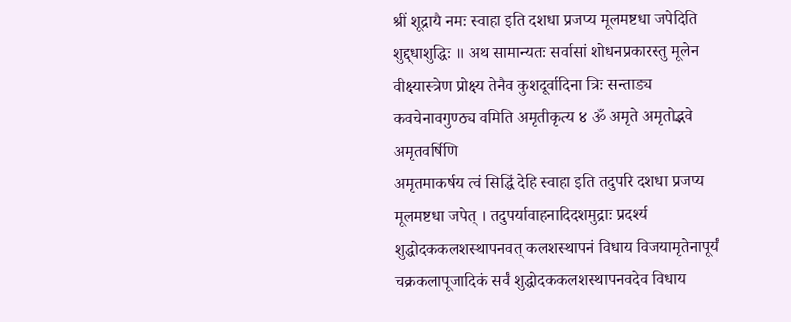श्रीं शूद्रायै नमः स्वाहा इति दशधा प्रजप्य मूलमष्टधा जपेदिति
शुद्द्धाशुद्धिः ॥ अथ सामान्यतः सर्वासां शोधनप्रकारस्तु मूलेन
वीक्ष्यास्त्रेण प्रोक्ष्य तेनैव कुशदूर्वादिना त्रिः सन्ताड्य
कवचेनावगुण्ठ्य वमिति अमृतीकृत्य ४ ॐ अमृते अमृतोद्भवे अमृतवर्षिणि
अमृतमाकर्षय त्वं सिद्धिं देहि स्वाहा इति तदुपरि दशधा प्रजप्य
मूलमष्टधा जपेत् । तदुपर्यावाहनादिदशमुद्राः प्रदर्श्य
शुद्धोदककलशस्थापनवत् कलशस्थापनं विधाय विजयामृतेनापूर्यं
चक्रकलापूजादिकं सर्वं शुद्धोदककलशस्थापनवदेव विधाय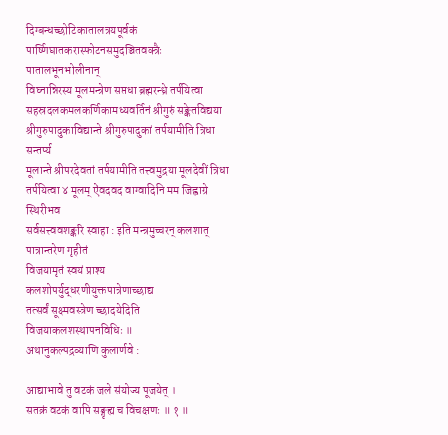दिग्बन्धच्छोटिकातालत्रयपूर्वकं
पार्ष्णिघातकरास्फोटनसमुदञ्चितवक्त्रैः पातालभूनभोलीनान्
विघ्नान्निरस्य मूलमन्त्रेण सप्तधा ब्रह्मरन्ध्रे तर्पयित्वा
सहस्रदलकमलकर्णिकामध्यवर्तिनं श्रीगुरुं सङ्केतविद्यया
श्रीगुरुपादुकाविद्यान्ते श्रीगुरुपादुकां तर्पयामीति त्रिधा सन्तर्प्य
मूलान्ते श्रीपरदेवतां तर्पयामीति तत्त्वमुद्रया मूलदेवीं त्रिधा
तर्पयित्वा ४ मूलम् ऐंवदवद वाग्वादिनि मम जिह्वाग्रे स्थिरीभव
सर्वसत्त्ववशङ्करि स्वाहा : इति मन्त्रमुच्चरन् कलशात् पात्रान्तरेण गृहीतं
विजयामृतं स्वयं प्राश्य कलशोपर्युद्धरणीयुक्तपात्रेणाच्छाद्य
तत्सर्वं सूक्ष्मवस्त्रेण च्छादयेदिति विजयाकलशस्थापनविधिः ॥
अथानुकल्पद्रव्याणि कुलार्णवे :

आद्याभावे तु वटकं जले संयोज्य पूजयेत् ।
सतक्रं वटकं वापि सङ्गृह्य च विचक्षणः ॥ १ ॥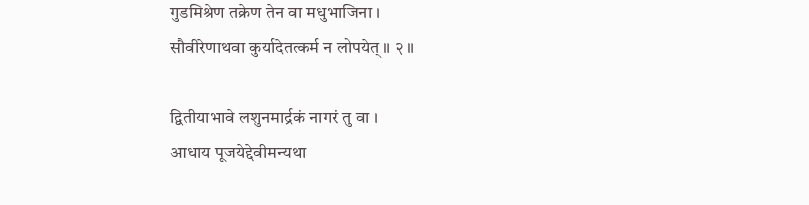गुडमिश्रेण तक्रेण तेन वा मधुभाजिना ।
सौवीरेणाथवा कुर्यादेतत्कर्म न लोपयेत् ॥ २ ॥

द्वितीयाभावे लशुनमार्द्रकं नागरं तु वा ।
आधाय पूजयेद्देवीमन्यथा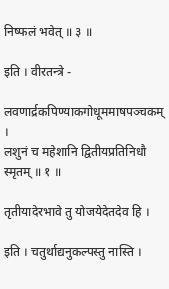निष्फलं भवेत् ॥ ३ ॥

इति । वीरतन्त्रे -

लवणार्द्रकपिण्याकगोधूममाषपञ्चकम् ।
लशुनं च महेशानि द्वितीयप्रतिनिधौ स्मृतम् ॥ १ ॥

तृतीयादेरभावे तु योजयेदेतदेव हि ।

इति । चतुर्थाद्यनुकल्पस्तु नास्ति ।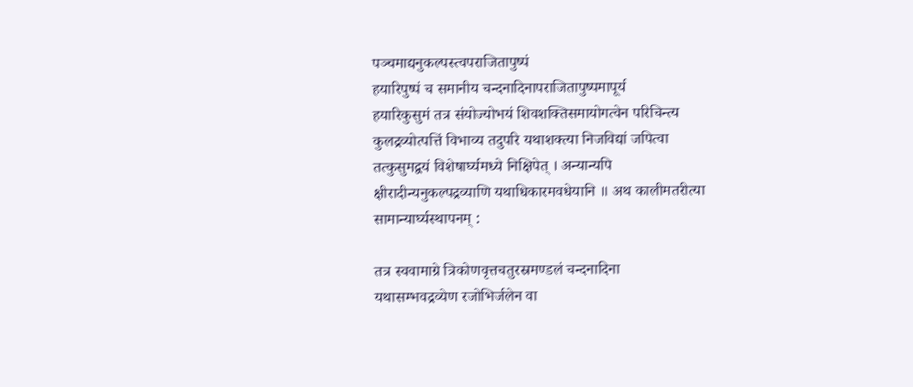पञ्चमाद्यनुकल्पस्त्वपराजितापुष्पं
हयारिपुष्पं च समानीय चन्दनादिनापराजितापुष्पमापूर्य
हयारिकुसुमं तत्र संयोज्योभयं शिवशक्तिसमायोगत्वेन परिचिन्त्य
कुलद्रव्योत्पत्तिं विभाव्य तदुपरि यथाशक्त्या निजविद्यां जपित्वा
तत्कुसुमद्वयं विशेषार्घ्यमध्ये निक्षिपेत् । अन्यान्यपि
क्षीरादीन्यनुकल्पद्रव्याणि यथाधिकारमवधेयानि ॥ अथ कालीमतरीत्या
सामान्यार्घ्यस्थापनम् :

तत्र स्ववामाग्रे त्रिकोणवृत्तचतुरस्रमण्डलं चन्दनादिना
यथासम्भवद्रव्येण रजोभिर्जलेन वा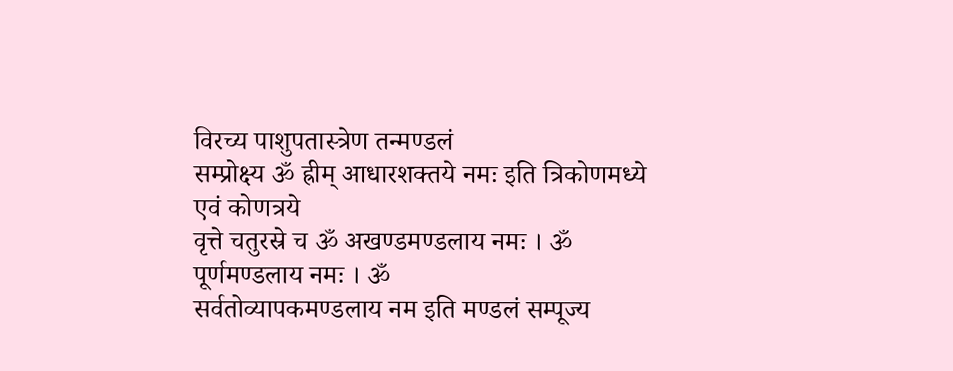विरच्य पाशुपतास्त्रेण तन्मण्डलं
सम्प्रोक्ष्य ॐ ह्रीम् आधारशक्तये नमः इति त्रिकोणमध्ये एवं कोणत्रये
वृत्ते चतुरस्रे च ॐ अखण्डमण्डलाय नमः । ॐ पूर्णमण्डलाय नमः । ॐ
सर्वतोव्यापकमण्डलाय नम इति मण्डलं सम्पूज्य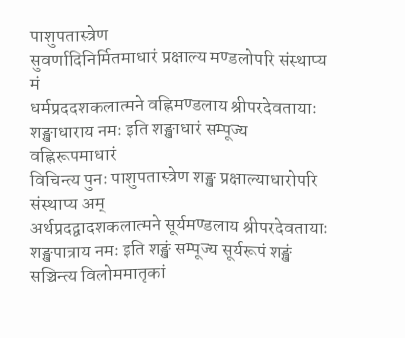पाशुपतास्त्रेण
सुवर्णादिनिर्मितमाधारं प्रक्षाल्य मण्डलोपरि संस्थाप्य मं
धर्मप्रददशकलात्मने वह्निमण्डलाय श्रीपरदेवतायाः
शङ्खाधाराय नमः इति शङ्खाधारं सम्पूज्य वह्निरूपमाधारं
विचिन्त्य पुनः पाशुपतास्त्रेण शङ्ख प्रक्षाल्याधारोपरि संस्थाप्य अम्
अर्थप्रदद्वादशकलात्मने सूर्यमण्डलाय श्रीपरदेवतायाः
शङ्खपात्राय नमः इति शङ्खं सम्पूज्य सूर्यरूपं शङ्खं
सञ्चिन्त्य विलोममातृकां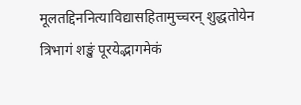मूलतद्दिननित्याविद्यासहितामुच्चरन् शुद्धतोयेन
त्रिभागं शङ्खं पूरयेद्भागमेकं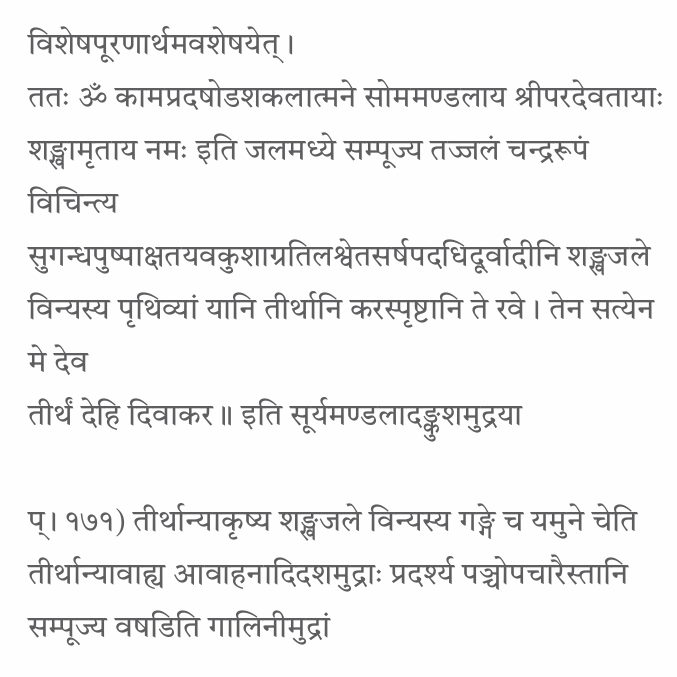विशेषपूरणार्थमवशेषयेत् ।
ततः ॐ कामप्रदषोडशकलात्मने सोममण्डलाय श्रीपरदेवतायाः
शङ्खामृताय नमः इति जलमध्ये सम्पूज्य तज्जलं चन्द्ररूपं विचिन्त्य
सुगन्धपुष्पाक्षतयवकुशाग्रतिलश्वेतसर्षपदधिदूर्वादीनि शङ्खजले
विन्यस्य पृथिव्यां यानि तीर्थानि करस्पृष्टानि ते रवे । तेन सत्येन मे देव
तीर्थं देहि दिवाकर ॥ इति सूर्यमण्डलादङ्कुशमुद्रया

प्। १७१) तीर्थान्याकृष्य शङ्खजले विन्यस्य गङ्गे च यमुने चेति
तीर्थान्यावाह्य आवाहनादिदशमुद्राः प्रदर्श्य पञ्चोपचारैस्तानि
सम्पूज्य वषडिति गालिनीमुद्रां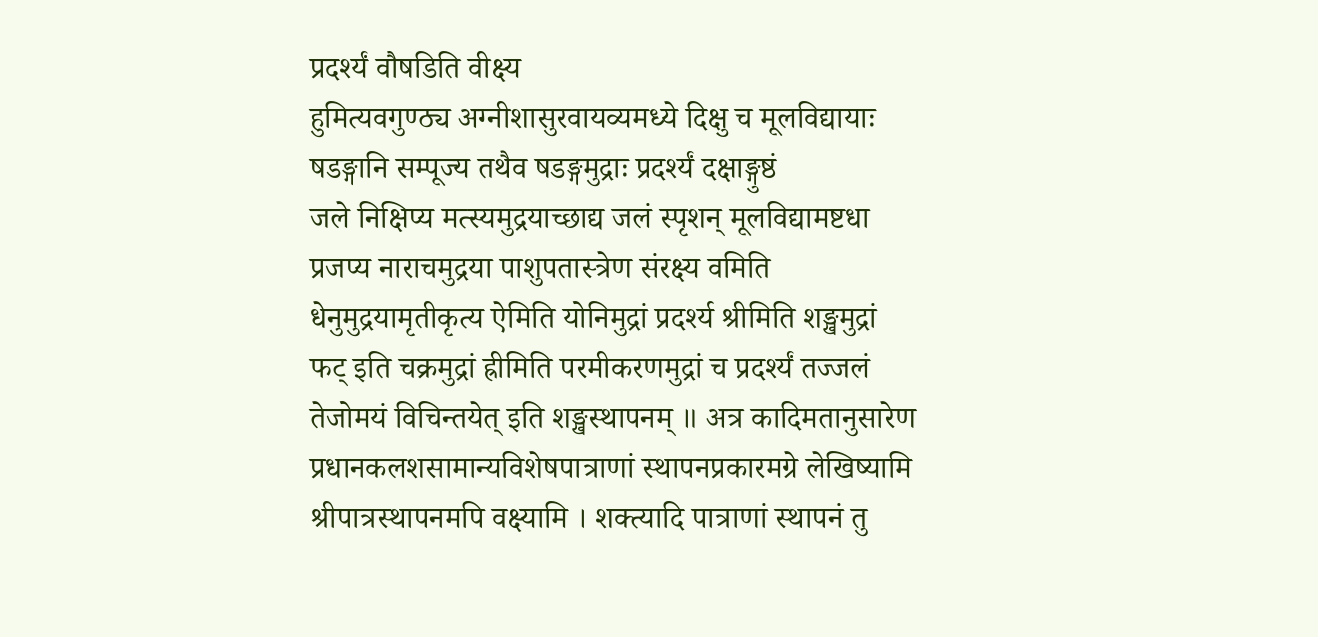प्रदर्श्यं वौषडिति वीक्ष्य
हुमित्यवगुण्ठ्य अग्नीशासुरवायव्यमध्ये दिक्षु च मूलविद्यायाः
षडङ्गानि सम्पूज्य तथैव षडङ्गमुद्राः प्रदर्श्यं दक्षाङ्गुष्ठं
जले निक्षिप्य मत्स्यमुद्रयाच्छाद्य जलं स्पृशन् मूलविद्यामष्टधा
प्रजप्य नाराचमुद्रया पाशुपतास्त्रेण संरक्ष्य वमिति
धेनुमुद्रयामृतीकृत्य ऐमिति योनिमुद्रां प्रदर्श्य श्रीमिति शङ्खमुद्रां
फट् इति चक्रमुद्रां ह्रीमिति परमीकरणमुद्रां च प्रदर्श्यं तज्जलं
तेजोमयं विचिन्तयेत् इति शङ्खस्थापनम् ॥ अत्र कादिमतानुसारेण
प्रधानकलशसामान्यविशेषपात्राणां स्थापनप्रकारमग्रे लेखिष्यामि
श्रीपात्रस्थापनमपि वक्ष्यामि । शक्त्यादि पात्राणां स्थापनं तु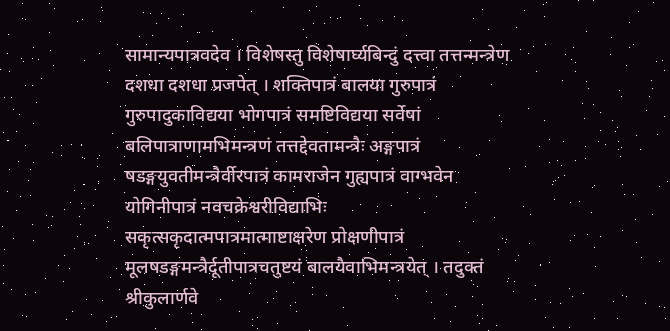सामान्यपात्रवदेव । विशेषस्तु विशेषार्घ्यबिन्दुं दत्त्वा तत्तन्मन्त्रेण
दशधा दशधा प्रजपेत् । शक्तिपात्रं बालया गुरुपात्रं
गुरुपादुकाविद्यया भोगपात्रं समष्टिविद्यया सर्वेषां
बलिपात्राणामभिमन्त्रणं तत्तद्देवतामन्त्रैः अङ्गपात्रं
षडङ्गयुवतीमन्त्रैर्वीरपात्रं कामराजेन गुह्यपात्रं वाग्भवेन
योगिनीपात्रं नवचक्रेश्वरीविद्याभिः
सकृत्सकृदात्मपात्रमात्माष्टाक्षरेण प्रोक्षणीपात्रं
मूलषडङ्गमन्त्रैर्दूतीपात्रचतुष्टयं बालयैवाभिमन्त्रयेत् । तदुक्तं
श्रीकुलार्णवे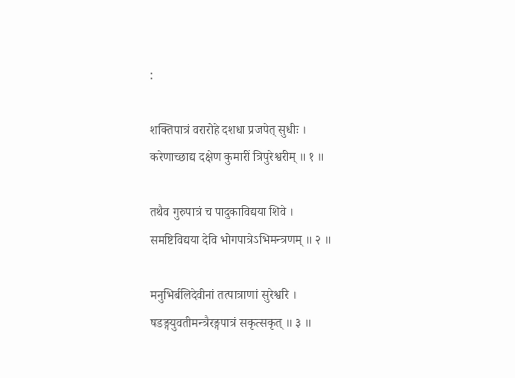:

शक्तिपात्रं वरारोहे दशधा प्रजपेत् सुधीः ।
करेणाच्छाद्य दक्षेण कुमारीं त्रिपुरेश्वरीम् ॥ १ ॥

तथैव गुरुपात्रं च पादुकाविद्यया शिवे ।
समष्टिविद्यया देवि भोगपात्रेऽभिमन्त्रणम् ॥ २ ॥

मनुभिर्बलिदेवीनां तत्पात्राणां सुरेश्वरि ।
षडङ्गयुवतीमन्त्रैरङ्गपात्रं सकृत्सकृत् ॥ ३ ॥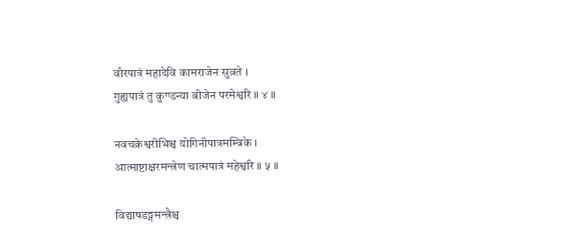वीरपात्रं महादेवि कामराजेन सुव्रते ।
गुह्यपात्रं तु कुण्डन्या बीजेन परमेश्वरि ॥ ४ ॥

नवचक्रेश्वरीभिश्च योगिनीपात्रमम्बिके ।
आत्माष्टाक्षरमन्त्रेण चात्मपात्रं महेश्वरि ॥ ५ ॥

विद्याषडङ्गमन्त्रैश्च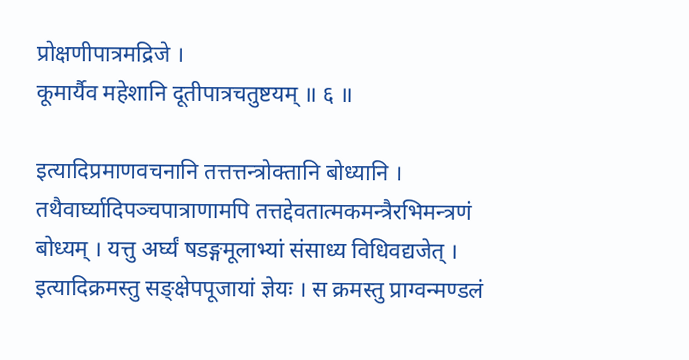प्रोक्षणीपात्रमद्रिजे ।
कूमार्यैव महेशानि दूतीपात्रचतुष्टयम् ॥ ६ ॥

इत्यादिप्रमाणवचनानि तत्तत्तन्त्रोक्तानि बोध्यानि ।
तथैवार्घ्यादिपञ्चपात्राणामपि तत्तद्देवतात्मकमन्त्रैरभिमन्त्रणं
बोध्यम् । यत्तु अर्घ्यं षडङ्गमूलाभ्यां संसाध्य विधिवद्यजेत् ।
इत्यादिक्रमस्तु सङ्क्षेपपूजायां ज्ञेयः । स क्रमस्तु प्राग्वन्मण्डलं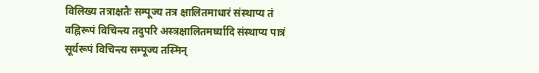विलिख्य तत्राक्षतैः सम्पूज्य तत्र क्षालितमाधारं संस्थाप्य तं
वह्निरूपं विचिन्त्य तदुपरि अस्त्रक्षालितमर्घ्यादि संस्थाप्य पात्रं
सूर्यरूपं विचिन्त्य सम्पूज्य तस्मिन्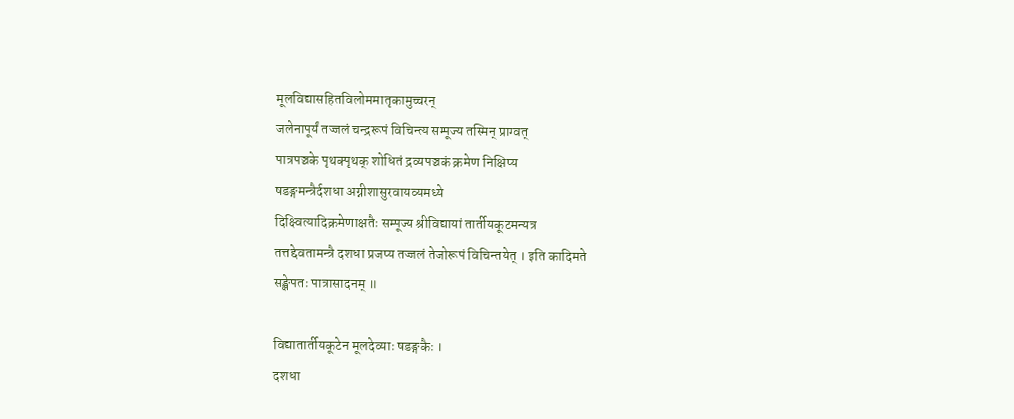मूलविद्यासहितविलोममातृकामुच्चरन्
जलेनापूर्यं तज्जलं चन्द्ररूपं विचिन्त्य सम्पूज्य तस्मिन् प्राग्वत्
पात्रपञ्चके पृथक्पृथक् शोधितं द्रव्यपञ्चकं क्रमेण निक्षिप्य
षडङ्गमन्त्रैर्दशधा अग्नीशासुरवायव्यमध्ये
दिक्ष्वित्यादिक्रमेणाक्षतैः सम्पूज्य श्रीविद्यायां तार्तीयकूटमन्यत्र
तत्तद्देवतामन्त्रै दशधा प्रजप्य तज्जलं तेजोरूपं विचिन्तयेत् । इति कादिमते
सङ्क्षेपतः पात्रासादनम् ॥

विद्यातार्तीयकूटेन मूलदेव्याः षडङ्गकैः ।
दशधा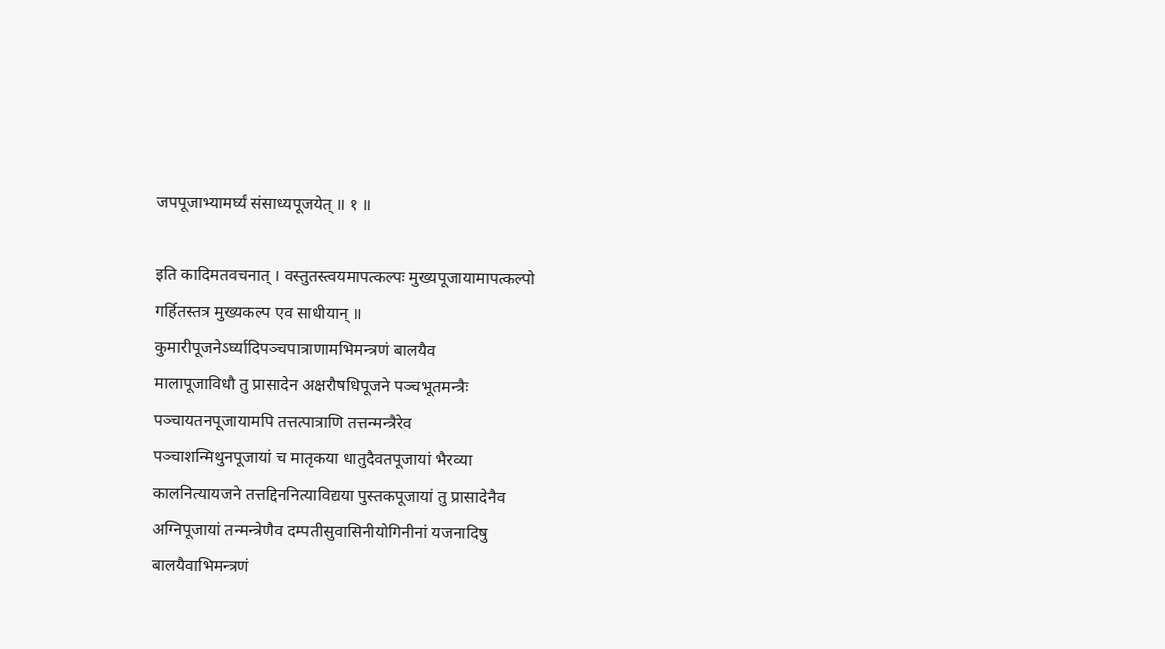जपपूजाभ्यामर्घ्यं संसाध्यपूजयेत् ॥ १ ॥

इति कादिमतवचनात् । वस्तुतस्त्वयमापत्कल्पः मुख्यपूजायामापत्कल्पो
गर्हितस्तत्र मुख्यकल्प एव साधीयान् ॥
कुमारीपूजनेऽर्घ्यादिपञ्चपात्राणामभिमन्त्रणं बालयैव
मालापूजाविधौ तु प्रासादेन अक्षरौषधिपूजने पञ्चभूतमन्त्रैः
पञ्चायतनपूजायामपि तत्तत्पात्राणि तत्तन्मन्त्रैरेव
पञ्चाशन्मिथुनपूजायां च मातृकया धातुदैवतपूजायां भैरव्या
कालनित्यायजने तत्तद्दिननित्याविद्यया पुस्तकपूजायां तु प्रासादेनैव
अग्निपूजायां तन्मन्त्रेणैव दम्पतीसुवासिनीयोगिनीनां यजनादिषु
बालयैवाभिमन्त्रणं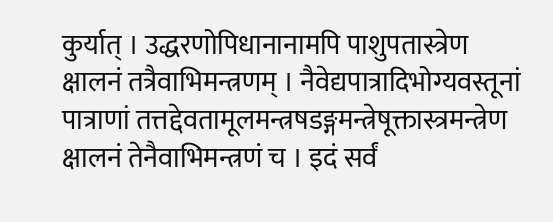कुर्यात् । उद्धरणोपिधानानामपि पाशुपतास्त्रेण
क्षालनं तत्रैवाभिमन्त्रणम् । नैवेद्यपात्रादिभोग्यवस्तूनां
पात्राणां तत्तद्देवतामूलमन्त्रषडङ्गमन्त्रेषूक्तास्त्रमन्त्रेण
क्षालनं तेनैवाभिमन्त्रणं च । इदं सर्वं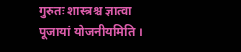गुरुतः शास्त्रश्च ज्ञात्वा
पूजायां योजनीयमिति ।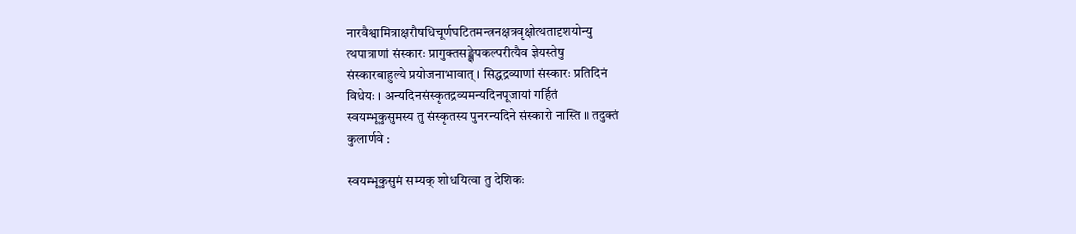नारवैश्वामित्राक्षरौषधिचूर्णघटितमन्त्रनक्षत्रवृक्षोत्थतादृशयोन्यु
त्थपात्राणां संस्कारः प्रागुक्तसङ्क्षेपकल्परीत्यैव ज्ञेयस्तेषु
संस्कारबाहुल्ये प्रयोजनाभावात् । सिद्धद्रव्याणां संस्कारः प्रतिदिनं
विधेयः । अन्यदिनसंस्कृतद्रव्यमन्यदिनपूजायां गर्हितं
स्वयम्भूकुसुमस्य तु संस्कृतस्य पुनरन्यदिने संस्कारो नास्ति ॥ तदुक्तं
कुलार्णवे :

स्वयम्भूकुसुमं सम्यक् शोधयित्वा तु देशिकः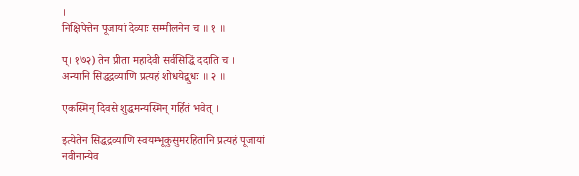।
निक्षिपेत्तेन पूजायां देव्याः सम्मीलनेन च ॥ १ ॥

प्। १७२) तेन प्रीता महादेवी सर्वसिद्धिं ददाति च ।
अन्यानि सिद्धद्रव्याणि प्रत्यहं शोधयेद्बुधः ॥ २ ॥

एकस्मिन् दिवसे शुद्धमन्यस्मिन् गर्हितं भवेत् ।

इत्येतेन सिद्धद्रव्याणि स्वयम्भूकुसुमरहितानि प्रत्यहं पूजायां
नवीनान्येव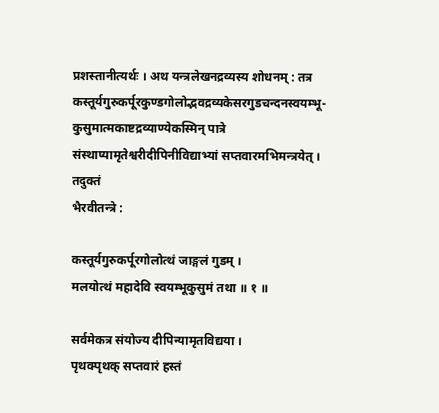प्रशस्तानीत्यर्थः । अथ यन्त्रलेखनद्रव्यस्य शोधनम् : तत्र
कस्तूर्यगुरुकर्पूरकुण्डगोलोद्भवद्रव्यकेसरगुडचन्दनस्वयम्भू-
कुसुमात्मकाष्टद्रव्याण्येकस्मिन् पात्रे
संस्थाप्यामृतेश्वरीदीपिनीविद्याभ्यां सप्तवारमभिमन्त्रयेत् । तदुक्तं
भैरवीतन्त्रे :

कस्तूर्यगुरुकर्पूरगोलोत्थं जाङ्गलं गुडम् ।
मलयोत्थं महादेवि स्वयम्भूकुसुमं तथा ॥ १ ॥

सर्वमेकत्र संयोज्य दीपिन्यामृतविद्यया ।
पृथक्पृथक् सप्तवारं हस्तं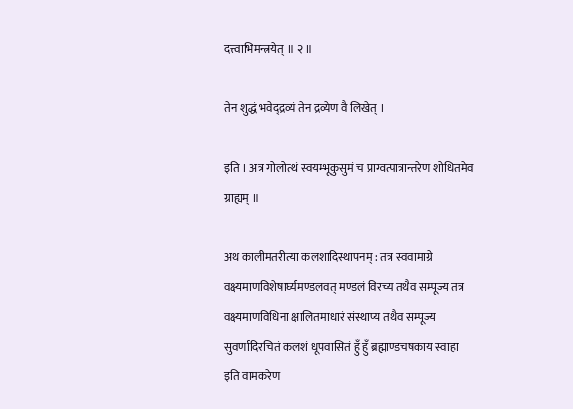दत्त्वाभिमन्त्रयेत् ॥ २ ॥

तेन शुद्धं भवेद्द्रव्यं तेन द्रव्येण वै लिखेत् ।

इति । अत्र गोलोत्थं स्वयम्भूकुसुमं च प्राग्वत्पात्रान्तरेण शोधितमेव
ग्राह्यम् ॥

अथ कालीमतरीत्या कलशादिस्थापनम् : तत्र स्ववामाग्रे
वक्ष्यमाणविशेषार्घ्यमण्डलवत् मण्डलं विरच्य तथैव सम्पूज्य तत्र
वक्ष्यमाणविधिना क्षालितमाधारं संस्थाप्य तथैव सम्पूज्य
सुवर्णादिरचितं कलशं धूपवासितं हुँ हुँ ब्रह्माण्डचषकाय स्वाहा
इति वामकरेण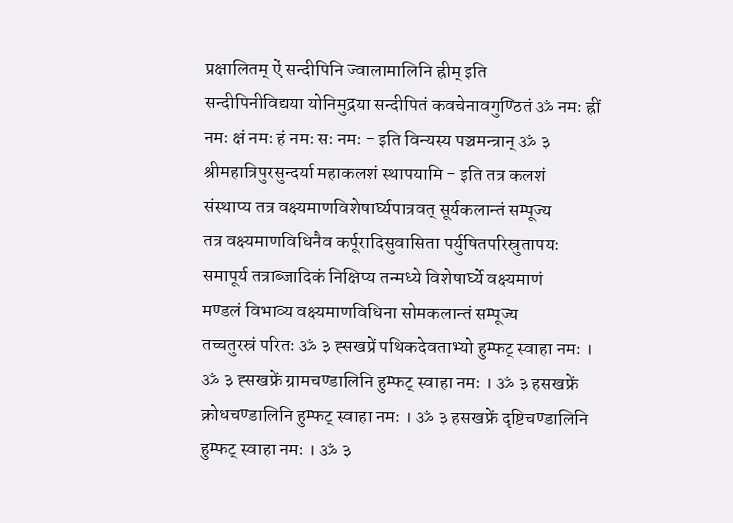प्रक्षालितम् ऐं सन्दीपिनि ज्वालामालिनि ह्रीम् इति
सन्दीपिनीविद्यया योनिमुद्रया सन्दीपितं कवचेनावगुण्ठितं ॐ नमः ह्रीं
नमः क्षं नमः हं नमः सः नमः - इति विन्यस्य पञ्चमन्त्रान् ॐ ३
श्रीमहात्रिपुरसुन्दर्या महाकलशं स्थापयामि - इति तत्र कलशं
संस्थाप्य तत्र वक्ष्यमाणविशेषार्घ्यपात्रवत् सूर्यकलान्तं सम्पूज्य
तत्र वक्ष्यमाणविधिनैव कर्पूरादिसुवासिता पर्युषितपरिस्रुतापयः
समापूर्य तत्राब्जादिकं निक्षिप्य तन्मध्ये विशेषार्घ्ये वक्ष्यमाणं
मण्डलं विभाव्य वक्ष्यमाणविधिना सोमकलान्तं सम्पूज्य
तच्चतुरस्रं परितः ॐ ३ ह्सखप्रें पथिकदेवताभ्यो हुम्फट् स्वाहा नमः ।
ॐ ३ ह्सखफ्रें ग्रामचण्डालिनि हुम्फट् स्वाहा नमः । ॐ ३ हसखफ्रें
क्रोधचण्डालिनि हुम्फट् स्वाहा नमः । ॐ ३ हसखफ्रें दृष्टिचण्डालिनि
हुम्फट् स्वाहा नमः । ॐ ३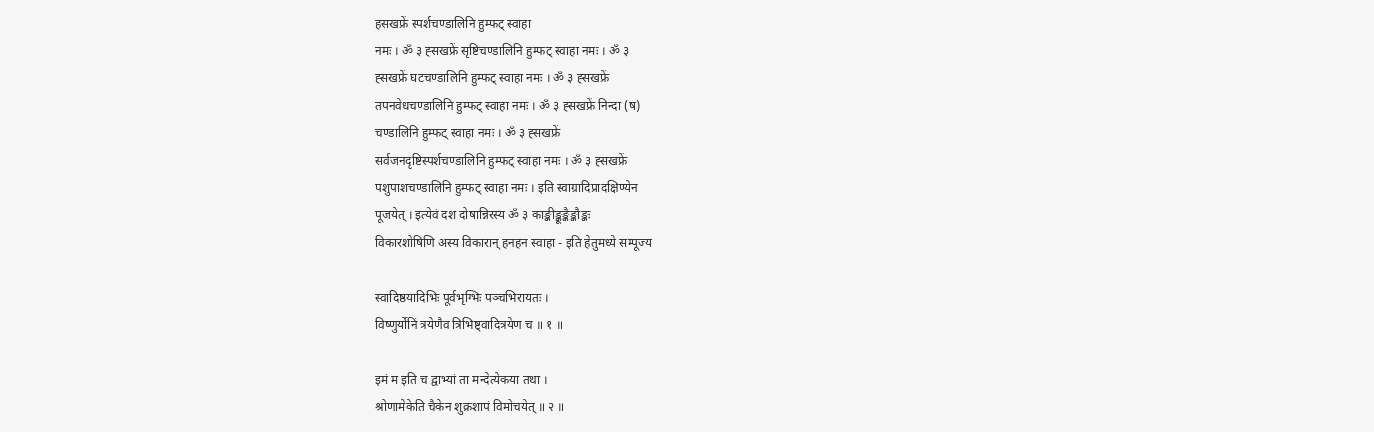हसखफ्रें स्पर्शचण्डालिनि हुम्फट् स्वाहा
नमः । ॐ ३ ह्सखफ्रें सृष्टिचण्डालिनि हुम्फट् स्वाहा नमः । ॐ ३
ह्सखफ्रें घटचण्डालिनि हुम्फट् स्वाहा नमः । ॐ ३ ह्सखफ्रें
तपनवेधचण्डालिनि हुम्फट् स्वाहा नमः । ॐ ३ ह्सखफ्रें निन्दा (ष)
चण्डालिनि हुम्फट् स्वाहा नमः । ॐ ३ ह्सखफ्रें
सर्वजनदृष्टिस्पर्शचण्डालिनि हुम्फट् स्वाहा नमः । ॐ ३ ह्सखफ्रें
पशुपाशचण्डालिनि हुम्फट् स्वाहा नमः । इति स्वाग्रादिप्रादक्षिण्येन
पूजयेत् । इत्येवं दश दोषान्निरस्य ॐ ३ काङ्कीङ्कूङ्कैङ्कौङ्कः
विकारशोषिणि अस्य विकारान् हनहन स्वाहा - इति हेतुमध्ये सम्पूज्य

स्वादिष्ठयादिभिः पूर्वभृग्भिः पञ्चभिरायतः ।
विष्णुर्योनिं त्रयेणैव त्रिभिष्ट्वादित्रयेण च ॥ १ ॥

इमं म इति च द्वाभ्यां ता मन्देत्येकया तथा ।
श्रोणामेकेति चैकेन शुक्रशापं विमोचयेत् ॥ २ ॥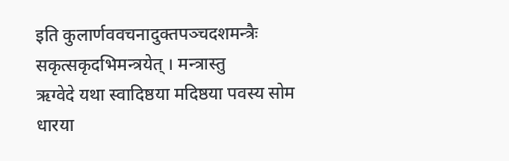इति कुलार्णववचनादुक्तपञ्चदशमन्त्रैः सकृत्सकृदभिमन्त्रयेत् । मन्त्रास्तु
ऋग्वेदे यथा स्वादिष्ठया मदिष्ठया पवस्य सोम धारया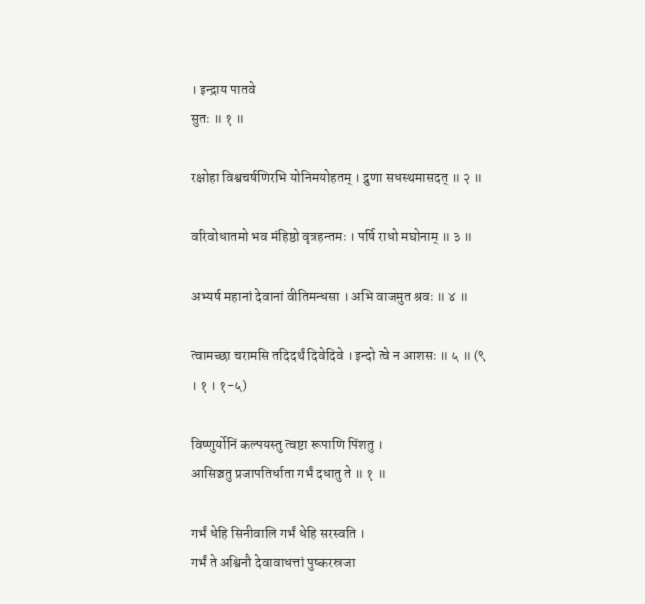। इन्द्राय पातवे
सुतः ॥ १ ॥

रक्षोहा विश्वचर्षणिरभि योनिमयोहतम् । द्रुणा सधस्थमासदत् ॥ २ ॥

वरिवोधातमो भव मंहिष्ठो वृत्रहन्तमः । पर्षि राधो मघोनाम् ॥ ३ ॥

अभ्यर्ष महानां देवानां वीतिमन्धसा । अभि वाजमुत श्रवः ॥ ४ ॥

त्वामच्छा चरामसि तदिदर्थं दिवेदिवे । इन्दो त्वे न आशसः ॥ ५ ॥ (९ । १ । १-५)

विष्णुर्योनिं कल्पयस्तु त्वष्टा रूपाणि पिंशतु ।
आसिञ्चतु प्रजापतिर्धाता गर्भं दधातु ते ॥ १ ॥

गर्भं धेहि सिनीवालि गर्भं धेहि सरस्वति ।
गर्भं ते अश्विनौ देवावाधत्तां पुष्करस्रजा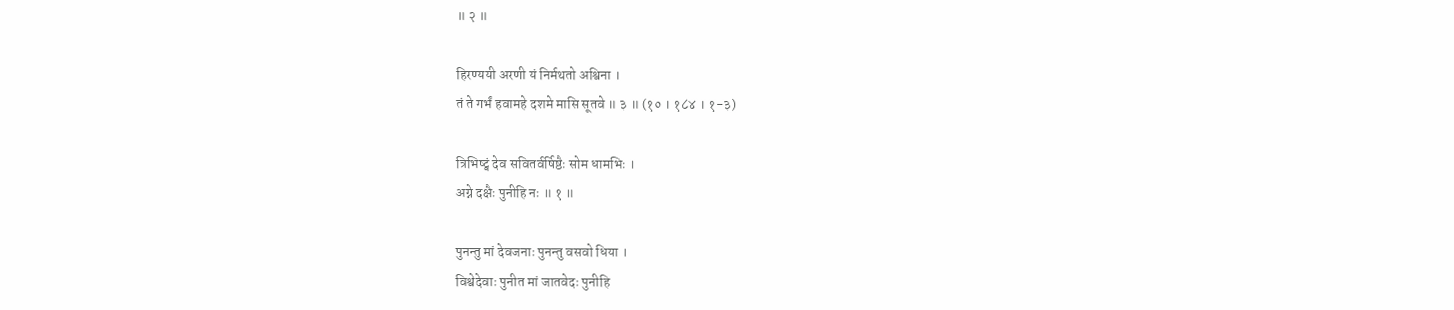॥ २ ॥

हिरण्ययी अरणी यं निर्मथतो अश्विना ।
तं ते गर्भं हवामहे दशमे मासि सूतवे ॥ ३ ॥ (१० । १८४ । १-३)

त्रिभिष्ट्वं देव सवितर्वर्षिष्ठैः सोम धामभिः ।
अग्ने दक्षैः पुनीहि नः ॥ १ ॥

पुनन्तु मां देवजनाः पुनन्तु वसवो धिया ।
विश्वेदेवाः पुनीत मां जातवेदः पुनीहि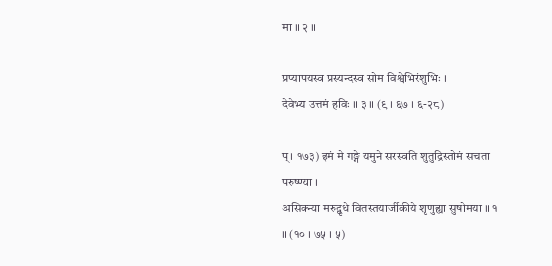मा ॥ २ ॥

प्रप्यापयस्व प्रस्यन्दस्व सोम विश्वेभिरंशुभिः ।
देवेभ्य उत्तमं हविः ॥ ३ ॥ (९ । ६७ । ६-२८)

प्। १७३) इमं मे गङ्गे यमुने सरस्वति शुतुद्रिस्तोमं सचता परुष्ण्या ।
असिक्न्या मरुद्वृधे वितस्तयार्जीकीये शृणुह्या सुषोमया ॥ १ ॥ (१० । ७५ । ५)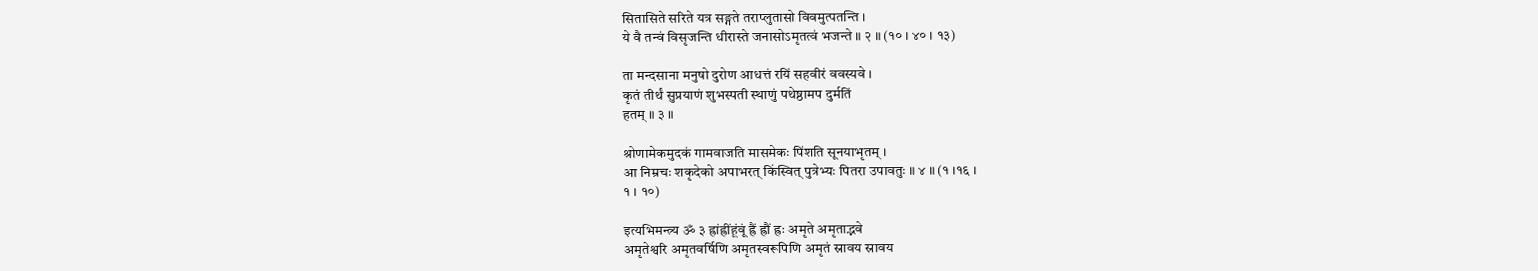सितासिते सरिते यत्र सङ्गते तराप्लुतासो विवमुत्पतन्ति ।
ये वै तन्वं विसृजन्ति धीरास्ते जनासोऽमृतत्वं भजन्ते ॥ २ ॥ (१० । ४० । १३)

ता मन्दसाना मनुषो दुरोण आधत्तं रयिं सहवीरं ववस्यवे ।
कृतं तीर्थं सुप्रयाणं शुभस्पती स्थाणुं पथेष्ठामप दुर्मतिं
हतम् ॥ ३ ॥

श्रोणामेकमुदकं गामवाजति मासमेकः पिंशति सूनयाभृतम् ।
आ निम्रचः शकृदेको अपाभरत् किंस्वित् पुत्रेभ्यः पितरा उपावतुः ॥ ४ ॥ (१ ।१६ ।
१ । १०)

इत्यभिमन्त्र्य ॐ ३ ह्रांह्रींहूंवूं ह्रैं ह्रौं ह्रः अमृते अमृताद्भवे
अमृतेश्वरि अमृतवर्षिणि अमृतस्वरूपिणि अमृतं स्रावय स्रावय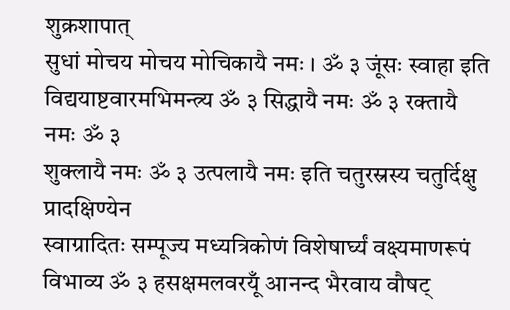शुक्रशापात्
सुधां मोचय मोचय मोचिकायै नमः । ॐ ३ जूंसः स्वाहा इति
विद्ययाष्टवारमभिमन्त्र्य ॐ ३ सिद्धायै नमः ॐ ३ रक्तायै नमः ॐ ३
शुक्लायै नमः ॐ ३ उत्पलायै नमः इति चतुरस्रस्य चतुर्दिक्षु प्रादक्षिण्येन
स्वाग्रादितः सम्पूज्य मध्यत्रिकोणं विशेषार्घ्यं वक्ष्यमाणरूपं
विभाव्य ॐ ३ हसक्षमलवरयूँ आनन्द भैरवाय वौषट्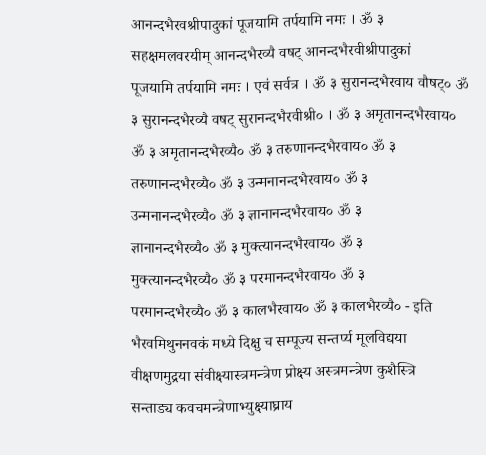आनन्दभैरवश्रीपादुकां पूजयामि तर्पयामि नमः । ॐ ३
सहक्षमलवरयीम् आनन्दभैरव्यै वषट् आनन्दभैरवीश्रीपादुकां
पूजयामि तर्पयामि नमः । एवं सर्वत्र । ॐ ३ सुरानन्दभैरवाय वौषट्० ॐ
३ सुरानन्दभैरव्यै वषट् सुरानन्दभैरवीश्री० । ॐ ३ अमृतानन्दभैरवाय०
ॐ ३ अमृतानन्दभैरव्यै० ॐ ३ तरुणानन्दभैरवाय० ॐ ३
तरुणानन्दभैरव्यै० ॐ ३ उन्मनानन्दभैरवाय० ॐ ३
उन्मनानन्दभैरव्यै० ॐ ३ ज्ञानानन्दभैरवाय० ॐ ३
ज्ञानानन्दभैरव्यै० ॐ ३ मुक्त्यानन्दभैरवाय० ॐ ३
मुक्त्यानन्दभैरव्यै० ॐ ३ परमानन्दभैरवाय० ॐ ३
परमानन्दभैरव्यै० ॐ ३ कालभैरवाय० ॐ ३ कालभैरव्यै० - इति
भैरवमिथुननवकं मध्ये दिक्षु च सम्पूज्य सन्तर्प्य मूलविद्यया
वीक्षणमुद्रया संवीक्ष्यास्त्रमन्त्रेण प्रोक्ष्य अस्त्रमन्त्रेण कुशैस्त्रि
सन्ताड्य कवचमन्त्रेणाभ्युक्ष्याघ्राय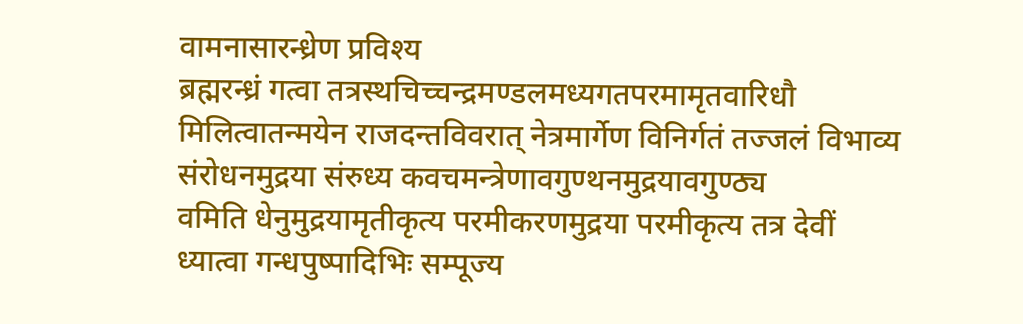वामनासारन्ध्रेण प्रविश्य
ब्रह्मरन्ध्रं गत्वा तत्रस्थचिच्चन्द्रमण्डलमध्यगतपरमामृतवारिधौ
मिलित्वातन्मयेन राजदन्तविवरात् नेत्रमार्गेण विनिर्गतं तज्जलं विभाव्य
संरोधनमुद्रया संरुध्य कवचमन्त्रेणावगुण्थनमुद्रयावगुण्ठ्य
वमिति धेनुमुद्रयामृतीकृत्य परमीकरणमुद्रया परमीकृत्य तत्र देवीं
ध्यात्वा गन्धपुष्पादिभिः सम्पूज्य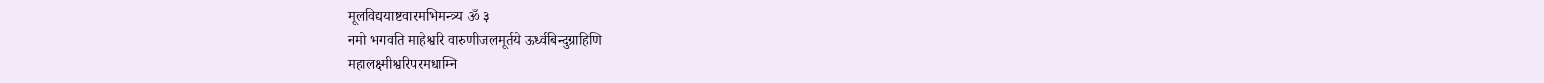मूलविद्ययाष्टवारमभिमन्त्र्य ॐ ३
नमो भगवति माहेश्वरि वारुणीजलमूर्तये ऊर्ध्वबिन्दुग्राहिणि
महालक्ष्मीश्वरिपरमधाम्नि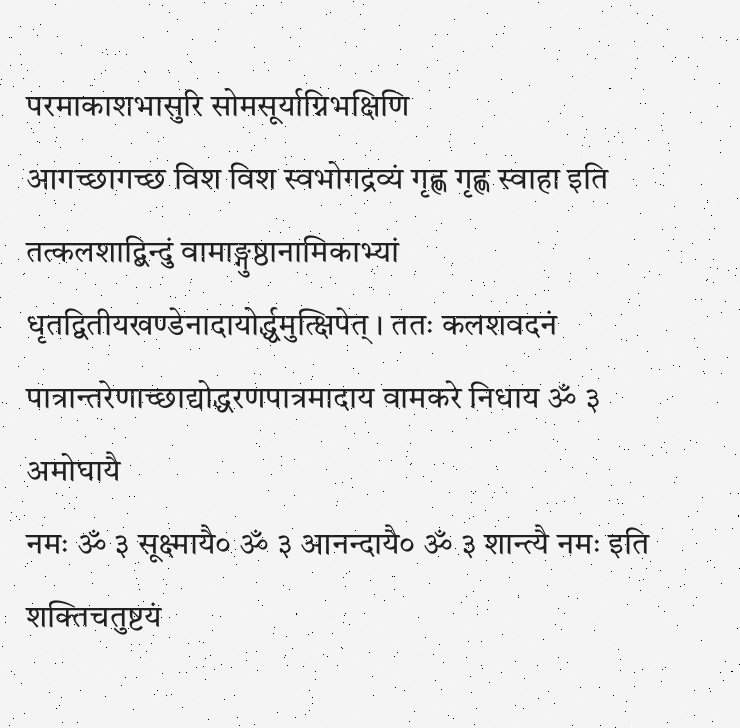परमाकाशभासुरि सोमसूर्याग्निभक्षिणि
आगच्छागच्छ विश विश स्वभोगद्रव्यं गृह्ण गृह्ण स्वाहा इति
तत्कलशाद्बिन्दुं वामाङ्गुष्ठानामिकाभ्यां
धृतद्वितीयखण्डेनादायोर्द्ध्वमुत्क्षिपेत् । ततः कलशवदनं
पात्रान्तरेणाच्छाद्योद्धरणपात्रमादाय वामकरे निधाय ॐ ३ अमोघायै
नमः ॐ ३ सूक्ष्मायै० ॐ ३ आनन्दायै० ॐ ३ शान्त्यै नमः इति
शक्तिचतुष्टयं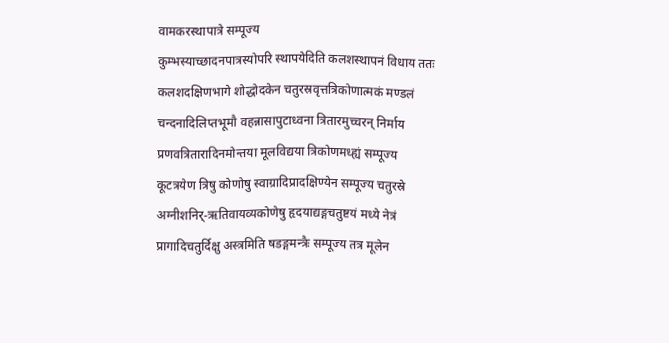वामकरस्थापात्रे सम्पूज्य
कुम्भस्याच्छादनपात्रस्योपरि स्थापयेदिति कलशस्थापनं विधाय ततः
कलशदक्षिणभागे शोद्धोदकेन चतुरस्रवृत्तत्रिकोणात्मकं मण्डलं
चन्दनादिलिप्तभूमौ वहन्नासापुटाध्वना त्रितारमुच्चरन् निर्माय
प्रणवत्रितारादिनमोन्तया मूलविद्यया त्रिकोणमध्ह्यं सम्पूज्य
कूटत्रयेण त्रिषु कोणोषु स्वाग्रादिप्रादक्षिण्येन सम्पूज्य चतुरस्रे
अग्नीशनिर्-ऋतिवायव्यकोणेषु हृदयाद्यङ्गचतुष्टयं मध्ये नेत्रं
प्रागादिचतुर्दिक्षु अस्त्रमिति षडङ्गमन्त्रैः सम्पूज्य तत्र मूलेन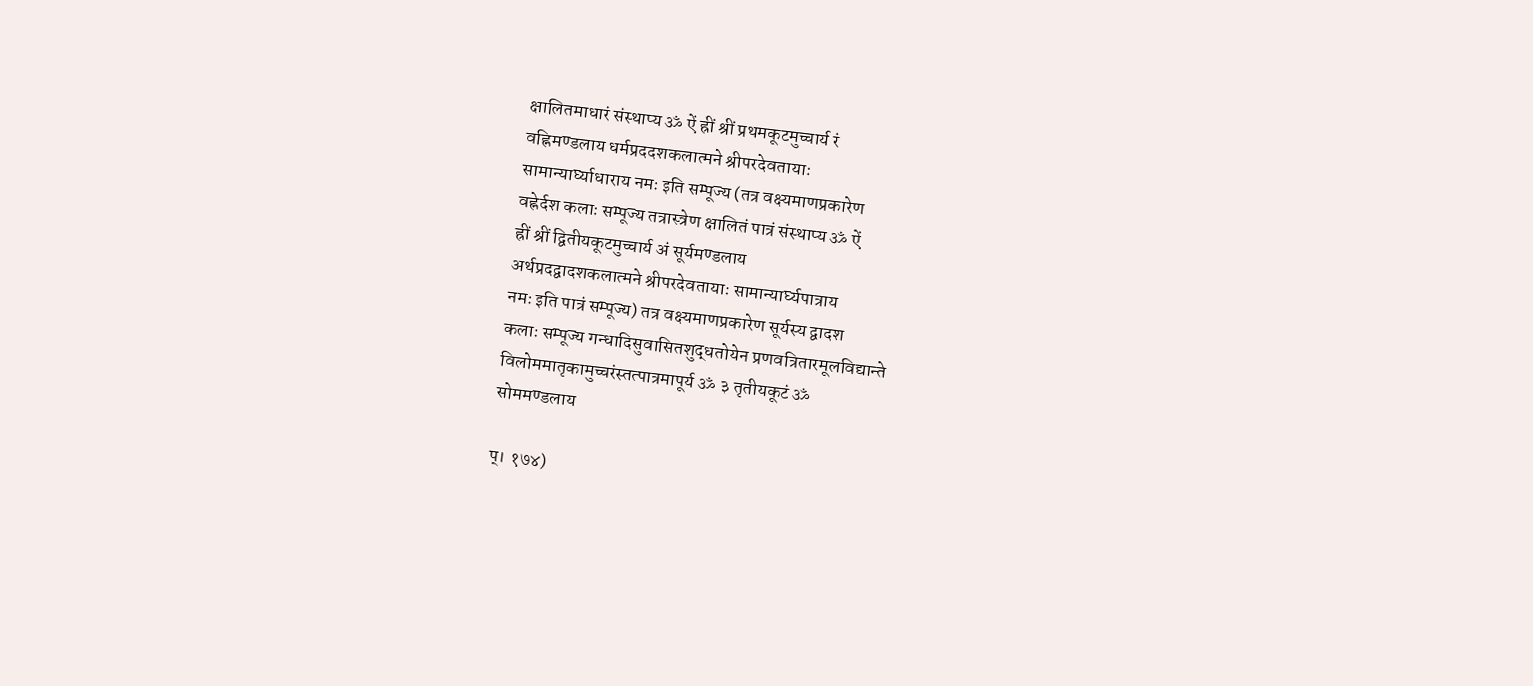क्षालितमाधारं संस्थाप्य ॐ ऐं ह्रीं श्रीं प्रथमकूटमुच्चार्य रं
वह्निमण्डलाय धर्मप्रददशकलात्मने श्रीपरदेवतायाः
सामान्यार्घ्याधाराय नमः इति सम्पूज्य (तत्र वक्ष्यमाणप्रकारेण
वह्नेर्दश कलाः सम्पूज्य तत्रास्त्रेण क्षालितं पात्रं संस्थाप्य ॐ ऐं
ह्रीं श्रीं द्वितीयकूटमुच्चार्य अं सूर्यमण्डलाय
अर्थप्रदद्वादशकलात्मने श्रीपरदेवतायाः सामान्यार्घ्यपात्राय
नमः इति पात्रं सम्पूज्य) तत्र वक्ष्यमाणप्रकारेण सूर्यस्य द्वादश
कलाः सम्पूज्य गन्धादिसुवासितशुद्धतोयेन प्रणवत्रितारमूलविद्यान्ते
विलोममातृकामुच्चरंस्तत्पात्रमापूर्य ॐ ३ तृतीयकूटं ॐ
सोममण्डलाय

प्। १७४)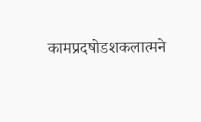कामप्रदषोडशकलात्मने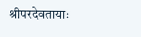श्रीपरदेवतायाः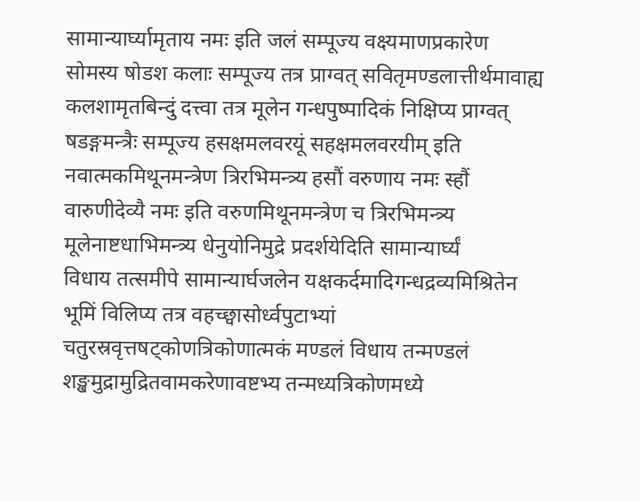सामान्यार्घ्यामृताय नमः इति जलं सम्पूज्य वक्ष्यमाणप्रकारेण
सोमस्य षोडश कलाः सम्पूज्य तत्र प्राग्वत् सवितृमण्डलात्तीर्थमावाह्य
कलशामृतबिन्दुं दत्त्वा तत्र मूलेन गन्धपुष्पादिकं निक्षिप्य प्राग्वत्
षडङ्गमन्त्रैः सम्पूज्य हसक्षमलवरयूं सहक्षमलवरयीम् इति
नवात्मकमिथूनमन्त्रेण त्रिरभिमन्त्र्य हसौं वरुणाय नमः स्हौं
वारुणीदेव्यै नमः इति वरुणमिथूनमन्त्रेण च त्रिरभिमन्त्र्य
मूलेनाष्टधाभिमन्त्र्य धेनुयोनिमुद्रे प्रदर्शयेदिति सामान्यार्घ्यं
विधाय तत्समीपे सामान्यार्घजलेन यक्षकर्दमादिगन्धद्रव्यमिश्रितेन
भूमिं विलिप्य तत्र वहच्छ्वासोर्ध्वपुटाभ्यां
चतुरस्रवृत्तषट्कोणत्रिकोणात्मकं मण्डलं विधाय तन्मण्डलं
शङ्खमुद्रामुद्रितवामकरेणावष्टभ्य तन्मध्यत्रिकोणमध्ये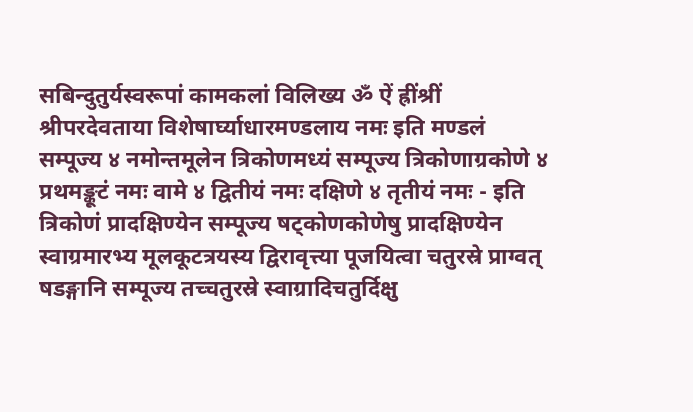सबिन्दुतुर्यस्वरूपां कामकलां विलिख्य ॐ ऐं ह्रींश्रीं
श्रीपरदेवताया विशेषार्घ्याधारमण्डलाय नमः इति मण्डलं
सम्पूज्य ४ नमोन्तमूलेन त्रिकोणमध्यं सम्पूज्य त्रिकोणाग्रकोणे ४
प्रथमङ्कूटं नमः वामे ४ द्वितीयं नमः दक्षिणे ४ तृतीयं नमः - इति
त्रिकोणं प्रादक्षिण्येन सम्पूज्य षट्कोणकोणेषु प्रादक्षिण्येन
स्वाग्रमारभ्य मूलकूटत्रयस्य द्विरावृत्त्या पूजयित्वा चतुरस्रे प्राग्वत्
षडङ्गानि सम्पूज्य तच्चतुरस्रे स्वाग्रादिचतुर्दिक्षु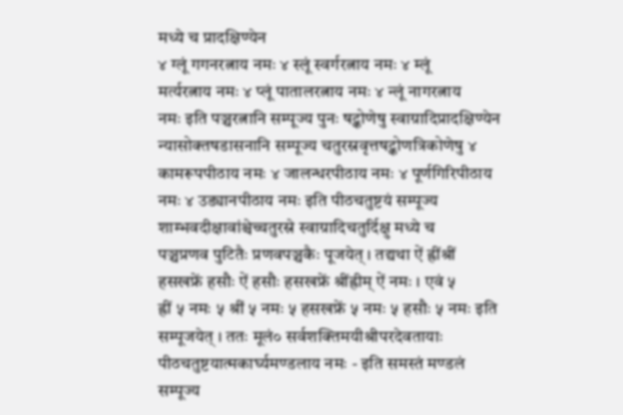मध्ये च प्रादक्षिण्येन
४ ग्लूं गगनरत्नाय नमः ४ स्लूं स्वर्गरत्नाय नमः ४ म्लूं
मर्त्यरत्नाय नमः ४ प्लूं पातालरत्नाय नमः ४ न्लूं नागरत्नाय
नमः इति पञ्चरत्नानि सम्पूज्य पुनः षट्कोणेषु स्वाग्रादिप्रादक्षिण्येन
न्यासोक्तषडासनानि सम्पूज्य चतुरस्रवृत्तषट्कोणत्रिकोणेषु ४
कामरूपपीठाय नमः ४ जालन्धरपीठाय नमः ४ पूर्णगिरिपीठाय
नमः ४ उड्यानपीठाय नमः इति पीठचतुष्टयं सम्पूज्य
शाम्भवदीक्षावांश्चेच्चतुरस्रे स्वाग्रादिचतुर्दिक्षु मध्ये च
पञ्चप्रणव पुटितैः प्रणवपञ्चकैः पूजयेत् । तद्यथा ऐं ह्रींश्रीं
हसखफ्रें हसौः ऐं हसौः हसखफ्रें श्रींह्रीम् ऐं नमः । एवं ५
ह्रीं ५ नमः ५ श्रीं ५ नमः ५ हसखफ्रें ५ नमः ५ हसौः ५ नमः इति
सम्पूजयेत् । ततः मूलं० सर्वशक्तिमयीश्रीपरदेवतायाः
पीठचतुष्टयात्मकार्घ्यमण्डलाय नमः - इति समस्तं मण्डलं
सम्पूज्य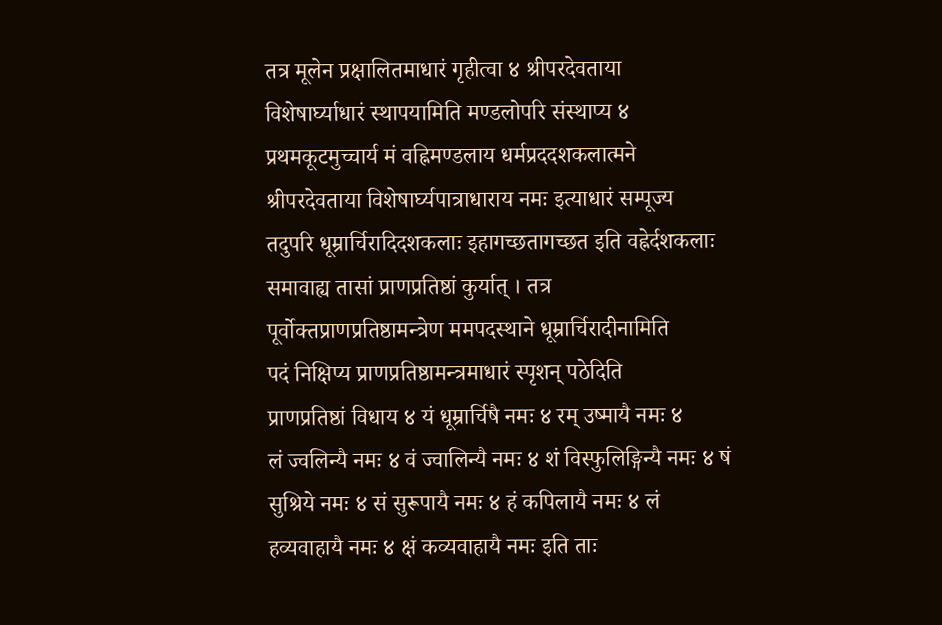तत्र मूलेन प्रक्षालितमाधारं गृहीत्वा ४ श्रीपरदेवताया
विशेषार्घ्याधारं स्थापयामिति मण्डलोपरि संस्थाप्य ४
प्रथमकूटमुच्चार्य मं वह्निमण्डलाय धर्मप्रददशकलात्मने
श्रीपरदेवताया विशेषार्घ्यपात्राधाराय नमः इत्याधारं सम्पूज्य
तदुपरि धूम्रार्चिरादिदशकलाः इहागच्छतागच्छत इति वह्नेर्दशकलाः
समावाह्य तासां प्राणप्रतिष्ठां कुर्यात् । तत्र
पूर्वोक्तप्राणप्रतिष्ठामन्त्रेण ममपदस्थाने धूम्रार्चिरादीनामिति
पदं निक्षिप्य प्राणप्रतिष्ठामन्त्रमाधारं स्पृशन् पठेदिति
प्राणप्रतिष्ठां विधाय ४ यं धूम्रार्चिषै नमः ४ रम् उष्मायै नमः ४
लं ज्वलिन्यै नमः ४ वं ज्वालिन्यै नमः ४ शं विस्फुलिङ्गिन्यै नमः ४ षं
सुश्रिये नमः ४ सं सुरूपायै नमः ४ हं कपिलायै नमः ४ लं
हव्यवाहायै नमः ४ क्षं कव्यवाहायै नमः इति ताः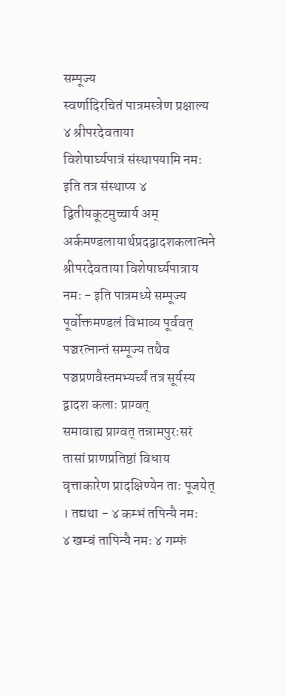सम्पूज्य
स्वर्णादिरचितं पात्रमस्त्रेण प्रक्षाल्य ४ श्रीपरदेवताया
विशेषार्घ्यपात्रं संस्थापयामि नमः इति तत्र संस्थाप्य ४
द्वितीयकूटमुच्चार्य अम् अर्कमण्डलायार्थप्रदद्वादशकलात्मने
श्रीपरदेवताया विशेषार्घ्यपात्राय नमः - इति पात्रमध्ये सम्पूज्य
पूर्वोक्तमण्डलं विभाव्य पूर्ववत् पञ्चरत्नान्तं सम्पूज्य तथैव
पञ्चप्रणवैस्तमभ्यर्च्यं तत्र सूर्यस्य द्वादश कलाः प्राग्वत्
समावाह्य प्राग्वत् तन्नामपुरःसरं तासां प्राणप्रतिष्ठां विधाय
वृत्ताकारेण प्रादक्षिण्येन ताः पूजयेत् । तद्यथा - ४ कम्भं तपिन्यै नमः
४ खम्बं तापिन्यै नमः ४ गम्फं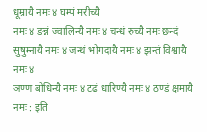धूम्रायै नमः ४ घम्पं मरीच्यै
नमः ४ ङन्नं ज्वालिन्यै नमः ४ चन्धं रुच्यै नमः छन्दं
सुषुम्नायै नमः ४ जन्थं भोगदायै नमः ४ झन्तं विश्वायै नमः ४
ञण्ण बोधिन्यै नमः ४ टढं धारिण्यै नमः ४ ठण्डं क्षमायै
नमः : इति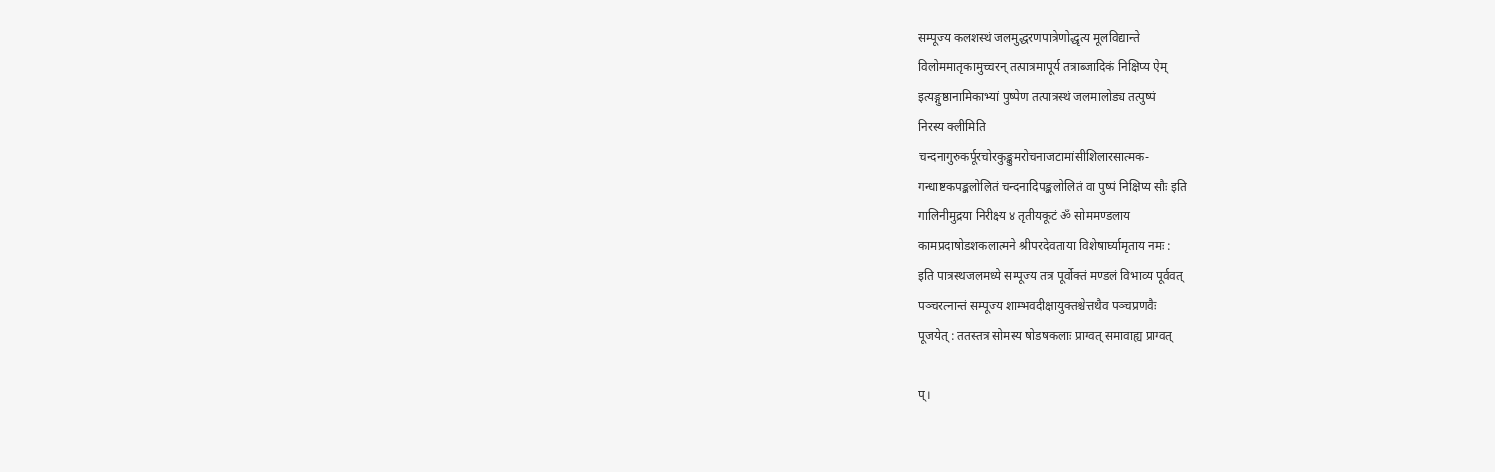सम्पूज्य कलशस्थं जलमुद्धरणपात्रेणोद्धृत्य मूलविद्यान्ते
विलोममातृकामुच्चरन् तत्पात्रमापूर्य तत्राब्जादिकं निक्षिप्य ऐम्
इत्यङ्गुष्ठानामिकाभ्यां पुष्पेण तत्पात्रस्थं जलमालोड्य तत्पुष्पं
निरस्य क्लीमिति
चन्दनागुरुकर्पूरचोरकुङ्कुमरोचनाजटामांसीशिलारसात्मक-
गन्धाष्टकपङ्कलोलितं चन्दनादिपङ्कलोलितं वा पुष्पं निक्षिप्य सौः इति
गालिनीमुद्रया निरीक्ष्य ४ तृतीयकूटं ॐ सोममण्डलाय
कामप्रदाषोडशकलात्मने श्रीपरदेवताया विशेषार्घ्यामृताय नमः :
इति पात्रस्थजलमध्ये सम्पूज्य तत्र पूर्वोक्तं मण्डलं विभाव्य पूर्ववत्
पञ्चरत्नान्तं सम्पूज्य शाम्भवदीक्षायुक्तश्चेत्तथैव पञ्चप्रणवैः
पूजयेत् : ततस्तत्र सोमस्य षोडषकलाः प्राग्वत् समावाह्य प्राग्वत्

प्।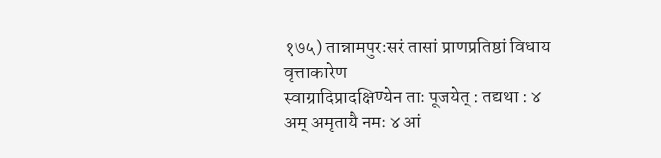१७५) तान्नामपुरःसरं तासां प्राणप्रतिष्ठां विधाय वृत्ताकारेण
स्वाग्रादिप्रादक्षिण्येन ताः पूजयेत् : तद्यथा : ४ अम् अमृतायै नमः ४ आं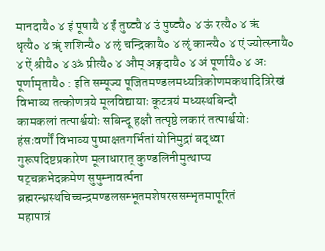मानदायै० ४ इं पूषायै ४ ईं तुष्ट्यै ४ उं पुष्ट्यै० ४ ऊं रत्यै० ४ ऋं
धृत्यै० ४ ॠं शशिन्यै० ४ ऌं चन्द्रिकायै० ४ ॡं कान्त्यै० ४ एं ज्योत्स्नायै०
४ ऐं श्रीयै० ४ ॐ प्रीत्यै० ४ औम् अङ्गदायै० ४ अं पूर्णायै० ४ अः
पूर्णामृतायै० : इति सम्पूज्य पूजितमण्डलमध्यत्रिकोणमकथादित्रिरेखं
विभाव्य तत्कोणत्रये मूलविद्यायाः कूटत्रयं मध्यस्थबिन्दौ
कामकलां तत्पार्श्वयोः सबिन्दू हक्षौ तत्पृष्ठे लकारं तत्पार्श्वयोः
हंसःवर्णौं विभाव्य पुष्पाक्षतगर्भितां योनिमुद्रां बद्ध्वा
गुरूपदिष्टप्रकारेण मूलाधारात् कुण्डलिनीमुत्थाप्य
षट्चक्रभेदक्रमेण सुषुम्नावर्त्मना
ब्रह्मरन्ध्रस्थचिच्चन्द्रमण्डलसम्भूतमशेषरससम्भृतमापूरितं
महापात्रं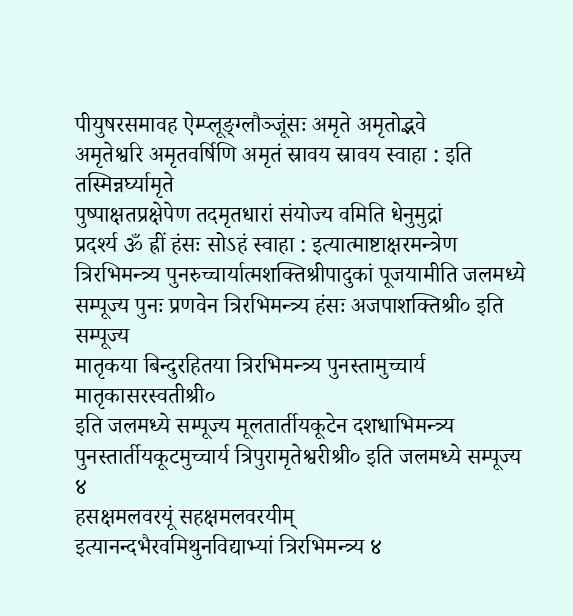पीयुषरसमावह ऐम्प्लूङ्ग्लौञ्जूंसः अमृते अमृतोद्भवे
अमृतेश्वरि अमृतवर्षिणि अमृतं स्रावय स्रावय स्वाहा : इति तस्मिन्नर्घ्यामृते
पुष्पाक्षतप्रक्षेपेण तदमृतधारां संयोज्य वमिति धेनुमुद्रां
प्रदर्श्य ॐ ह्रीं हंसः सोऽहं स्वाहा : इत्यात्माष्टाक्षरमन्त्रेण
त्रिरभिमन्त्र्य पुनरुच्चार्यात्मशक्तिश्रीपादुकां पूजयामीति जलमध्ये
सम्पूज्य पुनः प्रणवेन त्रिरभिमन्त्र्य हंसः अजपाशक्तिश्री० इति सम्पूज्य
मातृकया बिन्दुरहितया त्रिरभिमन्त्र्य पुनस्तामुच्चार्य मातृकासरस्वतीश्री०
इति जलमध्ये सम्पूज्य मूलतार्तीयकूटेन दशधाभिमन्त्र्य
पुनस्तार्तीयकूटमुच्चार्य त्रिपुरामृतेश्वरीश्री० इति जलमध्ये सम्पूज्य ४
हसक्षमलवरयूं सहक्षमलवरयीम्
इत्यानन्दभैरवमिथुनविद्याभ्यां त्रिरभिमन्त्र्य ४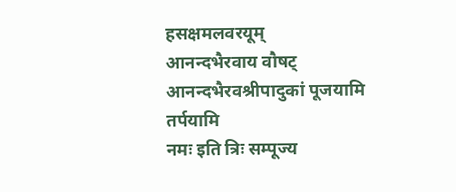हसक्षमलवरयूम्
आनन्दभैरवाय वौषट् आनन्दभैरवश्रीपादुकां पूजयामि तर्पयामि
नमः इति त्रिः सम्पूज्य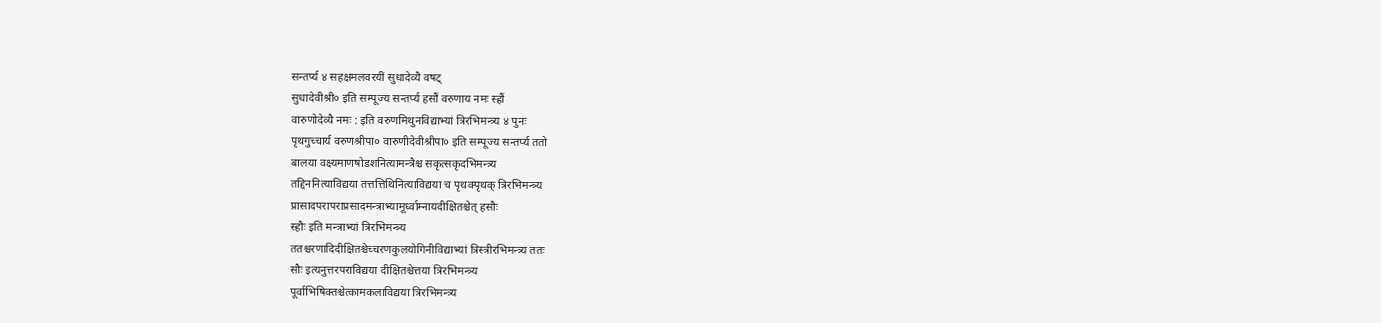सन्तर्प्य ४ सहक्षमलवरयीं सुधादेव्यै वषट्
सुधादेवीश्री० इति सम्पूज्य सन्तर्प्य हसौं वरुणाय नमः स्हौं
वारुणोदेव्यै नमः : इति वरुणमिथुनविद्याभ्यां त्रिरभिमन्त्र्य ४ पुनः
पृथगुच्चार्य वरुणश्रीपा० वारुणीदेवीश्रीपा० इति सम्पूज्य सन्तर्प्य ततो
बालया वक्ष्यमाणषोडशनित्यामन्त्रैश्च सकृत्सकृदभिमन्त्र्य
तद्दिननित्याविद्यया तत्तत्तिथिनित्याविद्यया च पृथक्पृथक् त्रिरभिमन्त्र्य
प्रासादपरापराप्रसादमन्त्राभ्यामूर्ध्वाम्नायदीक्षितश्चेत् हसौः
स्हौः इति मन्त्राभ्यां त्रिरभिमन्त्र्य
ततश्चरणादिदीक्षितश्चेच्चरणकुलयोगिनीविद्याभ्यां त्रिस्त्रीरभिमन्त्र्य ततः
सौः इत्यनुत्तरपराविद्यया दीक्षितश्चेत्तया त्रिरभिमन्त्र्य
पूर्वाभिषिक्तश्चेत्कामकलाविद्यया त्रिरभिमन्त्र्य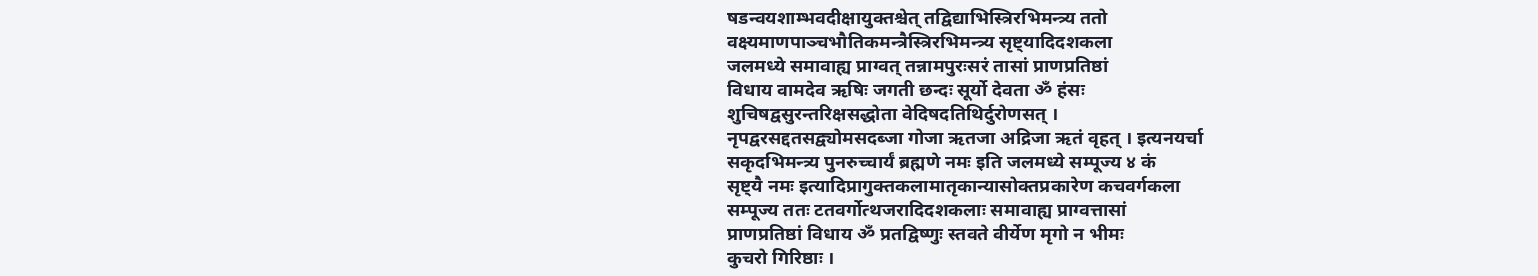षडन्वयशाम्भवदीक्षायुक्तश्चेत् तद्विद्याभिस्त्रिरभिमन्त्र्य ततो
वक्ष्यमाणपाञ्चभौतिकमन्त्रैस्त्रिरभिमन्त्र्य सृष्ट्यादिदशकला
जलमध्ये समावाह्य प्राग्वत् तन्नामपुरःसरं तासां प्राणप्रतिष्ठां
विधाय वामदेव ऋषिः जगती छन्दः सूर्यो देवता ॐ हंसः
शुचिषद्वसुरन्तरिक्षसद्धोता वेदिषदतिथिर्दुरोणसत् ।
नृपद्वरसद्दतसद्व्योमसदब्जा गोजा ऋतजा अद्रिजा ऋतं वृहत् । इत्यनयर्चा
सकृदभिमन्त्र्य पुनरुच्चार्यं ब्रह्मणे नमः इति जलमध्ये सम्पूज्य ४ कं
सृष्ट्यै नमः इत्यादिप्रागुक्तकलामातृकान्यासोक्तप्रकारेण कचवर्गकला
सम्पूज्य ततः टतवर्गोत्थजरादिदशकलाः समावाह्य प्राग्वत्तासां
प्राणप्रतिष्ठां विधाय ॐ प्रतद्विष्णुः स्तवते वीर्येण मृगो न भीमः
कुचरो गिरिष्ठाः ।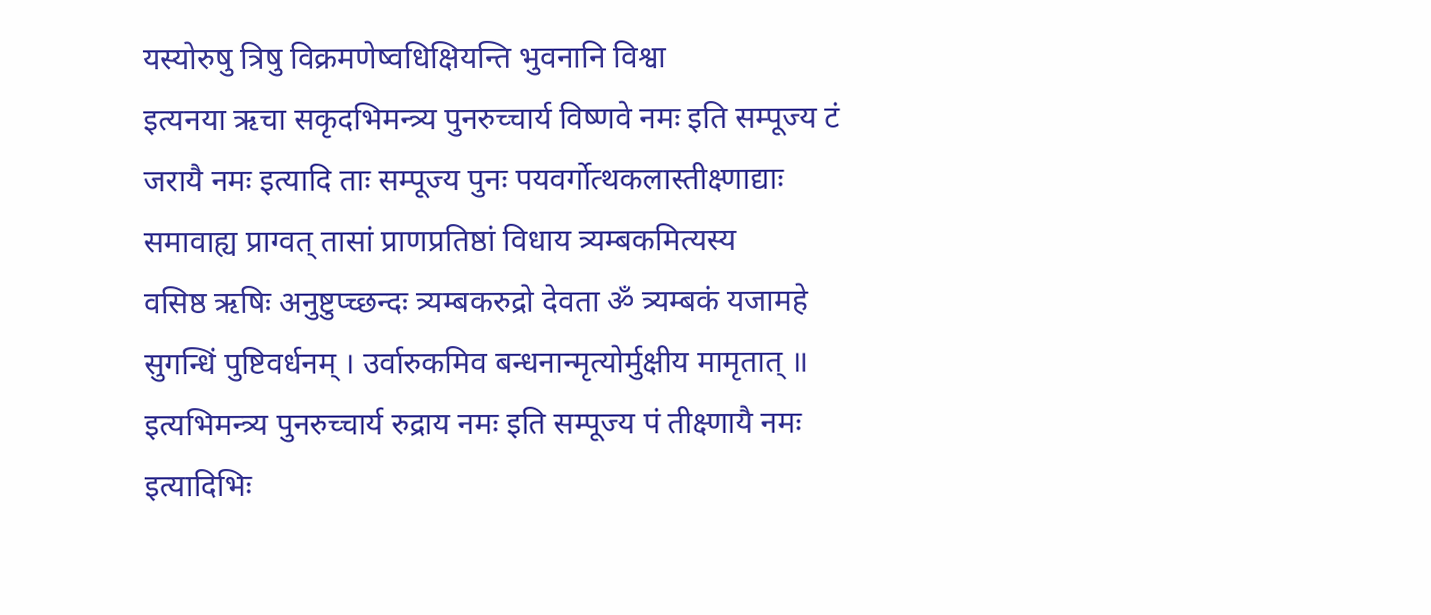यस्योरुषु त्रिषु विक्रमणेष्वधिक्षियन्ति भुवनानि विश्वा
इत्यनया ऋचा सकृदभिमन्त्र्य पुनरुच्चार्य विष्णवे नमः इति सम्पूज्य टं
जरायै नमः इत्यादि ताः सम्पूज्य पुनः पयवर्गोत्थकलास्तीक्ष्णाद्याः
समावाह्य प्राग्वत् तासां प्राणप्रतिष्ठां विधाय त्र्यम्बकमित्यस्य
वसिष्ठ ऋषिः अनुष्टुप्च्छन्दः त्र्यम्बकरुद्रो देवता ॐ त्र्यम्बकं यजामहे
सुगन्धिं पुष्टिवर्धनम् । उर्वारुकमिव बन्धनान्मृत्योर्मुक्षीय मामृतात् ॥
इत्यभिमन्त्र्य पुनरुच्चार्य रुद्राय नमः इति सम्पूज्य पं तीक्ष्णायै नमः
इत्यादिभिः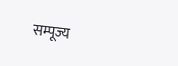सम्पूज्य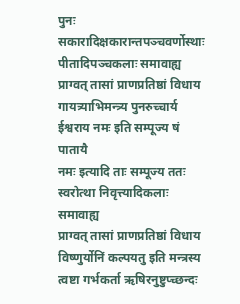पुनः सकारादिक्षकारान्तपञ्चवर्णोस्थाः
पीतादिपञ्चकलाः समावाह्य प्राग्वत् तासां प्राणप्रतिष्ठां विधाय
गायत्र्याभिमन्त्र्य पुनरुच्चार्य ईश्वराय नमः इति सम्पूज्य षं पातायै
नमः इत्यादि ताः सम्पूज्य ततः स्वरोत्था निवृत्त्यादिकलाः समावाह्य
प्राग्वत् तासां प्राणप्रतिष्ठां विधाय विष्णुर्योनिं कल्पयतु इति मन्त्रस्य
त्वष्टा गर्भकर्ता ऋषिरनुष्टुप्च्छन्दः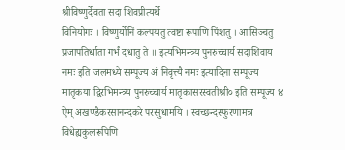श्रीविष्णुर्देवता सदा शिवप्रीत्यर्थे
विनियोगः । विष्णुर्योनिं कल्पयतु त्वष्टा रूपाणि पिंशतु । आसिञ्चतु
प्रजापतिर्धाता गर्भं दधातु ते ॥ इत्यभिमन्त्र्य पुनरुच्चार्य सदाशिवाय
नमः इति जलमध्ये सम्पूज्य अं निवृत्त्यै नमः इत्यादिना सम्पूज्य
मातृकया द्विरभिमन्त्र्य पुनरुच्चार्य मातृकासरस्वतीश्री० इति सम्पूज्य ४
ऐम् अखण्डैकरसानन्दकरे परसुधामयि । स्वच्छन्दस्फुरणामत्र
विधेह्यकुलरूपिणि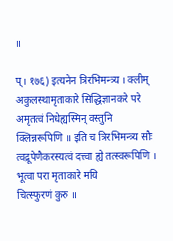॥

प्। १७६) इत्यनेन त्रिरभिमन्त्र्य । क्लीम् अकुलस्थामृताकारे सिद्धिज्ञानकरे परे
अमृतत्वं निधेह्यस्मिन् वस्तुनि क्लिन्नरूपिणि ॥ इति च त्रिरभिमन्त्र्य सौः
त्वद्रूपेणैकरस्यत्वं दत्त्वा ह्ये तत्स्वरूपिणि । भूत्वा परा मृताकारे मयि
चित्स्फुरणं कुरु ॥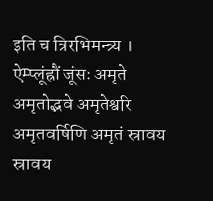इति च त्रिरभिमन्त्र्य । ऐम्प्लूंह्रौं जूंसः अमृते
अमृतोद्भवे अमृतेश्वरि अमृतवर्षिणि अमृतं स्रावय स्रावय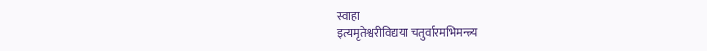स्वाहा
इत्यमृतेश्वरीविद्यया चतुर्वारमभिमन्त्र्य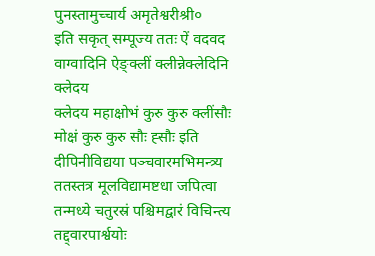पुनस्तामुच्चार्य अमृतेश्वरीश्री०
इति सकृत् सम्पूज्य ततः ऐं वदवद वाग्वादिनि ऐङ्क्लीं क्लीन्नेक्लेदिनि क्लेदय
क्लेदय महाक्षोभं कुरु कुरु क्लींसौः मोक्षं कुरु कुरु सौः ह्सौः इति
दीपिनीविद्यया पञ्चवारमभिमन्त्र्य ततस्तत्र मूलविद्यामष्टधा जपित्वा
तन्मध्ये चतुरस्रं पश्चिमद्वारं विचिन्त्य तद्द्वारपार्श्वयोः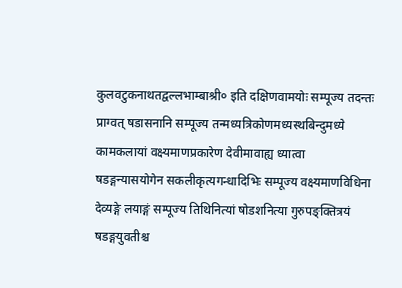कुलवटुकनाथतद्वल्लभाम्बाश्री० इति दक्षिणवामयोः सम्पूज्य तदन्तः
प्राग्वत् षडासनानि सम्पूज्य तन्मध्यत्रिकोणमध्यस्थबिन्दुमध्ये
कामकलायां वक्ष्यमाणप्रकारेण देवीमावाह्य ध्यात्वा
षडङ्गन्यासयोगेन सकलीकृत्यगन्धादिभिः सम्पूज्य वक्ष्यमाणविधिना
देव्यङ्गे लयाङ्गं सम्पूज्य तिथिनित्यां षोडशनित्या गुरुपङ्क्तित्रयं
षडङ्गयुवतीश्च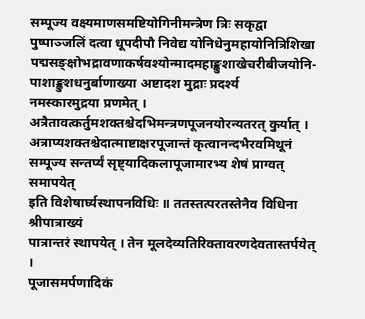सम्पूज्य वक्ष्यमाणसमष्टियोगिनीमन्त्रेण त्रिः सकृद्वा
पुष्पाञ्जलिं दत्वा धूपदीपौ निवेद्य योनिधेनुमहायोनित्रिशिखा
पद्मसङ्क्षोभद्रावणाकर्षवश्योन्मादमहाङ्कुशाखेचरीबीजयोनि-
पाशाङ्कुशधनुर्बाणाख्या अष्टादश मुद्राः प्रदर्श्य
नमस्कारमुद्रया प्रणमेत् ।
अत्रैतावत्कर्तुमशक्तश्चेदभिमन्त्रणपूजनयोरन्यतरत् कुर्यात् ।
अत्राप्यशक्तश्चेदात्माष्टाक्षरपूजान्तं कृत्वानन्दभैरवमिथूनं
सम्पूज्य सन्तर्प्यं सृष्ट्यादिकलापूजामारभ्य शेषं प्राग्वत् समापयेत्
इति विशेषार्घ्यस्थापनविधिः ॥ ततस्तत्परतस्तेनैव विधिना श्रीपात्राख्यं
पात्रान्तरं स्थापयेत् । तेन मूलदेव्यतिरिक्तावरणदेवतास्तर्पयेत् ।
पूजासमर्पणादिकं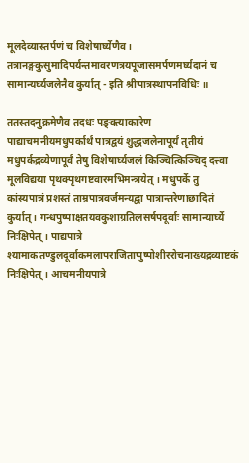मूलदेव्यास्तर्पणं च विशेषार्घ्येणैव ।
तत्रानङ्गकुसुमादिपर्यन्तमावरणत्रयपूजासमर्पणमर्घ्यदानं च
सामान्यर्घ्यजलेनैव कुर्यात् - इति श्रीपात्रस्थापनविधिः ॥

ततस्तदनुक्रमेणैव तदधः पङ्क्त्याकारेण
पाद्याचमनीयमधुपर्कार्थं पात्रद्वयं शुद्धजलेनापूर्यं तृतीयं
मधुपर्कद्रव्येणापूर्वं तेषु विशेषार्घ्यजलं किञ्चित्किञ्चिद् दत्त्वा
मूलविद्यया पृथक्पृथगष्टवारमभिमन्त्रयेत् । मधुपर्के तु
कांस्यपात्रं प्रशस्तं ताम्रपात्रवर्जमन्यद्वा पात्रान्तरेणाछादितं
कुर्यात् । गन्धपुष्पाक्षतयवकुशाग्रतिलसर्षपदूर्वाः सामान्यार्घ्ये
निःक्षिपेत् । पाद्यपात्रे
श्यामाकतण्डुलदूर्वाकमलापराजितापुष्पोशीररोचनाख्यद्रव्याष्टकं
निःक्षिपेत् । आचमनीयपात्रे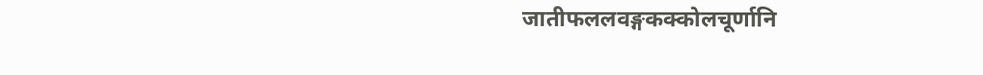जातीफललवङ्गकक्कोलचूर्णानि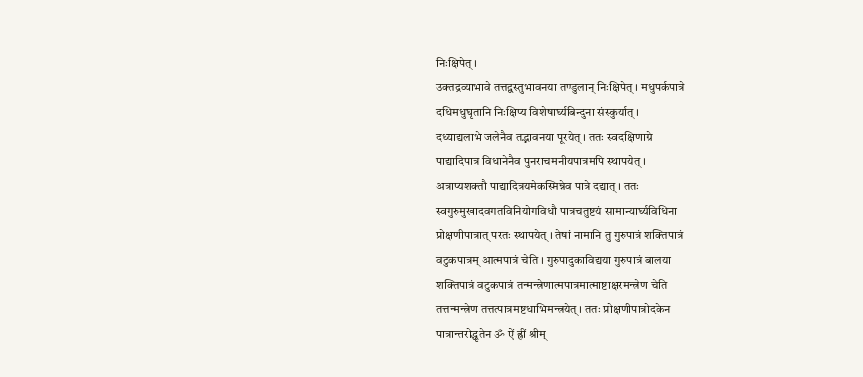निःक्षिपेत् ।
उक्तद्रव्याभावे तत्तद्वस्तुभावनया तण्डुलान् निःक्षिपेत् । मधुपर्कपात्रे
दधिमधुघृतानि निःक्षिप्य विशेषार्घ्यबिन्दुना संस्कुर्यात् ।
दध्याद्यलाभे जलेनैव तद्भावनया पूरयेत् । ततः स्वदक्षिणाग्रे
पाद्यादिपात्र विधानेनैव पुनराचमनीयपात्रमपि स्थापयेत् ।
अत्राप्यशक्तौ पाद्यादित्रयमेकस्मिन्नेव पात्रे दद्यात् । ततः
स्वगुरुमुखादवगतविनियोगविधौ पात्रचतुष्टयं सामान्यार्घ्यविधिना
प्रोक्षणीपात्रात् परतः स्थापयेत् । तेषां नामानि तु गुरुपात्रं शक्तिपात्रं
वटुकपात्रम् आत्मपात्रं चेति । गुरुपादुकाविद्यया गुरुपात्रं बालया
शक्तिपात्रं वटुकपात्रं तन्मन्त्रेणात्मपात्रमात्माष्टाक्षरमन्त्रेण चेति
तत्तन्मन्त्रेण तत्तत्पात्रमष्टधाभिमन्त्रयेत् । ततः प्रोक्षणीपात्रोदकेन
पात्रान्तरोद्धृतेन ॐ ऐं ह्रीं श्रीम्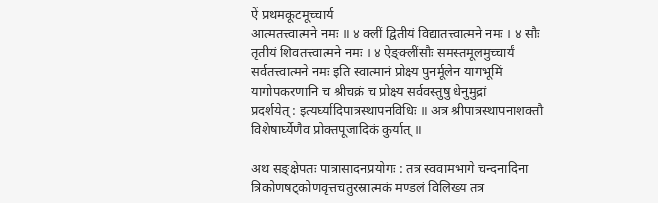ऐं प्रथमकूटमूच्चार्य
आत्मतत्त्वात्मने नमः ॥ ४ क्लीं द्वितीयं विद्यातत्त्वात्मने नमः । ४ सौः
तृतीयं शिवतत्त्वात्मने नमः । ४ ऐङ्क्लींसौः समस्तमूलमुच्चार्यं
सर्वतत्त्वात्मने नमः इति स्वात्मानं प्रोक्ष्य पुनर्मूलेन यागभूमिं
यागोपकरणानि च श्रीचक्रं च प्रोक्ष्य सर्ववस्तुषु धेनुमुद्रां
प्रदर्शयेत् : इत्यर्घ्यादिपात्रस्थापनविधिः ॥ अत्र श्रीपात्रस्थापनाशक्तौ
विशेषार्घ्येणैव प्रोक्तपूजादिकं कुर्यात् ॥

अथ सङ्क्षेपतः पात्रासादनप्रयोगः : तत्र स्ववामभागे चन्दनादिना
त्रिकोणषट्कोणवृत्तचतुरस्रात्मकं मण्डलं विलिख्य तत्र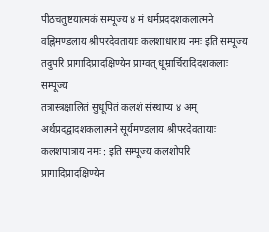पीठचतुष्टयात्मकं सम्पूज्य ४ मं धर्मप्रददशकलात्मने
वह्निमण्डलाय श्रीपरदेवतायाः कलशाधाराय नमः इति सम्पूज्य
तदुपरि प्रागादिप्रादक्षिण्येन प्राग्वत् धूम्रार्चिरादिदशकलाः सम्पूज्य
तत्रास्त्रक्षालितं सुधूपितं कलशं संस्थाप्य ४ अम्
अर्थप्रदद्वादशकलात्मने सूर्यमण्डलाय श्रीपरदेवतायाः
कलशपात्राय नमः : इति सम्पूज्य कलशोपरि प्रागादिप्रादक्षिण्येन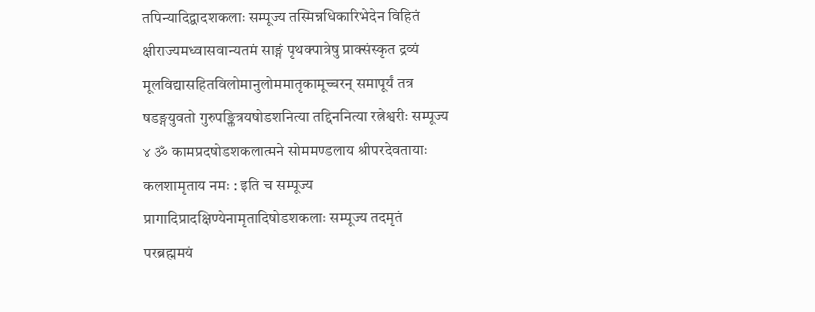तपिन्यादिद्वादशकलाः सम्पूज्य तस्मिन्नधिकारिभेदेन विहितं
क्षीराज्यमध्वासवान्यतमं साङ्गं पृथक्पात्रेषु प्राक्संस्कृत द्रव्यं
मूलविद्यासहितविलोमानुलोममातृकामूच्चरन् समापूर्यं तत्र
षडङ्गयुवतो गुरुपङ्क्तित्रयषोडशनित्या तद्दिननित्या रत्नेश्वरीः सम्पूज्य
४ ॐ कामप्रदषोडशकलात्मने सोममण्डलाय श्रीपरदेवतायाः
कलशामृताय नमः : इति च सम्पूज्य
प्रागादिप्रादक्षिण्येनामृतादिषोडशकलाः सम्पूज्य तदमृतं
परब्रह्ममयं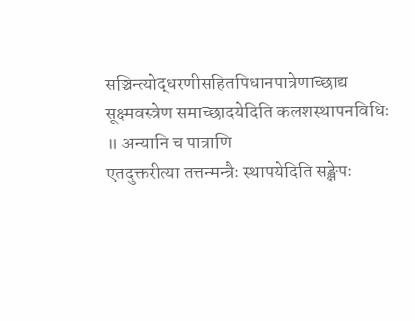सञ्चिन्त्योद्धरणीसहितपिधानपात्रेणाच्छाद्य
सूक्ष्मवस्त्रेण समाच्छादयेदिति कलशस्थापनविधिः ॥ अन्यानि च पात्राणि
एतदुक्तरीत्या तत्तन्मन्त्रैः स्थापयेदिति सङ्क्षेपः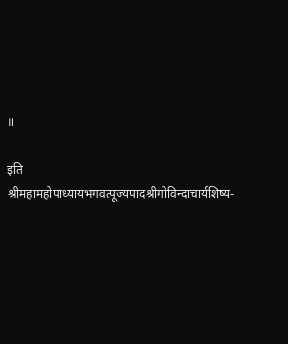॥

इति श्रीमहामहोपाध्यायभगवत्पूज्यपादश्रीगोविन्दाचार्यशिष्य-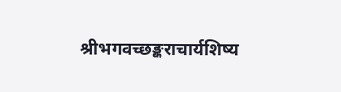श्रीभगवच्छङ्कराचार्यशिष्य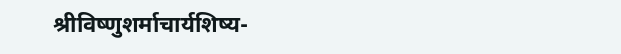श्रीविष्णुशर्माचार्यशिष्य-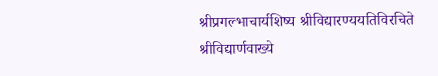श्रीप्रगल्भाचार्यशिष्य श्रीविद्यारण्ययतिविरचिते श्रीविद्यार्णवाख्ये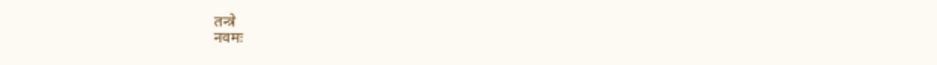तन्त्रे
नवमः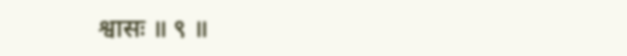श्वासः ॥ ९ ॥